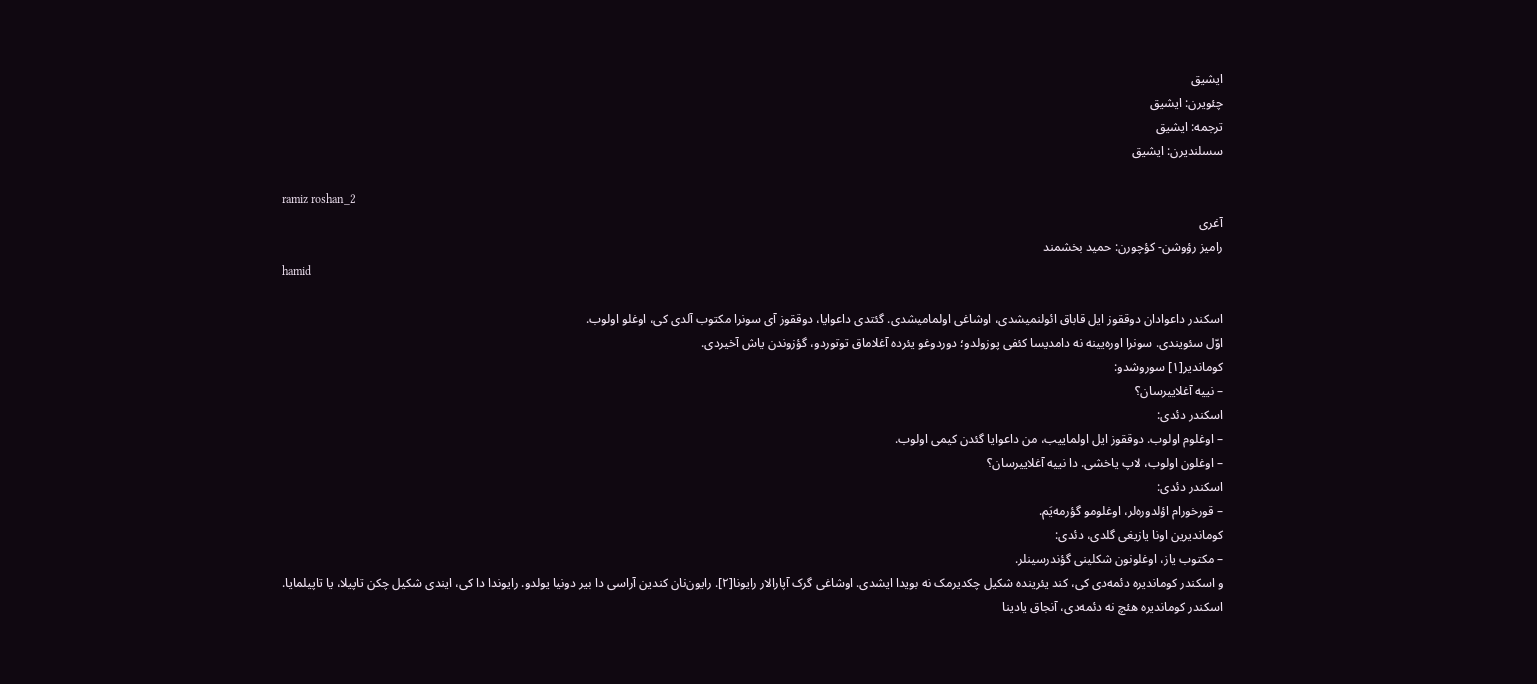ایشیق
چئویرن: ایشیق
ترجمه: ایشیق
سسلندیرن: ایشیق

ramiz roshan_2
آغری
رامیز رؤوشن- کؤچورن: حمید بخشمند
hamid

اسکندر داعوادان دوققوز ایل قاباق ائولنمیشدی، اوشاغی اولمامیشدی. گئتدی داعوایا، دوققوز آی سونرا مکتوب آلدی کی، اوغلو اولوب.
اوّل سئویندی. سونرا اوره‌یینه نه دامدیسا کئفی پوزولدو؛ دوردوغو یئرده آغلاماق توتوردو، گؤزوندن یاش آخیردی.
کوماندیر[۱] سوروشدو:
– نییه آغلاییرسان؟
اسکندر دئدی:
– اوغلوم اولوب. دوققوز ایل اولماییب، من داعوایا گئدن کیمی اولوب.
– اوغلون اولوب، لاپ یاخشی. دا نییه آغلاییرسان؟
اسکندر دئدی:
– قورخورام اؤلدوره‌لر، اوغلومو گؤرمه‌یَم.
کوماندیرین اونا یازیغی گلدی، دئدی:
– مکتوب یاز، اوغلونون شکلینی گؤندرسینلر.
و اسکندر کوماندیره دئمه‌دی کی، کند یئرینده شکیل چکدیرمک نه بویدا ایشدی. اوشاغی گرک آپارالار رایونا[۲]. رایون‌نان کندین آراسی دا بیر دونیا یولدو. رایوندا دا کی، ایندی شکیل چکن تاپیلا، یا تاپیلمایا.
اسکندر کوماندیره هئچ نه دئمه‌دی، آنجاق یادینا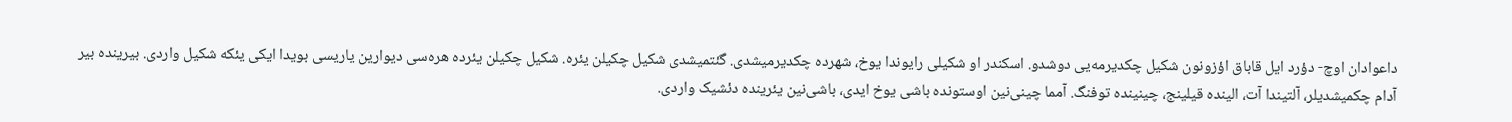داعوادان اوچ- دؤرد ایل قاباق اؤزونون شکیل چکدیرمه‌یی دوشدو. اسکندر او شکیلی رایوندا یوخ، شهرده چکدیرمیشدی. گئتمیشدی شکیل چکیلن یئره. شکیل چکیلن یئرده هره‌سی دیوارین یاریسی بویدا ایکی یئکه شکیل واردی. بیرینده بیر آدام چکمیشدیلر، آلتیندا آت، الینده قیلینج، چینینده توفنگ. آمما چینی‌نین اوستونده باشی یوخ ایدی، باشی‌نین یئرینده دئشیک واردی.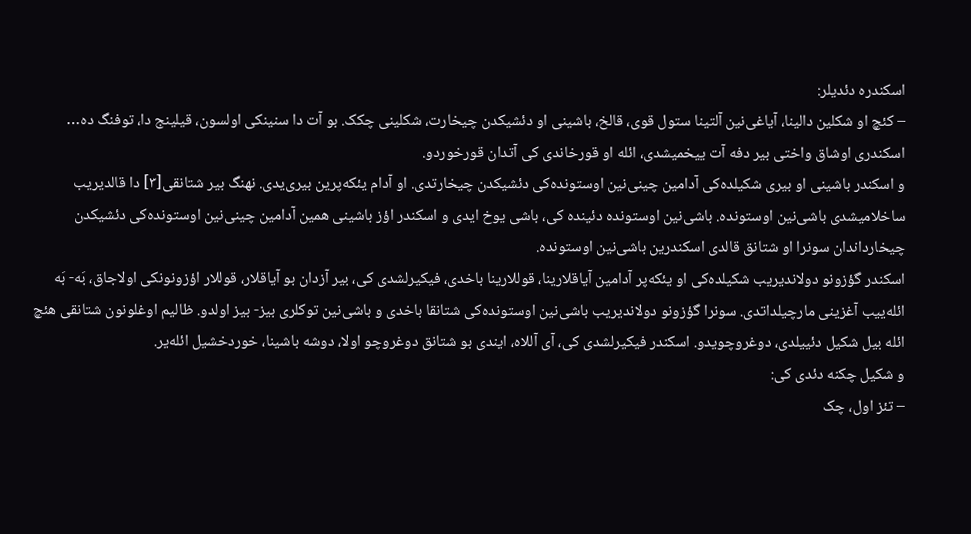اسکندره دئدیلر:
– کئچ او شکلین دالینا، آیاغی‌نین آلتینا ستول قوی، قالخ، باشینی او دئشیکدن چیخارت، شکلینی چکک. بو آت دا سنینکی اولسون، قیلینج دا، توفنگ ده…
اسکندری اوشاق واختی بیر دفه آت ییخمیشدی، ائله او قورخاندی کی آتدان قورخوردو.
و اسکندر باشینی او بیری شکیلده‌کی آدامین چینی‌نین اوستونده‌کی دئشیکدن چیخارتدی. او آدام یئکه‌پرین بیری‌یدی. نهنگ بیر شتانقی[۳] دا قالدیریب ساخلامیشدی باشی‌نین اوستونده. باشی‌نین اوستونده دئینده کی، باشی یوخ ایدی و اسکندر اؤز باشینی همین آدامین چینی‌نین اوستونده‌کی دئشیکدن چیخارداندان سونرا او شتانق قالدی اسکندرین باشی‌نین اوستونده.
اسکندر گؤزونو دولاندیریب شکیلده‌کی او یئکه‌پر آدامین آیاقلارینا، قوللارینا باخدی، فیکیرلشدی کی، بیر آزدان بو آیاقلار، قوللار اؤزونونکی اولاجاق، بَه- بَه ائله‌ییب آغزینی مارچیلداتدی. سونرا گؤزونو دولاندیریب باشی‌نین اوستونده‌کی شتانقا باخدی و باشی‌نین توکلری بیز- بیز اولدو. ظالیم اوغلونون شتانقی هئچ ائله بیل شکیل دئییلدی، دوغروچویدو. اسکندر فیکیرلشدی کی، آی آللاه، ایندی بو شتانق دوغروچو اولا، دوشه باشینا، خوردخشیل ائله‌یر.
و شکیل چکنه دئدی کی:
– تئز اول، چک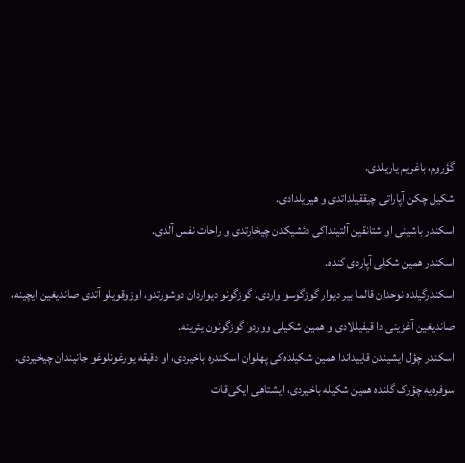گؤروم، باغریم یاریلدی.
شکیل چکن آپاراتی چیققیلداتدی و هیریلدادی.
اسکندر باشینی او شتانقین آلتینداکی دئشیکدن چیخارتدی و راحات نفس آلدی.
اسکندر همین شکلی آپاردی کنده.
اسکندرگیلده نوحدان قالما بیر دیوار گوزگوسو واردی. گوزگونو دیواردان دوشورتدو، اوزوقویلو آتدی صاندیغین ایچینه، صاندیغین آغزینی دا قیفیللادی و همین شکیلی ووردو گوزگونون یئرینه.
اسکندر چؤل ایشیندن قاییداندا همین شکیلده‌کی پهلوان اسکندره باخیردی، او دقیقه یورغونلوغو جانیندان چیخیردی. سوفره‌یه چؤرک گلنده همین شکیله باخیردی، ایشتاهی ایکی‌قات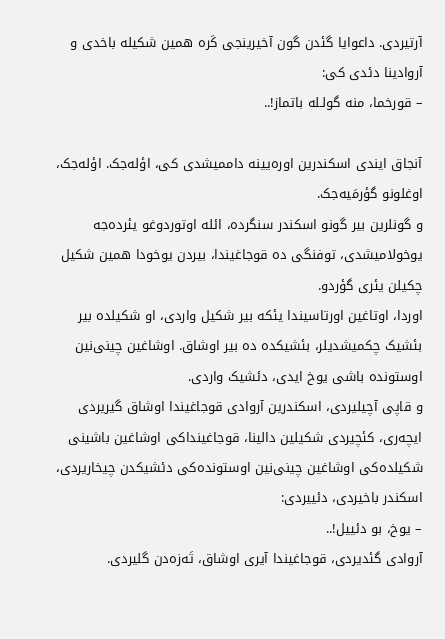آرتیردی. داعوایا گئدن گون آخیرینجی کَره همین شکیله باخدی و آروادینا دئدی کی:
– قورخما، منه گولـله باتماز!..

آنجاق ایندی اسکندرین اوره‌یینه داممیشدی کی، اؤله‌جک. اؤله‌جک، اوغلونو گؤرمَیه‌جک.
و گونلرین بیر گونو اسکندر سنگرده، ائله اوتوردوغو یئرده‌جه یوخولامیشدی، توفنگی ده قوجاغیندا، بیردن یوخودا همین شکیل چکیلن یئری گؤردو.
اوردا، اوتاغین اورتاسیندا یئکه بیر شکیل واردی، او شکیلده بیر بئشیک چکمیشدیلر، بئشیکده ده بیر اوشاق. اوشاغین چینی‌نین اوستونده باشی یوخ ایدی، دئشیک واردی.
و قاپی آچیلیردی، اسکندرین آروادی قوجاغیندا اوشاق گیریردی ایچه‌ری، کئچیردی شکیلین دالینا، قوجاغینداکی اوشاغین باشینی شکیلده‌کی اوشاغین چینی‌نین اوستونده‌کی دئشیکدن چیخاریردی، اسکندر باخیردی، دئییردی:
– یوخ، بو دئییل!..
آروادی گئدیردی، قوجاغیندا آیری اوشاق، تَه‌زه‌دن گلیردی.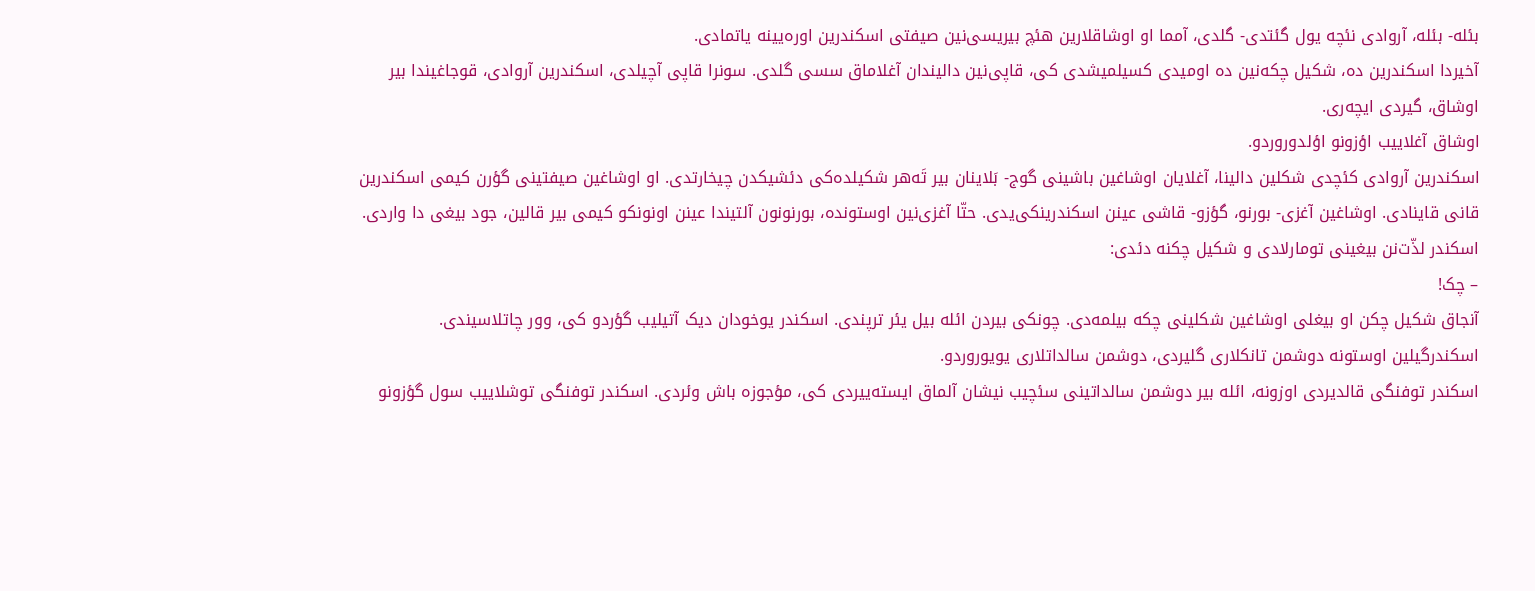بئله- بئله، آروادی نئچه یول گئتدی- گلدی، آمما او اوشاقلارین هئچ بیریسی‌نین صیفتی اسکندرین اوره‌یینه یاتمادی.
آخیردا اسکندرین ده، شکیل چکه‌نین ده اومیدی کسیلمیشدی کی، قاپی‌نین دالیندان آغلاماق سسی گلدی. سونرا قاپی آچیلدی، اسکندرین آروادی، قوجاغیندا بیر اوشاق، گیردی ایچه‌ری.
اوشاق آغلاییب اؤزونو اؤلدوروردو.
اسکندرین آروادی کئچدی شکلین دالینا، آغلایان اوشاغین باشینی گوج- بَلاینان بیر تَه‌هر شکیلده‌کی دئشیکدن چیخارتدی. او اوشاغین صیفتینی گؤرن کیمی اسکندرین قانی قاینادی. اوشاغین آغزی- بورنو، گؤزو- قاشی عینن اسکندرینکی‌یدی. حتّا آغزی‌نین اوستونده، بورنونون آلتیندا عینن اونونکو کیمی بیر قالین، جود بیغی دا واردی.
اسکندر لذّت‌نن بیغینی تومارلادی و شکیل چکنه دئدی:
– چک!
آنجاق شکیل چکن او بیغلی اوشاغین شکلینی چکه بیلمه‌دی. چونکی بیردن ائله بیل یئر ترپندی. اسکندر یوخودان دیک آتیلیب گؤردو کی، وور چاتلاسیندی. اسکندرگیلین اوستونه دوشمن تانکلاری گلیردی، دوشمن سالداتلاری یویوروردو.
اسکندر توفنگی قالدیردی اوزونه، ائله بیر دوشمن سالداتینی سئچیب نیشان آلماق ایسته‌ییردی کی، مؤجوزه باش وئردی. اسکندر توفنگی توشلاییب سول گؤزونو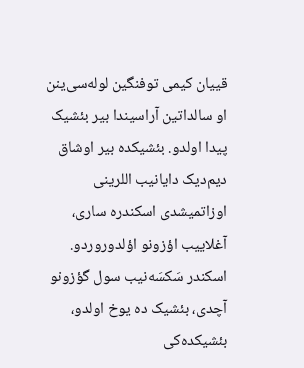قییان کیمی توفنگین لوله‌سی‌ینن او سالداتین آراسیندا بیر بئشیک پیدا اولدو. بئشیکده بیر اوشاق دیم‌دیک دایانیب اللرینی اوزاتمیشدی اسکندره ساری، آغلاییب اؤزونو اؤلدوروردو.
اسکندر سَکسَه‌نیب سول گؤزونو آچدی، بئشیک ده یوخ اولدو، بئشیکده‌کی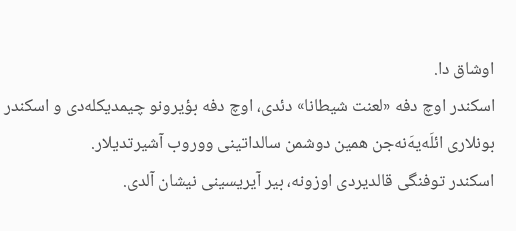اوشاق دا.
اسکندر اوچ دفه «لعنت شیطانا» دئدی، اوچ دفه بؤیرونو چیمدیکله‌دی و اسکندر بونلاری ائلَه‌یه‌َنه‌جن همین دوشمن سالداتینی ووروب آشیرتدیلار.
اسکندر توفنگی قالدیردی اوزونه، بیر آیریسینی نیشان آلدی.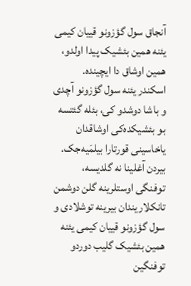آنجاق سول گؤزونو قییان کیمی یئنه همین بئشیک پیدا اولدو، همین اوشاق دا ایچینده.
اسکندر یئنه سول گؤزونو آچدی و باشا دوشدو کی، بئله گئتسه بو بئشیکده‌کی اوشاقدان یاخاسینی قورتارا بیلمَیه‌جک.
بیردن آغلینا نه گلدیسه، توفنگی اوستلرینه گلن دوشمن تانکلاریندان بیرینه توشلادی و سول گؤزونو قییان کیمی یئنه همین بئشیک گلیب دوردو توفنگین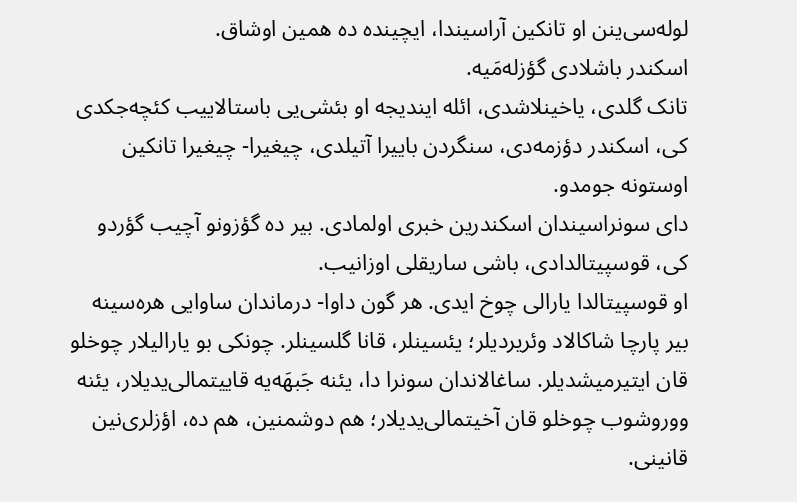لوله‌سی‌ینن او تانکین آراسیندا، ایچینده ده همین اوشاق.
اسکندر باشلادی گؤزله‌مَیه.
تانک گلدی، یاخینلاشدی، ائله ایندیجه او بئشی‌یی باستالاییب کئچه‌جکدی کی، اسکندر دؤزمه‌دی، سنگردن باییرا آتیلدی، چیغیرا- چیغیرا تانکین اوستونه جومدو.
دای سونراسیندان اسکندرین خبری اولمادی. بیر ده گؤزونو آچیب گؤردو کی، قوسپیتالدادی، باشی ساریقلی اوزانیب.
او قوسپیتالدا یارالی چوخ ایدی. هر گون داوا- درماندان ساوایی هره‌سینه بیر پارچا شاکالاد وئریردیلر؛ یئسینلر، قانا گلسینلر. چونکی بو یارالیلار چوخلو قان ایتیرمیشدیلر. ساغالاندان سونرا دا، یئنه جَبهَه‌یه قاییتمالی‌یدیلار، یئنه ووروشوب چوخلو قان آخیتمالی‌یدیلار؛ هم دوشمنین، هم ده، اؤزلری‌نین قانینی.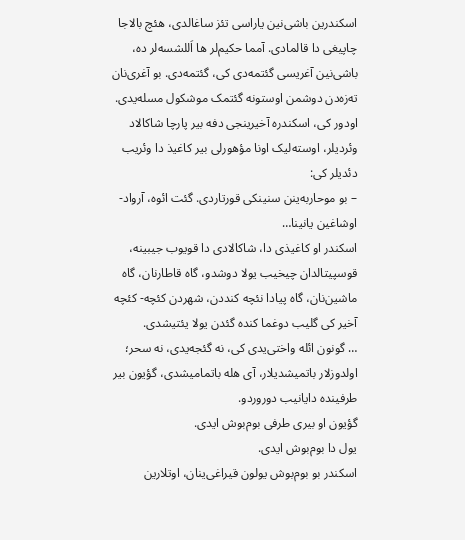اسکندرین باشی‌نین یاراسی تئز ساغالدی، هئچ بالاجا چاپیغی دا قالمادی. آمما حکیم‌لر ها اَللشسه‌لر ده، باشی‌نین آغریسی گئتمه‌دی کی، گئتمه‌دی. بو آغری‌نان ته‌زه‌دن دوشمن اوستونه گئتمک موشکول مسله‌یدی. اودور کی، اسکندره آخیرینجی دفه بیر پارچا شاکالاد وئردیلر، اوسته‌لیک اونا مؤهورلی بیر کاغیذ دا وئریب دئدیلر کی:
– بو موحاربه‌ینن سنینکی قورتاردی. گئت ائوه، آرواد- اوشاغین یانینا…
اسکندر او کاغیذی دا، شاکالادی دا قویوب جیبینه، قوسپیتالدان چیخیب یولا دوشدو، گاه قاطارنان، گاه ماشین‌نان، گاه پیادا نئچه کنددن، شهردن کئچه- کئچه آخیر کی گلیب دوغما کنده گئدن یولا یئتیشدی.
… گونون ائله واختی‌یدی کی، نه گئجه‌یدی، نه سحر؛ اولدوزلار باتمیشدیلار، آی هله باتمامیشدی، گؤیون بیر طرفینده دایانیب دوروردو.
گؤیون او بیری طرفی بوم‌بوش ایدی.
یول دا بوم‌بوش ایدی.
اسکندر بو بوم‌بوش یولون قیراغی‌ینان، اوتلارین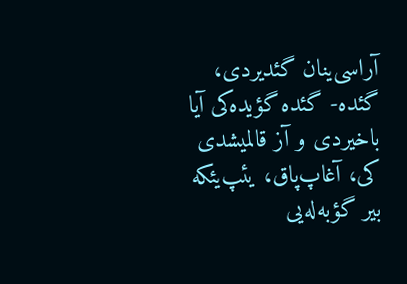آراسی‌ینان گئدیردی، گئده- گئده گؤیده‌کی آیا باخیردی و آز قالمیشدی کی، آغاپ‌پاق، یئپ‌یئکه بیر گؤبه‌له‌یی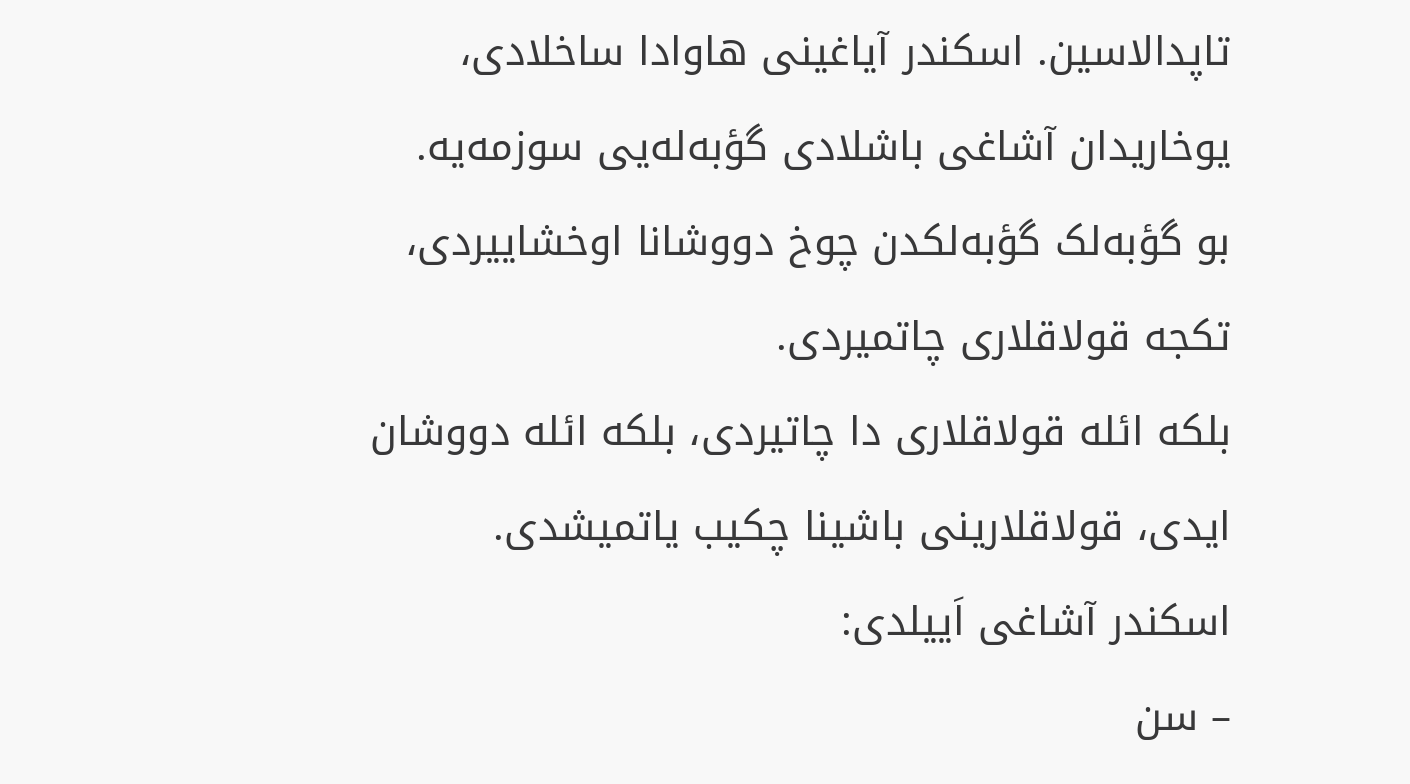تاپدالاسین. اسکندر آیاغینی هاوادا ساخلادی، یوخاریدان آشاغی باشلادی گؤبه‌له‌یی سوزمه‌یه.
بو گؤبه‌لک گؤبه‌لکدن چوخ دووشانا اوخشاییردی، تکجه قولاقلاری چاتمیردی.
بلکه ائله قولاقلاری دا چاتیردی، بلکه ائله دووشان ایدی، قولاقلارینی باشینا چکیب یاتمیشدی.
اسکندر آشاغی اَییلدی:
– سن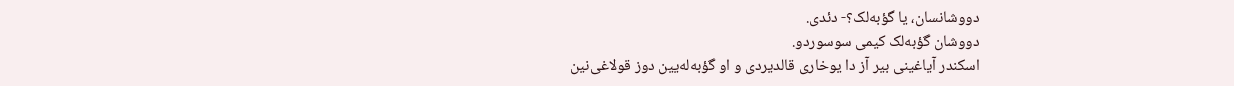دووشانسان، یا گؤبه‌لک؟- دئدی.
دووشان گؤبه‌لک کیمی سوسوردو.
اسکندر آیاغینی بیر آز دا یوخاری قالدیردی و او گؤبه‌له‌یین دوز قولاغی‌نین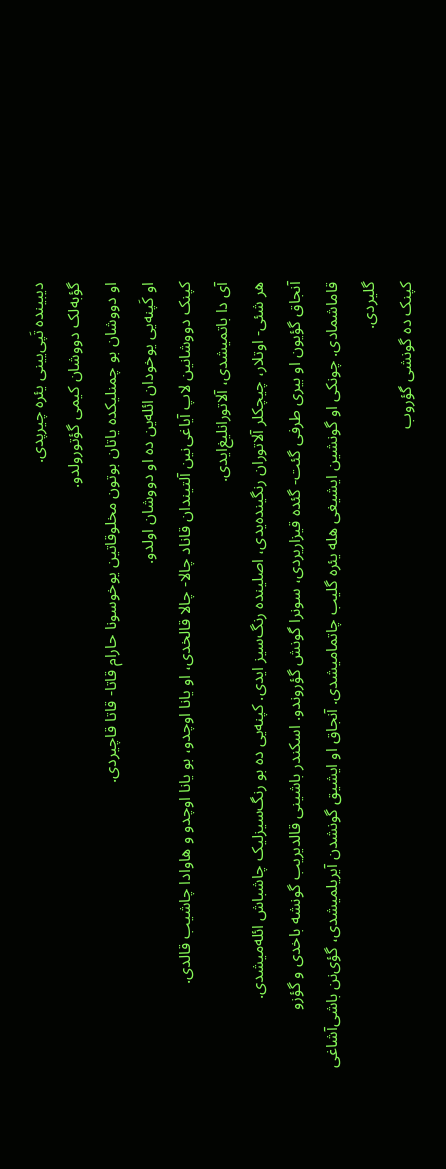دیبینده تَپی‌یینی یئره چیرپدی.
گؤبه‌لک دووشان کیمی گؤتورولدو.
او دووشان بو چمنلیکده یاتان بوتون مخلوقاتین یوخوسونا حارام قاتا- قاتا قاچیردی.
او کَپنه‌یی یوخودان ائله‌ین ده او دووشان اولدو.
کپنک دووشانین لاپ آیاغی‌نین آلتیندان قاناد چالا- چالا قالخدی، او یانا اوچدو، بو یانا اوچدو و هاوادا چاشیب قالدی.
آی دا باتمیشدی، آلاتورانلیغ‌ایدی.
هر شئی- اوتلار، چیچکلر آلاتوران رنگینده‌یدی، اصلینده رنگ‌سیز ایدی. کپنه‌یی ده بو رنگ‌سیزلیک چاشباش ائله‌میشدی.
آنجاق گؤیون او بیری طرفی گئت- گئده قیزاریردی، سونرا گونش گؤروندو. اسکندر باشینی قالدیریب گونشه باخدی و گؤزو قاماشمادی. چونکی او گونشین ایشیغی هله یئره گلیب چاتمامیشدی. آنجاق او ایشیق گونشدن آیریلمیشدی، گؤی‌نن باشی‌آشاغی گلیردی.
کپنک ده گونشی گؤروب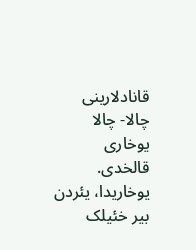قانادلارینی چالا- چالا یوخاری قالخدی. یوخاریدا، یئردن بیر خئیلک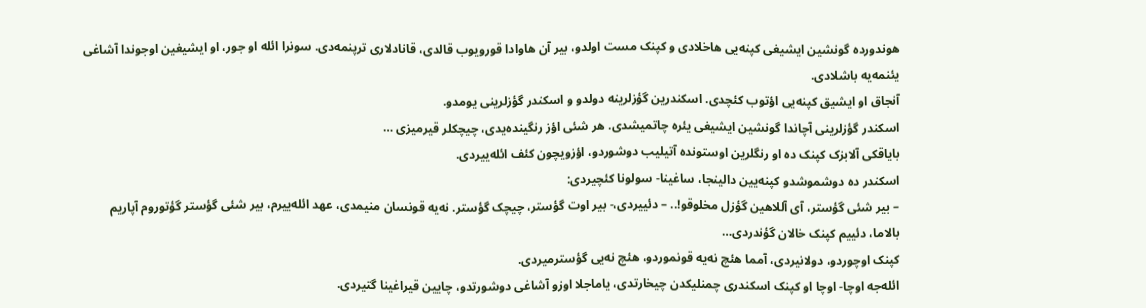هوندورده گونشین ایشیغی کپنه‌یی هاخلادی و کپنک مست اولدو، بیر آن هاوادا قورویوب قالدی، قانادلاری ترپنمه‌دی. سونرا ائله او جور، او ایشیغین اوجوندا آشاغی یئنمه‌یه باشلادی.
آنجاق او ایشیق کپنه‌یی اؤتوب کئچدی. اسکندرین گؤزلرینه دولدو و اسکندر گؤزلرینی یومدو.
اسکندر گؤزلرینی آچاندا گونشین ایشیغی یئره چاتمیشدی. هر شئی اؤز رنگینده‌یدی، چیچکلر قیرمیزی …
بایاقکی آلابزک کپنک ده او رنگلرین اوستونده آتیلیب دوشوردو، اؤزویچون کئف ائله‌ییردی.
اسکندر ده دوشموشدو کپنه‌یین دالینجا، ساغینا- سولونا کئچیردی:
– بیر شئی گؤستر، آی آللاهین گؤزل مخلوقو!.. – دئییردی،- بیر اوت گؤستر، چیچک گؤستر. نه‌یه قونسان منیمدی، عهد ائله‌ییرم، بیر شئی گؤستر گؤتوروم آپاریم بالاما، دئییم کپنک خالان گؤندردی…
کپنک اوچوردو، دولانیردی، آمما هئچ نه‌یه قونموردو، هئچ نه‌یی گؤسترمیردی.
ائله‌جه اوچا- اوچا او کپنک اسکندری چمنلیکدن چیخارتدی، یاماجلا اوزو آشاغی دوشورتدو، چایین قیراغینا گتیردی.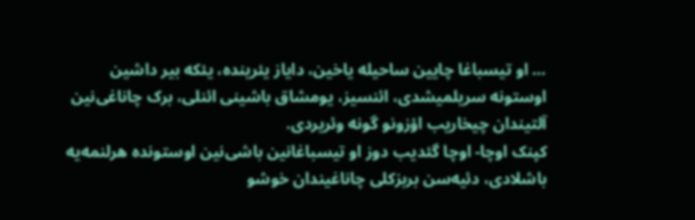… او تیسباغا چایین ساحیله یاخین، دایاز یئرینده، یئکه بیر داشین اوستونه سریلمیشدی، ائنسیز، یومشاق باشینی ائنلی، برک چاناغی‌نین آلتیندان چیخاریب اؤزونو گونه وئریردی.
کپنک اوچا- اوچا گئدیب دوز او تیسباغانین باشی‌نین اوستونده هرلنمه‌یه باشلادی، دئیه‌سن بربزکلی چاناغیندان خوشو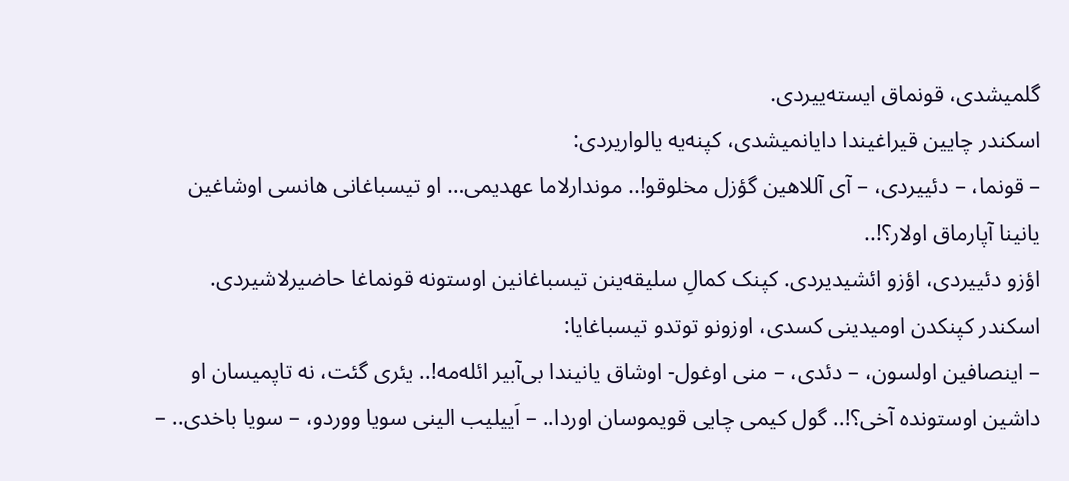گلمیشدی، قونماق ایسته‌ییردی.
اسکندر چایین قیراغیندا دایانمیشدی، کپنه‌یه یالواریردی:
– قونما، – دئییردی، – آی آللاهین گؤزل مخلوقو!.. موندارلاما عهدیمی… او تیسباغانی هانسی اوشاغین یانینا آپارماق اولار؟!..
اؤزو دئییردی، اؤزو ائشیدیردی. کپنک کمالِ سلیقه‌ینن تیسباغانین اوستونه قونماغا حاضیرلاشیردی.
اسکندر کپنکدن اومیدینی کسدی، اوزونو توتدو تیسباغایا:
– اینصافین اولسون، – دئدی، – منی اوغول- اوشاق یانیندا بی‌آبیر ائله‌مه!.. یئری گئت، نه تاپمیسان او داشین اوستونده آخی؟!.. گول کیمی چایی قویموسان اوردا.. – اَییلیب الینی سویا ووردو، – سویا باخدی.. –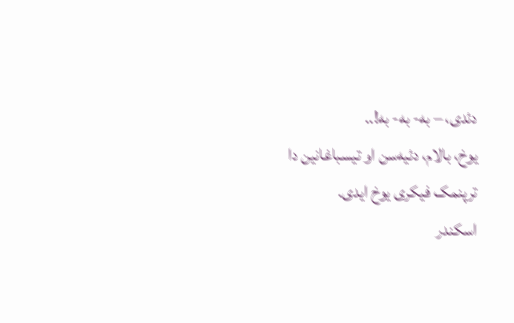دئدی، – به- به- به!..
یوخ، بالام، دئیه‌سن او تیسباغانین دا ترپنمک فیکری یوخ ایدی.
اسکندر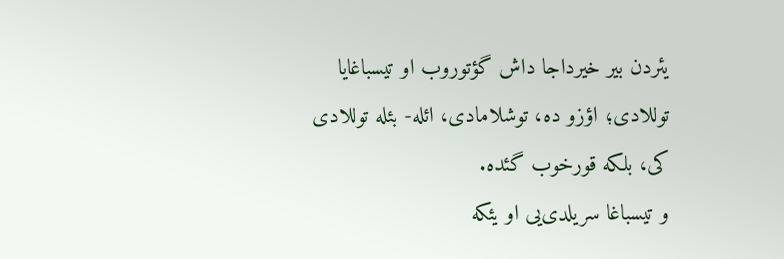یئردن بیر خیرداجا داش گؤتوروب او تیسباغایا توللادی؛ اؤزو ده، توشلامادی، ائله- بئله توللادی کی، بلکه قورخوب گئده.
و تیسباغا سریلدی‌یی او یئکه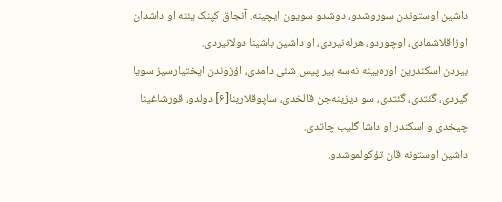داشین اوستوندن سوروشدو، دوشدو سویون ایچینه. آنجاق کپنک یئنه او داشدان اوزاقلاشمادی، اوچوردو، هرله‌نیردی، او داشین باشینا دولانیردی.
بیردن اسکندرین اوره‌یینه نه‌سه بیر پیس شئی دامدی، اؤزوندن ایختیارسیز سویا گیردی، گئتدی، گئتدی، سو دیزینه‌جن قالخدی، ساپوقلارینا[۶] دولدو، قورشاغینا چیخدی و اسکندر او داشا گلیب چاتدی.
داشین اوستونه قان تؤکولموشدو.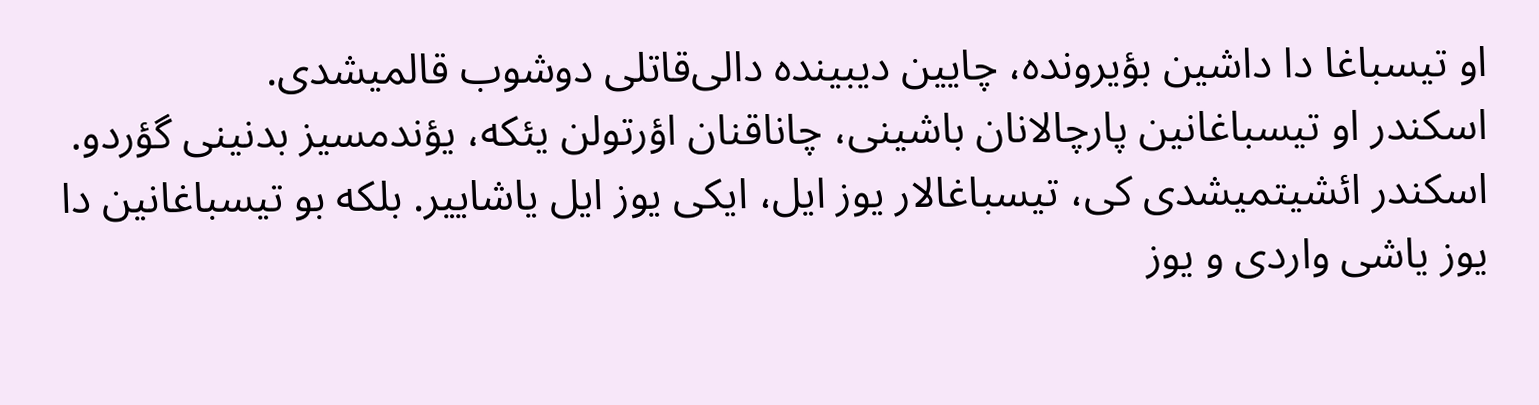او تیسباغا دا داشین بؤیرونده، چایین دیبینده دالی‌قاتلی دوشوب قالمیشدی.
اسکندر او تیسباغانین پارچالانان باشینی، چاناقنان اؤرتولن یئکه، یؤندمسیز بدنینی گؤردو. اسکندر ائشیتمیشدی کی، تیسباغالار یوز ایل، ایکی یوز ایل یاشاییر. بلکه بو تیسباغانین دا یوز یاشی واردی و یوز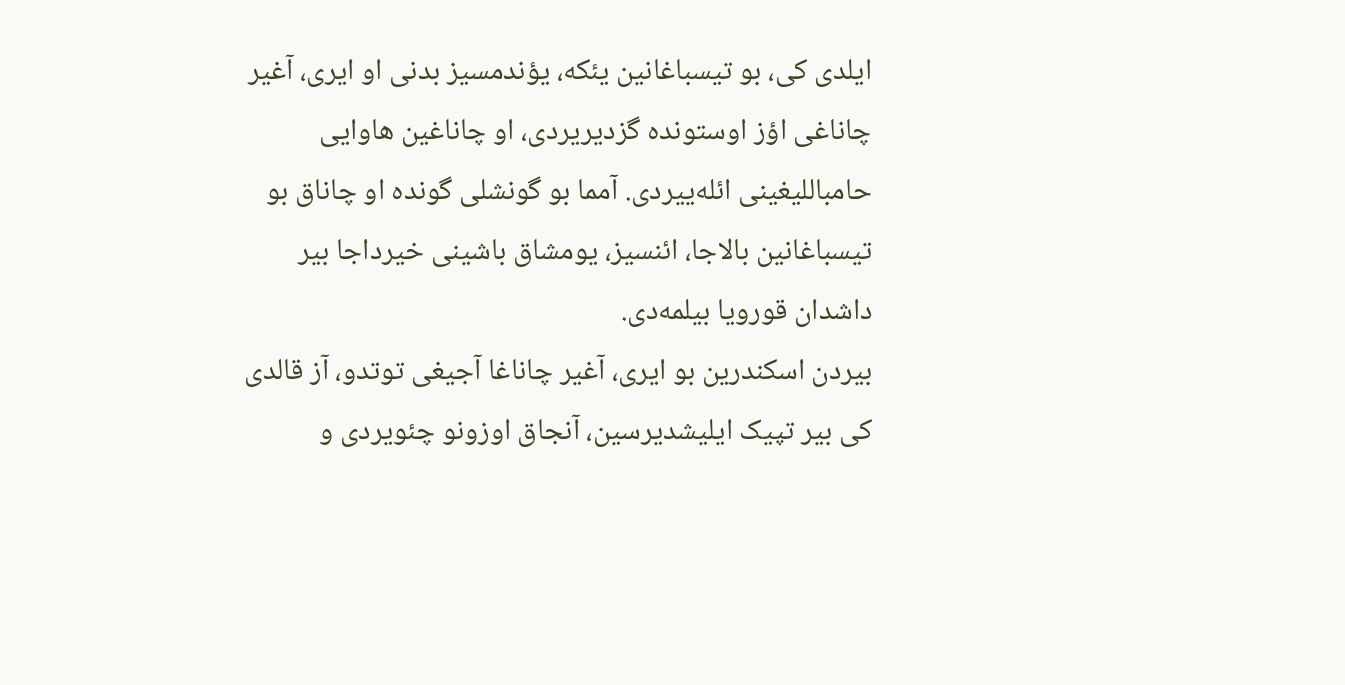ایلدی کی، بو تیسباغانین یئکه، یؤندمسیز بدنی او ایری، آغیر چاناغی اؤز اوستونده گزدیریردی، او چاناغین هاوایی حامباللیغینی ائله‌ییردی. آمما بو گونشلی گونده او چاناق بو تیسباغانین بالاجا، ائنسیز، یومشاق باشینی خیرداجا بیر داشدان قورویا بیلمه‌دی.
بیردن اسکندرین بو ایری، آغیر چاناغا آجیغی توتدو، آز قالدی کی بیر تپیک ایلیشدیرسین، آنجاق اوزونو چئویردی و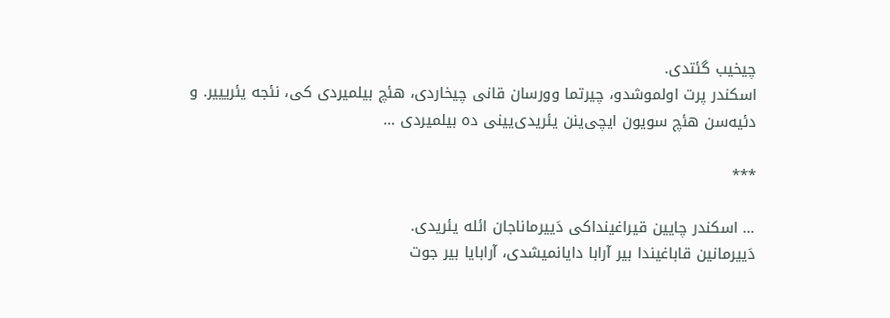چیخیب گئتدی.
اسکندر پرت اولموشدو، چیرتما وورسان قانی چیخاردی، هئچ بیلمیردی کی، نئجه یئریییر. و دئیه‌سن هئچ سویون ایچی‌ینن یئریدی‌یینی ده بیلمیردی …

***

… اسکندر چایین قیراغینداکی دَییرماناجان ائله یئریدی.
دَییرمانین قاباغیندا بیر آرابا دایانمیشدی، آرابایا بیر جوت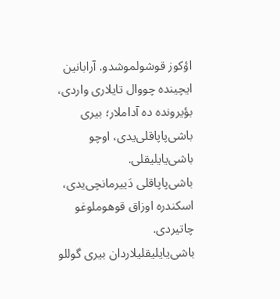اؤکوز قوشولموشدو. آرابانین ایچینده چووال تایلاری واردی، بؤیرونده ده آداملار؛ بیری باشی‌پاپاقلی‌یدی، اوچو باشی‌یایلیقلی.
باشی‌پاپاقلی دَییرمانچی‌یدی، اسکندره اوزاق قوهوملوغو چاتیردی.
باشی‌یایلیقلیلاردان بیری گوللو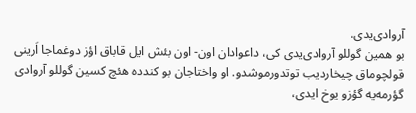آروادی‌یدی.
بو همین گوللو آروادی‌یدی کی، داعوادان اون- اون بئش ایل قاباق اؤز دوغماجا اَرینی قولچوماق چیخاردیب توتدورموشدو. او واختاجان بو کندده هئچ کسین گوللو آروادی گؤرمه‌یه گؤزو یوخ ایدی،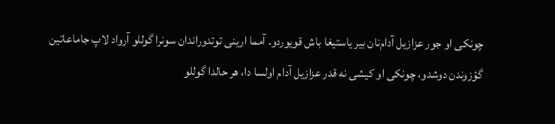چونکی او جور عزازیل آدام‌نان بیر یاستیغا باش قویوردو. آمما ارینی توتدوراندان سونرا گوللو آرواد لاپ جاماعاتین گؤزوندن دوشدو، چونکی او کیشی نه قدر عزازیل آدام اولسا دا، هر حالدا گوللو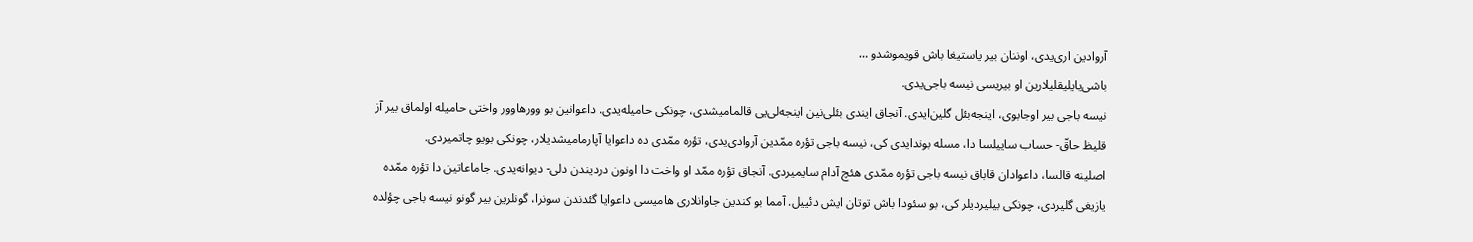آروادین اری‌یدی، اوننان بیر یاستیغا باش قویموشدو …
باشی‌یایلیقلیلارین او بیریسی نیسه باجی‌یدی.
نیسه باجی بیر اوجابوی، اینجه‌بئل گلین‌ایدی. آنجاق ایندی بئلی‌نین اینجه‌لی‌یی قالمامیشدی، چونکی حامیله‌یدی. داعوانین بو وورهاوور واختی حامیله اولماق بیر آز قلیظ حاقّ- حساب ساییلسا دا، مسله بوندایدی کی، نیسه باجی تؤره ممّدین آروادی‌یدی، تؤره ممّدی ده داعوایا آپارمامیشدیلار، چونکی بویو چاتمیردی.
اصلینه قالسا، داعوادان قاباق نیسه باجی تؤره ممّدی هئچ آدام سایمیردی. آنجاق تؤره ممّد او واخت دا اونون دردیندن دلی- دیوانه‌یدی. جاماعاتین دا تؤره ممّده یازیغی گلیردی، چونکی بیلیردیلر کی، بو سئودا باش توتان ایش دئییل. آمما بو کندین جاوانلاری هامیسی داعوایا گئدندن سونرا، گونلرین بیر گونو نیسه باجی چؤلده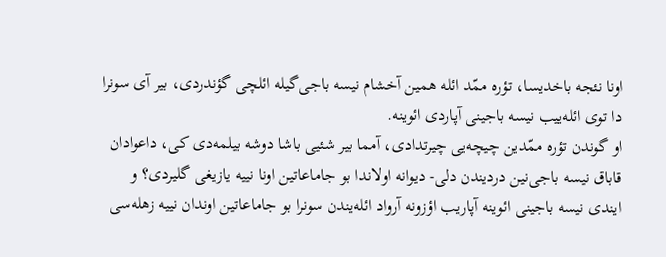اونا نئجه باخدیسا، تؤره ممّد ائله همین آخشام نیسه باجی‌گیله ائلچی گؤندردی، بیر آی سونرا دا توی ائله‌ییب نیسه باجینی آپاردی ائوینه.
او گوندن تؤره ممّدین چیچه‌یی چیرتدادی، آمما بیر شئیی باشا دوشه بیلمه‌دی کی، داعوادان قاباق نیسه باجی‌نین دردیندن دلی- دیوانه اولاندا بو جاماعاتین اونا نییه یازیغی گلیردی؟ و ایندی نیسه باجینی ائوینه آپاریب اؤزونه آرواد ائله‌یندن سونرا بو جاماعاتین اوندان نییه زهله‌سی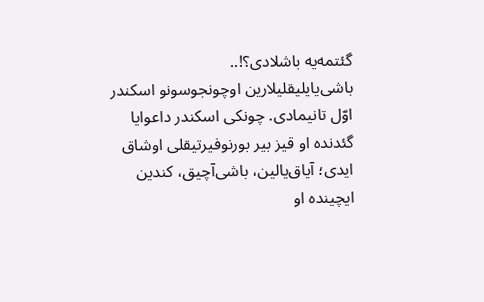گئتمه‌یه باشلادی؟!..
باشی‌یایلیقلیلارین اوچونجوسونو اسکندر اوّل تانیمادی. چونکی اسکندر داعوایا گئدنده او قیز بیر بورنوفیرتیقلی اوشاق ا‌یدی؛ آیاق‌یالین، باشی‌آچیق، کندین ایچینده او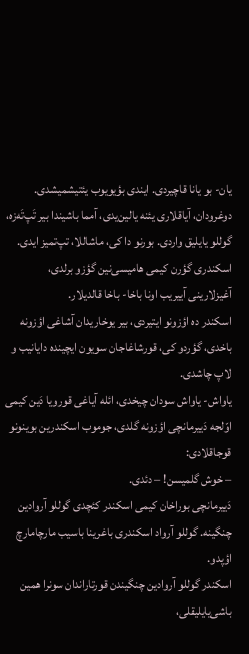یان- بو یانا قاچیردی. ایندی بؤیویوب یئتیشمیشدی. دوغرودان، آیاقلاری یئنه یالین‌یدی، آمما باشیندا بیر تَپ‌تَه‌زه، گوللو یایلیق واردی. بورنو دا کی، ماشاللا، تپ‌تمیز ایدی.
اسکندری گؤرن کیمی هامیسی‌نین گؤزو برلدی، آغیزلارینی آییریب اونا باخا- باخا قالدیلار.
اسکندر ده اؤزونو ایتیردی، بیر یوخاریدان آشاغی اؤزونه باخدی، گؤردو کی، قورشاغاجان سویون ایچینده دایانیب و لاپ چاشدی.
یاواش- یاواش سودان چیخدی، ائله آیاغی قورویا دَین کیمی اوّلجه دَییرمانچی اؤزونه گلدی، جوموب اسکندرین بوینونو قوجاقلادی:
– خوش گلمیسن! – دئدی.
دَییرمانچی بوراخان کیمی اسکندر کئچدی گوللو آروادین چنگینه. گوللو آرواد اسکندری باغرینا باسیب مارچامارچ اؤپدو.
اسکندر گوللو آروادین چنگیندن قورتاراندان سونرا همین باشی‌یایلیقلی،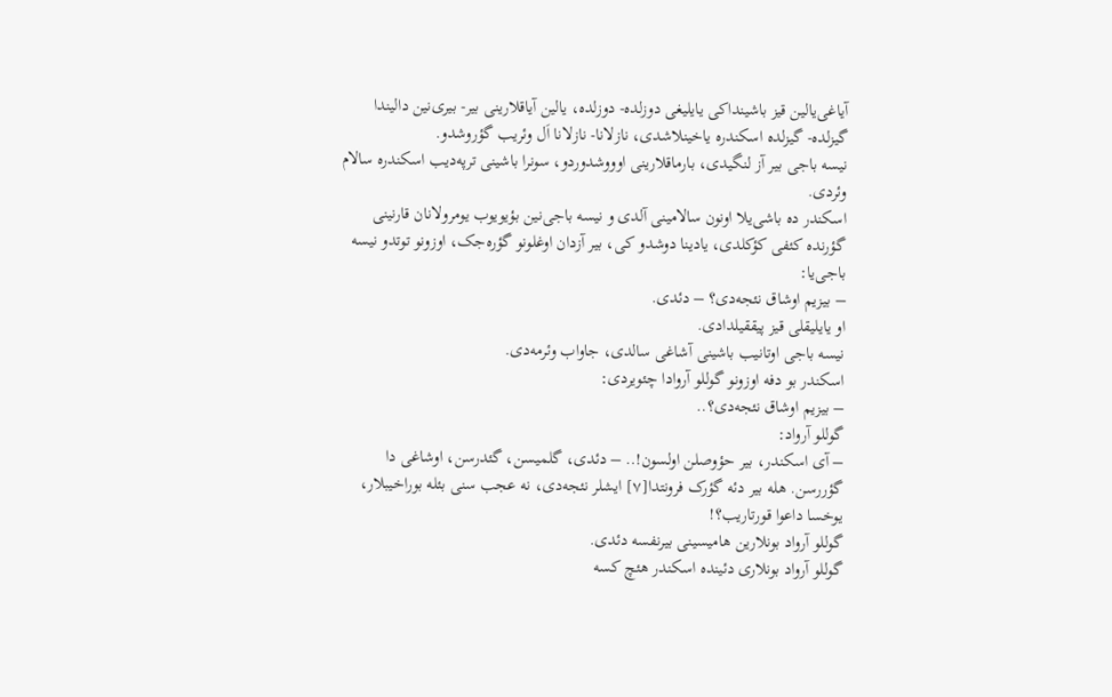آیاغی‌یالین قیز باشینداکی یایلیغی دوزلده- دوزلده، یالین آیاقلارینی بیر- بیری‌نین دالیندا گیزلده- گیزلده اسکندره یاخینلاشدی، نازلانا- نازلانا اَل وئریب گؤروشدو.
نیسه باجی بیر آز لنگیدی، بارماقلارینی اوووشدوردو، سونرا باشینی ترپه‌دیب اسکندره سالام وئردی.
اسکندر ده باشی‌یلا اونون سالامینی آلدی و نیسه باجی‌نین بؤیویوب یومرولانان قارنینی گؤرنده کئفی کؤکلدی، یادینا دوشدو کی، بیر آزدان اوغلونو گؤره‌جک، اوزونو توتدو نیسه باجی‌یا:
– بیزیم اوشاق نئجه‌دی؟ – دئدی.
او یایلیقلی قیز پیققیلدادی.
نیسه باجی اوتانیب باشینی آشاغی سالدی، جاواب وئرمه‌دی.
اسکندر بو دفه اوزونو گوللو آروادا چئویردی:
– بیزیم اوشاق نئجه‌دی؟..
گوللو آرواد:
– آی اسکندر، بیر حؤوصلن اولسون!.. – دئدی، گلمیسن، گئدرسن، اوشاغی دا گؤررسن. هله بیر دئه گؤرک فرونتدا[۷] ایشلر نئجه‌دی، نه عجب سنی بئله بوراخیبلار، یوخسا داعوا قورتاریب؟!
گوللو آرواد بونلارین هامیسینی بیرنفسه دئدی.
گوللو آرواد بونلاری دئینده اسکندر هئچ کسه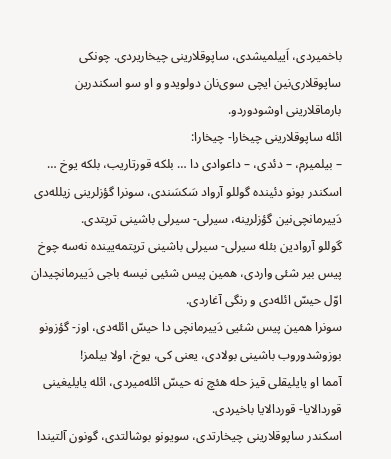باخمیردی، اَییلمیشدی، ساپوقلارینی چیخاریردی. چونکی ساپوقلاری‌نین ایچی سوی‌نان دولویدو و او سو اسکندرین بارماقلارینی اوشودوردو.
ائله ساپوقلارینی چیخارا- چیخارا:
– بیلمیرم، – دئدی، – داعوادی دا … بلکه قورتاریب، بلکه یوخ …
اسکندر بونو دئینده گوللو آرواد سَکسَندی، سونرا گؤزلرینی زیلله‌دی دَییرمانچی‌نین گؤزلرینه، سیرلی- سیرلی باشینی ترپتدی.
گوللو آروادین بئله سیرلی- سیرلی باشینی ترپتمه‌یینده نه‌سه چوخ پیس بیر شئی واردی، همین پیس شئیی نیسه باجی دَییرمانچیدان اوّل حیسّ ائله‌دی و رنگی آغاردی.
سونرا همین پیس شئیی دَییرمانچی دا حیسّ ائله‌دی، اوز- گؤزونو بوزوشدوروب باشینی بولادی، یعنی کی، یوخ، اولا بیلمز!
آمما او یایلیقلی قیز حله هئچ نه حیسّ ائله‌میردی، ائله یایلیغینی قوردالایا- قوردالایا باخیردی.
اسکندر ساپوقلارینی چیخارتدی، سویونو بوشالتدی، گونون آلتیندا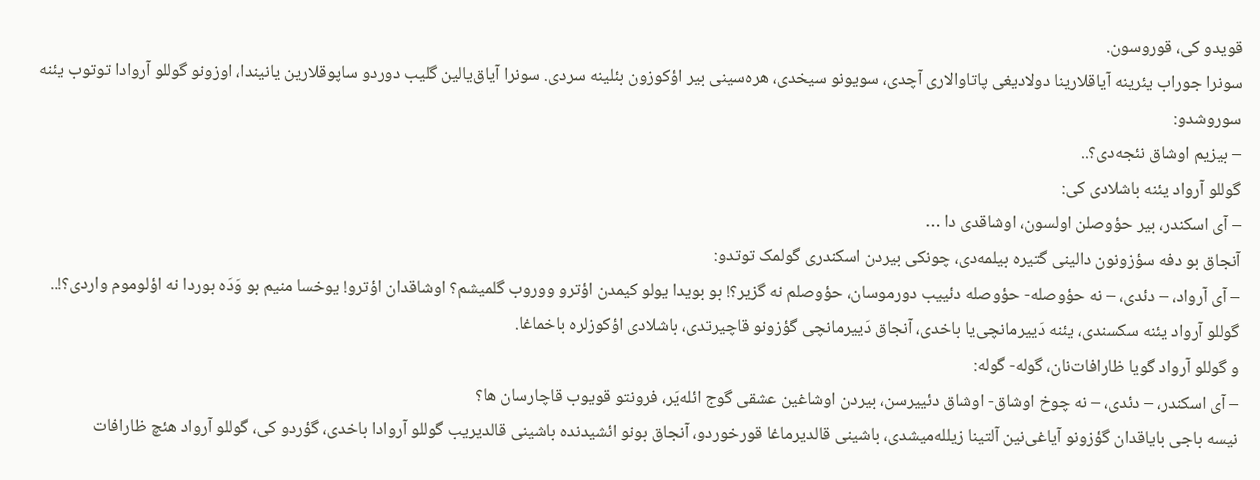قویدو کی، قوروسون.
سونرا جوراب یئرینه آیاقلارینا دولادیغی پاتاوالاری آچدی، سویونو سیخدی، هره‌سینی بیر اؤکوزون بئلینه سردی. سونرا آیاق‌یالین گلیب دوردو ساپوقلارین یانیندا، اوزونو گوللو آروادا توتوب یئنه سوروشدو:
– بیزیم اوشاق نئجه‌دی؟..
گوللو آرواد یئنه باشلادی کی:
– آی اسکندر، بیر حؤوصلن اولسون، اوشاقدی دا …
آنجاق بو دفه سؤزونون دالینی گتیره بیلمه‌دی، چونکی بیردن اسکندری گولمک توتدو:
– آی آرواد، – دئدی، – نه حؤوصله- حؤوصله دئییب دورموسان، حؤوصلم نه گزیر؟! بو بویدا یولو کیمدن اؤترو ووروب گلمیشم؟ اوشاقدان اؤترو! یوخسا منیم بو وَدَه بوردا نه اؤلوموم واردی؟!..
گوللو آرواد یئنه سکسندی، یئنه دَییرمانچی‌یا باخدی، آنجاق دَییرمانچی گؤزونو قاچیرتدی، باشلادی اؤکوزلره باخماغا.
و گوللو آرواد گویا ظارافات‌نان، گوله- گوله:
– آی اسکندر، – دئدی، – نه چوخ اوشاق- اوشاق دئییرسن، بیردن اوشاغین عشقی گوج ائله‌یَر، فرونتو قویوب قاچارسان ها؟
نیسه باجی بایاقدان گؤزونو آیاغی‌نین آلتینا زیلله‌میشدی، باشینی قالدیرماغا قورخوردو، آنجاق بونو ائشیدنده باشینی قالدیریب گوللو آروادا باخدی، گؤردو کی، گوللو آرواد هئچ ظارافات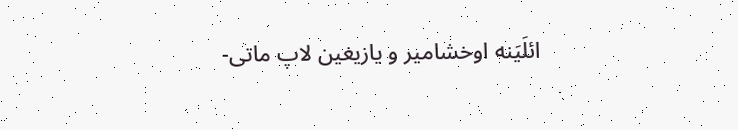ائلَیَنه اوخشامیر و یازیغین لاپ ماتی-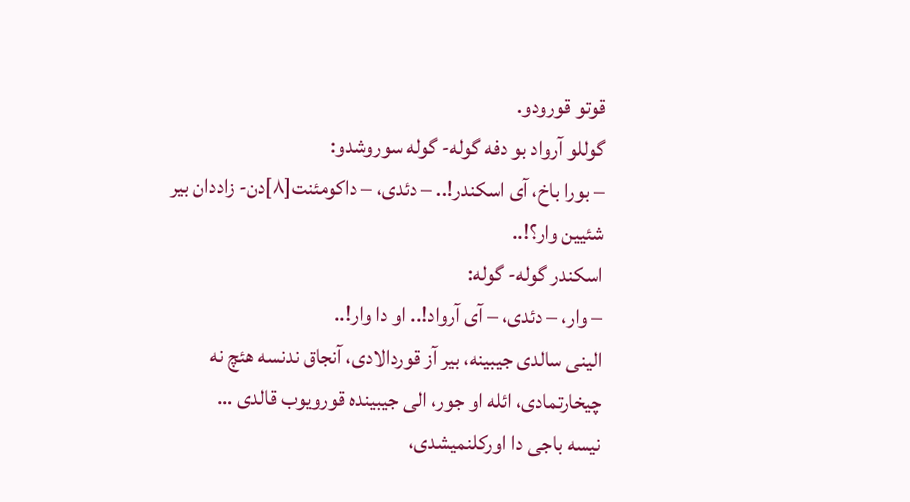قوتو قورودو.
گوللو آرواد بو دفه گوله- گوله سوروشدو:
– بورا باخ، آی اسکندر!.. – دئدی، – داکومئنت[۸]دن- زاددان بیر شئیین وار؟!..
اسکندر گوله- گوله:
– وار، – دئدی، – آی آرواد!.. او دا وار!..
الینی سالدی جیبینه، بیر آز قوردالادی، آنجاق ندنسه هئچ نه چیخارتمادی، ائله او جور، الی جیبینده قورویوب قالدی …
نیسه باجی دا اورکلنمیشدی،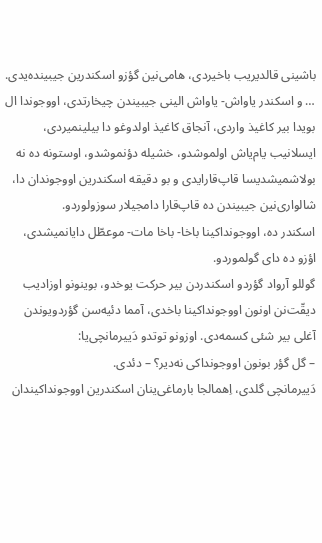باشینی قالدیریب باخیردی، هامی‌نین گؤزو اسکندرین جیبینده‌یدی.
… و اسکندر یاواش- یاواش الینی جیبیندن چیخارتدی، اووجوندا ال بویدا بیر کاغیذ واردی، آنجاق کاغیذ اولدوغو دا بیلینمیردی، ایسلانیب یام‌یاش اولموشدو، خشیله دؤنموشدو، اوستونه ده نه بولاشمیشدیسا قاپ‌قارایدی و بو دقیقه اسکندرین اووجوندان دا، شالواری‌نین جیبیندن ده قاپ‌قارا دامجیلار سوزولوردو.
اسکندر ده، اووجونداکینا باخا- باخا مات- موعطّل دایانمیشدی، اؤزو ده دای گولموردو.
گوللو آرواد گؤردو اسکندردن بیر حرکت یوخدو، بوینونو اوزادیب دیقّت‌نن اونون اووجونداکینا باخدی، آمما دئیه‌سن گؤردویوندن آغلی بیر شئی کسمه‌دی. اوزونو توتدو دَییرمانچی‌یا:
– گل گؤر بونون اووجونداکی نه‌دیر؟ – دئدی.
دَییرمانچی گلدی، اِهمالجا بارماغی‌ینان اسکندرین اووجونداکیندان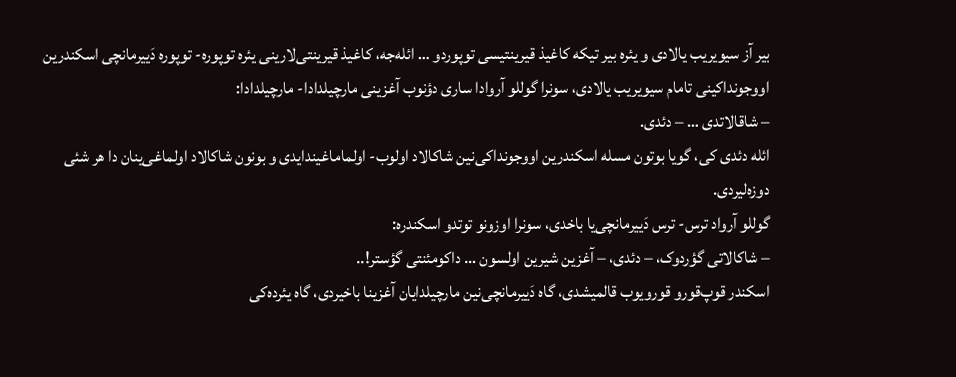بیر آز سیویریب یالادی و یئره بیر تیکه کاغیذ قیرینتیسی توپوردو … ائله‌جه، کاغیذ قیرینتی‌لارینی یئره توپوره- توپوره دَییرمانچی اسکندرین اووجونداکینی تامام سیویریب یالادی، سونرا گوللو آروادا ساری دؤنوب آغزینی مارچیلدادا- مارچیلدادا:
– شاقالاتدی … – دئدی.
ائله دئدی کی، گویا بوتون مسله اسکندرین اووجونداکی‌نین شاکالاد اولوب- اولماماغیندایدی و بونون شاکالاد اولماغی‌ینان دا هر شئی دوزه‌لیردی.
گوللو آرواد ترس- ترس دَییرمانچی‌یا باخدی، سونرا اوزونو توتدو اسکندره:
– شاکالاتی گؤردوک، – دئدی، – آغزین شیرین اولسون … داکومئنتی گؤستر!..
اسکندر قوپ‌قورو قورویوب قالمیشدی، گاه دَییرمانچی‌نین مارچیلدایان آغزینا باخیردی، گاه یئرده‌کی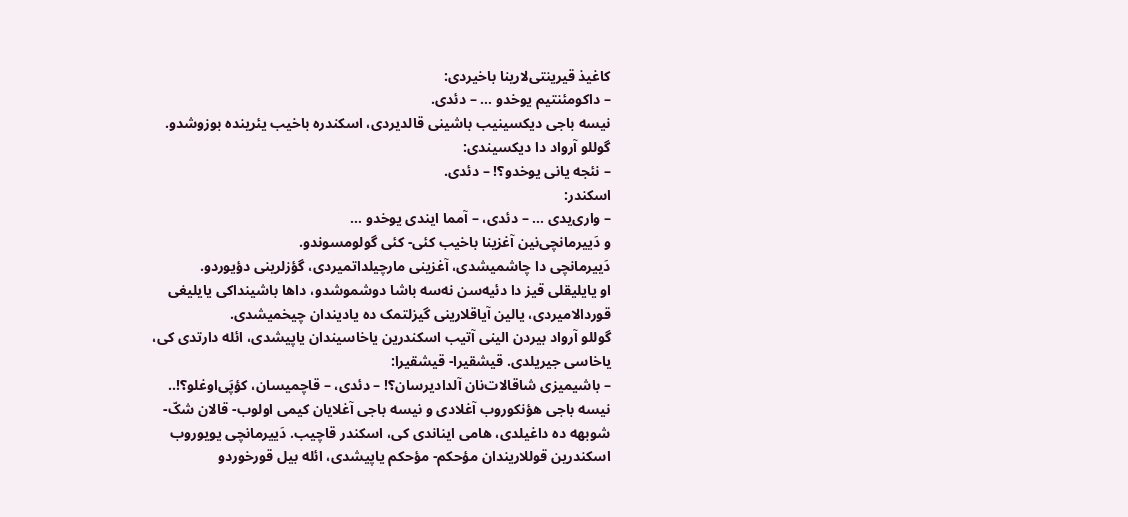کاغیذ قیرینتی‌لارینا باخیردی:
– داکومئنتیم یوخدو … – دئدی.
نیسه باجی دیکسینیب باشینی قالدیردی، اسکندره باخیب یئرینده بوزوشدو.
گوللو آرواد دا دیکسیندی:
– نئجه یانی یوخدو؟! – دئدی.
اسکندر:
– واری‌یدی … – دئدی، – آمما ایندی یوخدو …
و دَییرمانچی‌نین آغزینا باخیب کئی- کئی گولومسوندو.
دَییرمانچی دا چاشمیشدی، آغزینی مارچیلداتمیردی، گؤزلرینی دؤیوردو.
او یایلیقلی قیز دا دئیه‌سن نه‌سه باشا دوشموشدو، داها باشینداکی یایلیغی قوردالامیردی، یالین آیاقلارینی گیزلتمک ده یادیندان چیخمیشدی.
گوللو آرواد بیردن الینی آتیب اسکندرین یاخاسیندان یاپیشدی، ائله دارتدی کی، یاخاسی جیریلدی. قیشقیرا- قیشقیرا:
– باشیمیزی شاقالات‌نان آلدادیرسان؟! – دئدی، – قاچمیسان، کؤپَی‌اوغلو؟!..
نیسه باجی هؤنکوروب آغلادی و نیسه باجی آغلایان کیمی اولوب- قالان شکّ- شوبهه ده داغیلدی، هامی ایناندی کی، اسکندر قاچیب. دَییرمانچی یویوروب اسکندرین قوللاریندان مؤحکم- مؤحکم یاپیشدی، ائله بیل قورخوردو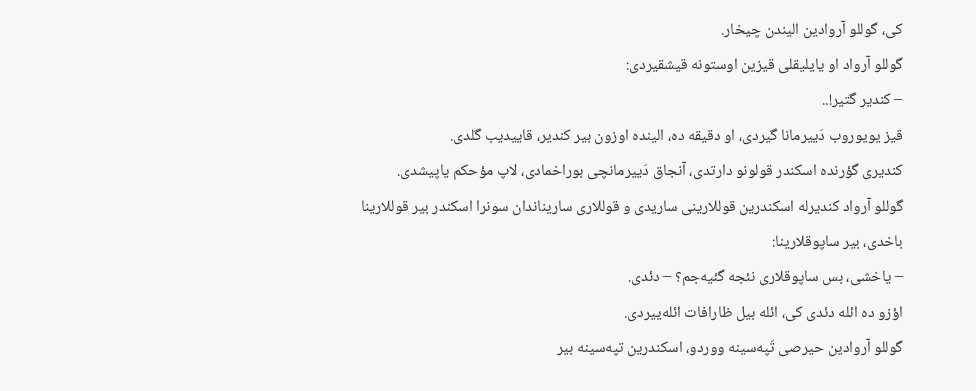کی، گوللو آروادین الیندن چیخار.
گوللو آرواد او یایلیقلی قیزین اوستونه قیشقیردی:
– کندیر گتیر!..
قیز یویوروب دَییرمانا گیردی، او دقیقه ده، الینده اوزون بیر کندیر، قاییدیب گلدی.
کندیری گؤرنده اسکندر قولونو دارتدی، آنجاق دَییرمانچی بوراخمادی، لاپ مؤحکم یاپیشدی.
گوللو آرواد کندیرله اسکندرین قوللارینی ساریدی و قوللاری ساریناندان سونرا اسکندر بیر قوللارینا باخدی، بیر ساپوقلارینا:
– یاخشی، بس ساپوقلاری نئجه گئیه‌جم؟ – دئدی.
اؤزو ده ائله دئدی کی، ائله بیل ظارافات ائله‌ییردی.
گوللو آروادین حیرصی تَپه‌سینه ووردو، اسکندرین تپه‌سینه بیر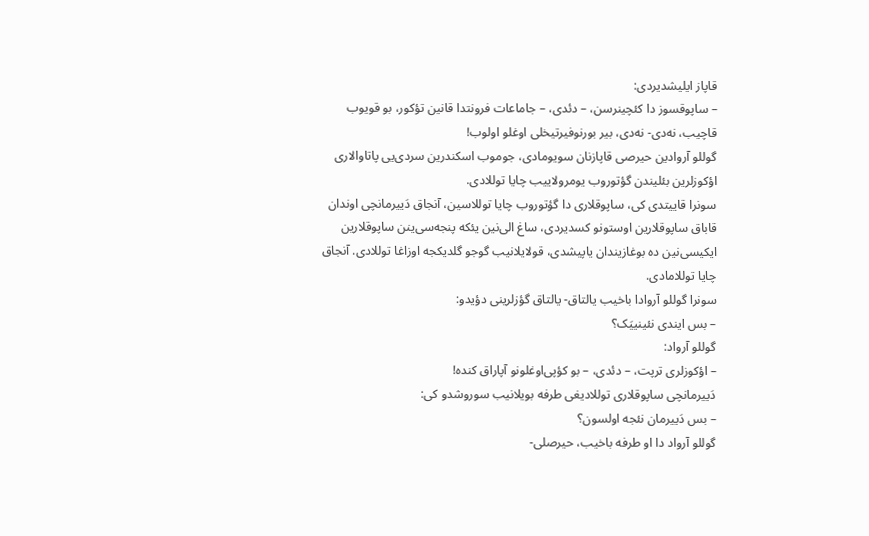قاپاز ایلیشدیردی:
– ساپوقسوز دا کئچینرسن، – دئدی، – جاماعات فرونتدا قانین تؤکور، بو قویوب قاچیب، نه‌دی- نه‌دی، بیر بورنوفیرتیخلی اوغلو اولوب!
گوللو آروادین حیرصی قاپازنان سویومادی، جوموب اسکندرین سردی‌یی پاتاوالاری اؤکوزلرین بئلیندن گؤتوروب یومرولاییب چایا توللادی.
سونرا قاییتدی کی، ساپوقلاری دا گؤتوروب چایا توللاسین، آنجاق دَییرمانچی اوندان قاباق ساپوقلارین اوستونو کسدیردی، ساغ الی‌نین یئکه پنجه‌سی‌ینن ساپوقلارین ایکیسی‌نین ده بوغازیندان یاپیشدی، قولایلانیب گوجو گلدیکجه اوزاغا توللادی. آنجاق چایا توللامادی.
سونرا گوللو آروادا باخیب یالتاق- یالتاق گؤزلرینی دؤیدو:
– بس ایندی نئینییَک؟
گوللو آرواد:
– اؤکوزلری ترپت، – دئدی، – بو کؤپی‌اوغلونو آپاراق کنده!
دَییرمانچی ساپوقلاری توللادیغی طرفه بویلانیب سوروشدو کی:
– بس دَییرمان نئجه اولسون؟
گوللو آرواد دا او طرفه باخیب، حیرصلی-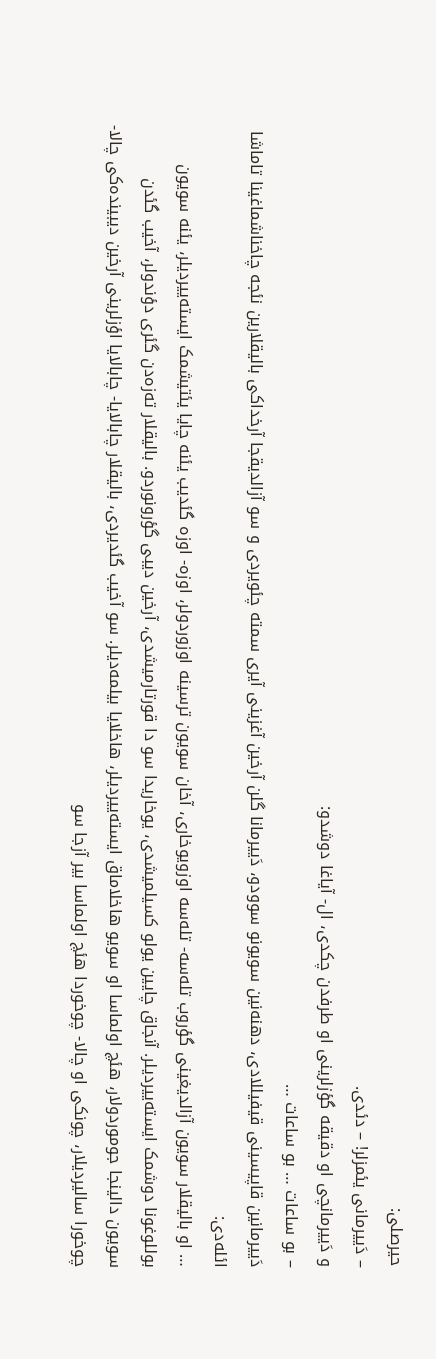حیرصلی:
– دَییرمانی یئمزلر! – دئدی.
و دَییرمانچی او دقیقه گؤزلرینی او طرفدن چکدی، ال- آیاغا دوشدو:
– بو ساعات … بو ساعات …
دَییرمانین قاپیسینی قیفیللادی، دهنه‌نین سویونو سوودو، دَییرمانا گلن آرخین آغزینی آیری سمته چئویردی و سو آزالدیقجا آرخداکی بالیقلارین نئجه چاخناشماغینا تاماشا ائله‌دی:
… او بالیقلار سویون آزالدیغینی گؤروب تله‌سه- تله‌سه اوزویوخاری، آخان سویون ترسینه اوزوردولر، اوزه- اوزه گئدیب یئنه چایا یئتیشمک ایسته‌ییردیلر، یئنه سویون بوللوغونا دوشمک ایسته‌ییردیلر. آنجاق چایین یولو کسیلمیشدی، یوخاریدا سو دا قورتارمیشدی، آرخین دیبی گؤرونوردو. بالیقلار ته‌زه‌دن گئری دؤندولر، آخیب گئدن سویون دالینجا جوموردولار، هئچ اولماسا او سویو هاخلاماق ایسته‌ییردیلر، هاخلایا بیلمه‌دیلر. سو آخیب گئدیردی، بالیقلار چابالایا- چابالایا اؤزلرینی آرخین دیبینده‌کی چالا- چوخورا سالیردیلار، چونکی او چالا- چوخوردا هئچ اولماسا بیر آزجا سو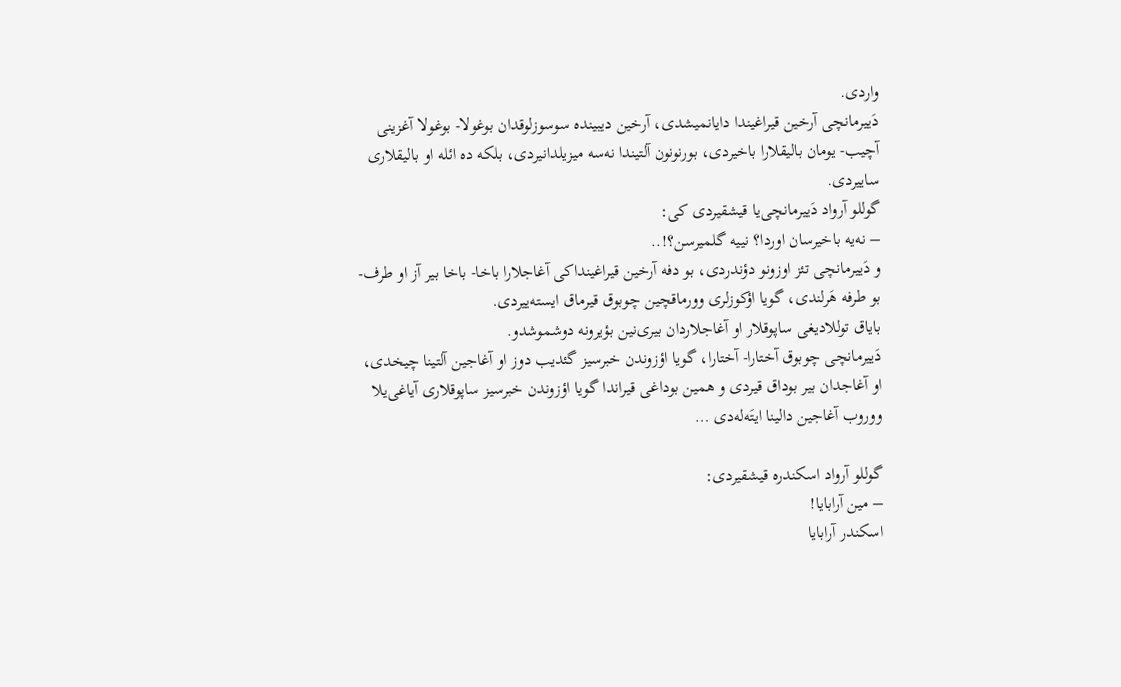واردی.
دَییرمانچی آرخین قیراغیندا دایانمیشدی، آرخین دیبینده سوسوزلوقدان بوغولا- بوغولا آغزینی آچیب- یومان بالیقلارا باخیردی، بورنونون آلتیندا نه‌سه میزیلدانیردی، بلکه ده ائله او بالیقلاری ساییردی.
گوللو آرواد دَییرمانچی‌یا قیشقیردی کی:
– نه‌یه باخیرسان اوردا؟ نییه گلمیرسن؟!..
و دَییرمانچی تئز اوزونو دؤندردی، بو دفه آرخین قیراغینداکی آغاجلارا باخا- باخا بیر آز او طرف- بو طرفه هَرلندی، گویا اؤکوزلری وورماقچین چوبوق قیرماق ایسته‌ییردی.
بایاق توللادیغی ساپوقلار او آغاجلاردان بیری‌نین بؤیرونه دوشموشدو.
دَییرمانچی چوبوق آختارا- آختارا، گویا اؤزوندن خبرسیز گئدیب دوز او آغاجین آلتینا چیخدی، او آغاجدان بیر بوداق قیردی و همین بوداغی قیراندا گویا اؤزوندن خبرسیز ساپوقلاری آیاغی‌یلا ووروب آغاجین دالینا ایتَه‌له‌دی …

گوللو آرواد اسکندره قیشقیردی:
– مین آرابایا!
اسکندر آرابایا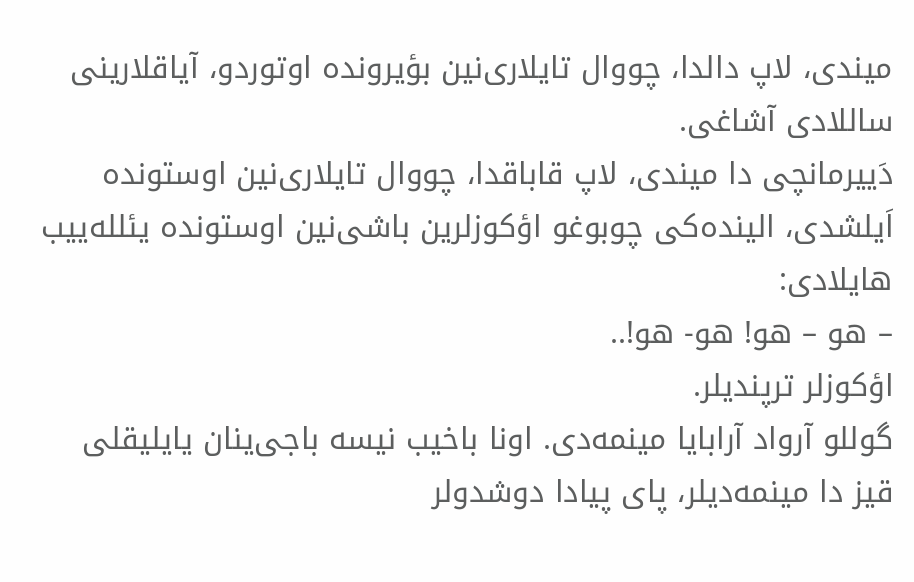میندی، لاپ دالدا، چووال تایلاری‌نین بؤیرونده اوتوردو، آیاقلارینی ساللادی آشاغی.
دَییرمانچی دا میندی، لاپ قاباقدا، چووال تایلاری‌نین اوستونده اَیلشدی، الینده‌کی چوبوغو اؤکوزلرین باشی‌نین اوستونده یئلله‌ییب هایلادی:
– هو – هو! هو- هو!..
اؤکوزلر ترپندیلر.
گوللو آرواد آرابایا مینمه‌دی. اونا باخیب نیسه باجی‌ینان یایلیقلی قیز دا مینمه‌دیلر، پای پیادا دوشدولر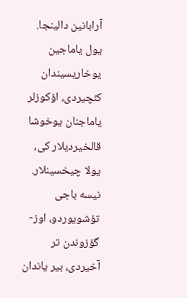آرابانین دالینجا.
یول یاماجین یوخاریسیندان کئچیردی، اؤکوزلر یاماجنان یوخوشا قالخیردیلار کی، یولا چیخسینلار.
نیسه باجی تؤشویوردو، اوز- گؤزوندن تر آخیردی، بیر یاندان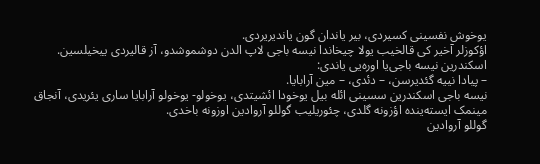یوخوش نفسینی کسیردی، بیر یاندان گون یاندیریردی.
اؤکوزلر آخیر کی قالخیب یولا چیخاندا نیسه باجی لاپ الدن دوشموشدو، آز قالیردی ییخیلسین.
اسکندرین نیسه باجی‌یا اوره‌یی یاندی:
– پیادا نییه گئدیرسن، – دئدی، – مین آرابایا.
نیسه باجی اسکندرین سسینی ائله بیل یوخودا ائشیتدی، یوخولو- یوخولو آرابایا ساری یئریدی، آنجاق مینمک ایسته‌ینده اؤزونه گلدی، چئوریلیب گوللو آروادین اوزونه باخدی.
گوللو آروادین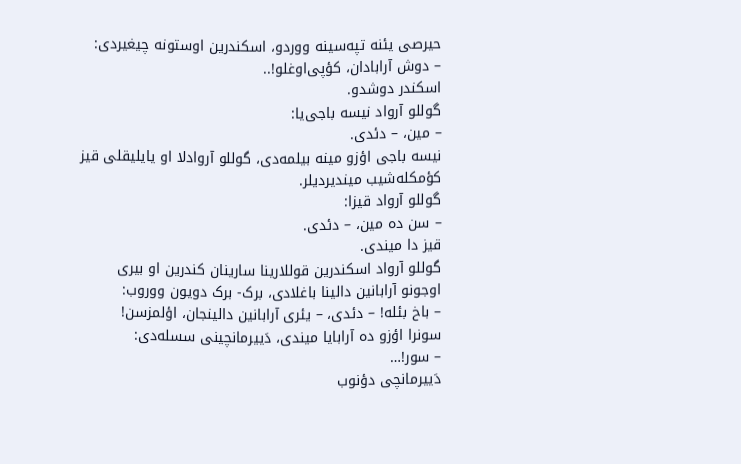حیرصی یئنه تپه‌سینه ووردو، اسکندرین اوستونه چیغیردی:
– دوش آرابادان، کؤپی‌اوغلو!..
اسکندر دوشدو.
گوللو آرواد نیسه باجی‌یا:
– مین، – دئدی.
نیسه باجی اؤزو مینه بیلمه‌دی، گوللو آروادلا او یایلیقلی قیز کؤمکله‌شیب میندیردیلر.
گوللو آرواد قیزا:
– سن ده مین، – دئدی.
قیز دا میندی.
گوللو آرواد اسکندرین قوللارینا سارینان کندرین او بیری اوجونو آرابانین دالینا باغلادی، برک- برک دویون ووروب:
– باخ بئله! – دئدی، – یئری آرابانین دالینجان، اؤلمزسن!
سونرا اؤزو ده آرابایا میندی، دَییرمانچینی سسله‌دی:
– سور!…
دَییرمانچی دؤنوب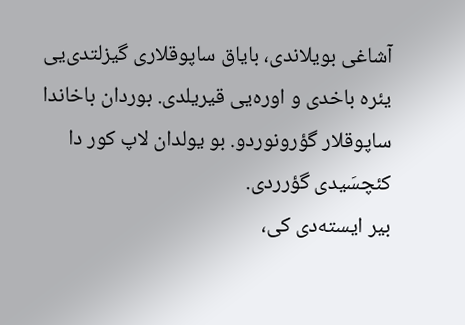آشاغی بویلاندی، بایاق ساپوقلاری گیزلتدی‌یی یئره باخدی و اوره‌یی قیریلدی. بوردان باخاندا ساپوقلار گؤرونوردو. بو یولدان لاپ کور دا کئچسَیدی گؤرردی.
بیر ایسته‌دی کی،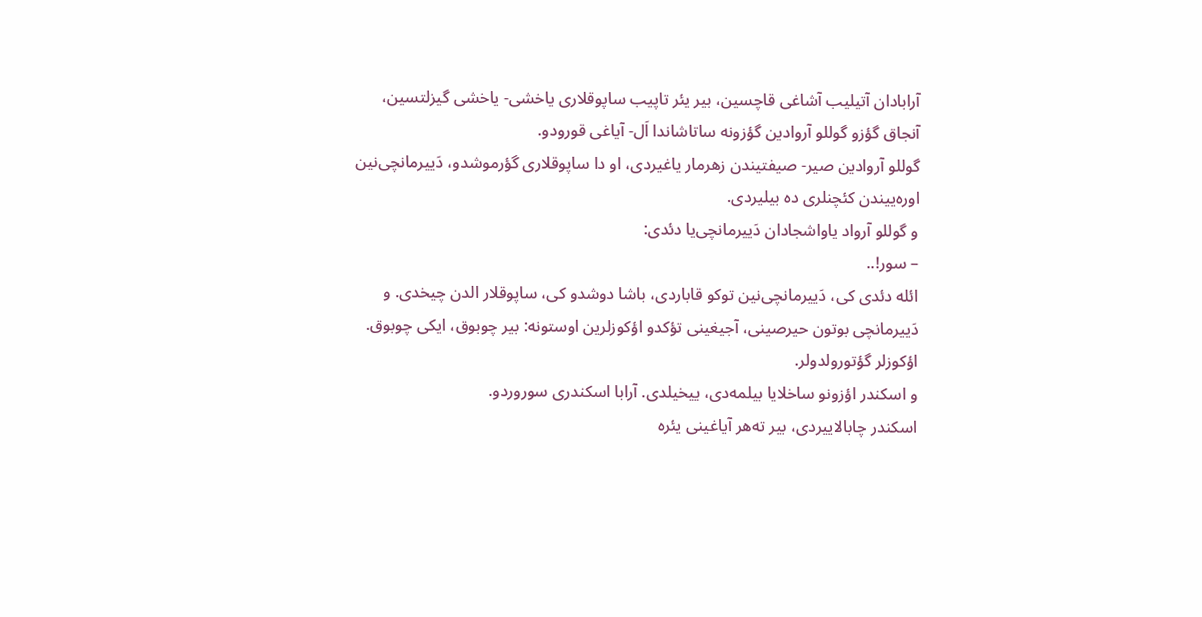آرابادان آتیلیب آشاغی قاچسین، بیر یئر تاپیب ساپوقلاری یاخشی- یاخشی گیزلتسین، آنجاق گؤزو گوللو آروادین گؤزونه ساتاشاندا اَل- آیاغی قورودو.
گوللو آروادین صیر- صیفتیندن زهرمار یاغیردی، او دا ساپوقلاری گؤرموشدو، دَییرمانچی‌نین اوره‌ییندن کئچنلری ده بیلیردی.
و گوللو آرواد یاواشجادان دَییرمانچی‌یا دئدی:
– سور!..
ائله دئدی کی، دَییرمانچی‌نین توکو قاباردی، باشا دوشدو کی، ساپوقلار الدن چیخدی. و دَییرمانچی بوتون حیرصینی، آجیغینی تؤکدو اؤکوزلرین اوستونه: بیر چوبوق، ایکی چوبوق.
اؤکوزلر گؤتورولدولر.
و اسکندر اؤزونو ساخلایا بیلمه‌دی، ییخیلدی. آرابا اسکندری سوروردو.
اسکندر چابالاییردی، بیر ته‌هر آیاغینی یئره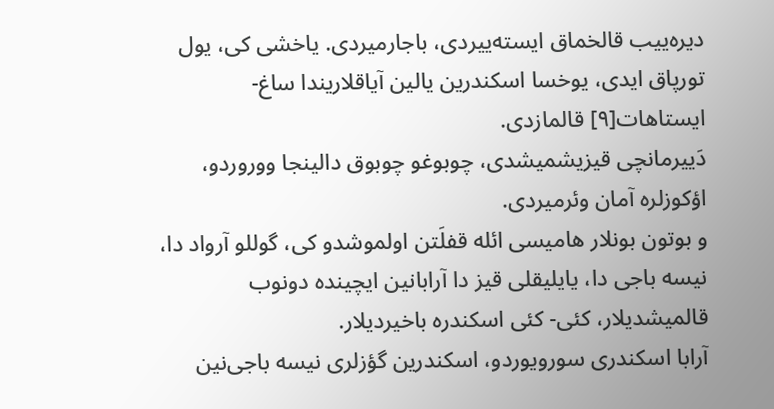دیره‌ییب قالخماق ایسته‌ییردی، باجارمیردی. یاخشی کی، یول تورپاق ایدی، یوخسا اسکندرین یالین آیاقلاریندا ساغ- ایستاهات[۹] قالمازدی.
دَییرمانچی قیزیشمیشدی، چوبوغو چوبوق دالینجا ووروردو، اؤکوزلره آمان وئرمیردی.
و بوتون بونلار هامیسی ائله قفلَتن اولموشدو کی، گوللو آرواد دا، نیسه باجی دا، یایلیقلی قیز دا آرابانین ایچینده دونوب قالمیشدیلار، کئی- کئی اسکندره باخیردیلار.
آرابا اسکندری سورویوردو، اسکندرین گؤزلری نیسه باجی‌نین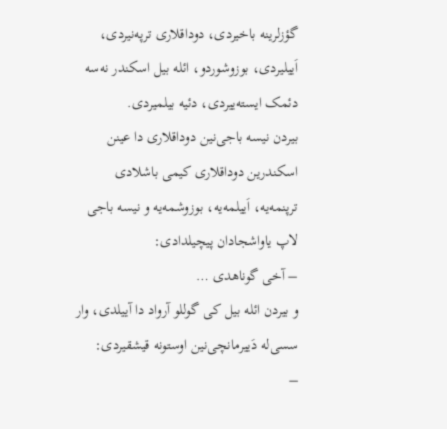گؤزلرینه باخیردی، دوداقلاری ترپه‌نیردی، اَییلیردی، بوزوشوردو، ائله بیل اسکندر نه‌سه دئمک ایسته‌ییردی، دئیه بیلمیردی.
بیردن نیسه باجی‌نین دوداقلاری دا عینن اسکندرین دوداقلاری کیمی باشلادی ترپنمه‌یه، اَییلمه‌یه، بوزوشمه‌یه و نیسه باجی لاپ یاواشجادان پیچیلدادی:
– آخی گوناهدی …
و بیردن ائله بیل کی گوللو آرواد دا آییلدی، وار سسی‌له دَییرمانچی‌نین اوستونه قیشقیردی:
–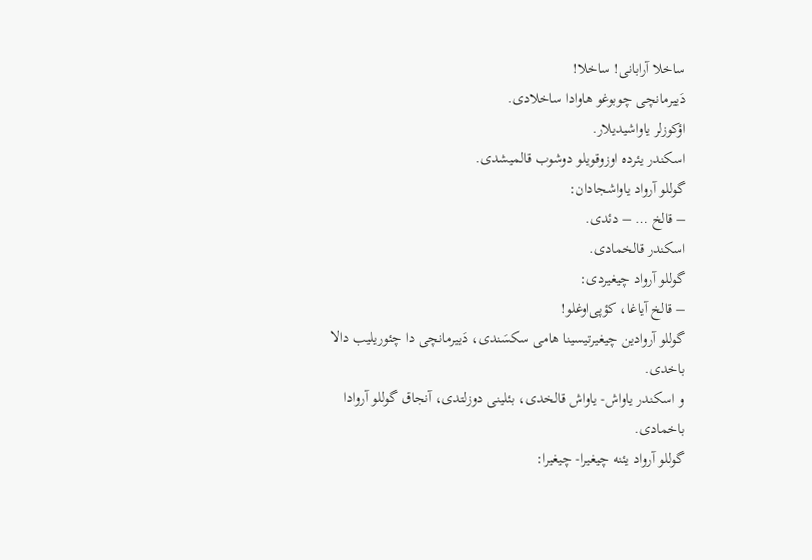ساخلا آرابانی! ساخلا!
دَییرمانچی چوبوغو هاوادا ساخلادی.
اؤکوزلر یاواشیدیلار.
اسکندر یئرده اوزوقویلو دوشوب قالمیشدی.
گوللو آرواد یاواشجادان:
– قالخ … – دئدی.
اسکندر قالخمادی.
گوللو آرواد چیغیردی:
– قالخ آیاغا، کؤپی‌اوغلو!
گوللو آروادین چیغیرتیسینا هامی سکسَندی، دَییرمانچی دا چئوریلیب دالا باخدی.
و اسکندر یاواش- یاواش قالخدی، بئلینی دوزلتدی، آنجاق گوللو آروادا باخمادی.
گوللو آرواد یئنه چیغیرا- چیغیرا: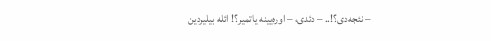– نئجه‌دی؟!.. – دئدی، – اوره‌یینه یاتمیر؟! ائله بیلیردین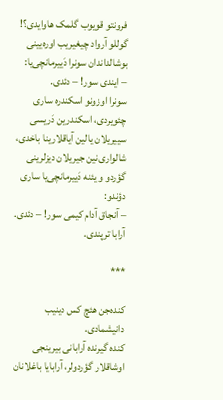فرونتو قویوب گلمک هاوایدی؟!
گوللو آرواد چیغیریب اوره‌یینی بوشالداندان سونرا دَییرمانچی‌یا:
– ایندی سور! – دئدی.
سونرا اوزونو اسکندره ساری چئویردی، اسکندرین دَریسی سییریلان یالین آیاقلارینا باخدی، شالواری‌نین جیریلان دیزلرینی گؤردو و یئنه دَییرمانچی‌یا ساری دؤندو:
– آنجاق آدام کیمی سور! – دئدی.
آرابا ترپندی.

***

کنده‌جن هئچ کس دینیب دانیشمادی.
کنده گیرنده آرابانی بیرینجی اوشاقلار گؤردولر، آرابایا باغلانان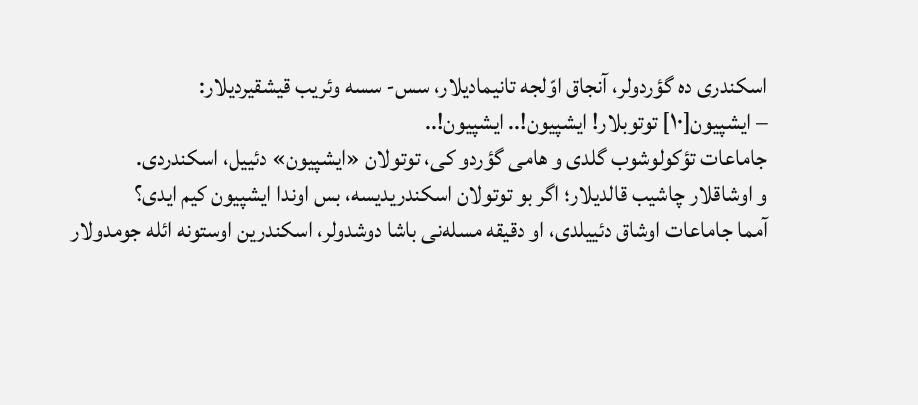اسکندری ده گؤردولر، آنجاق اوّلجه تانیمادیلار، سس- سسه وئریب قیشقیردیلار:
– ایشپیون[۱۰] توتوبلار! ایشپیون!.. ایشپیون!..
جاماعات تؤکولوشوب گلدی و هامی گؤردو کی، توتولان «ایشپیون» دئییل، اسکندردی.
و اوشاقلار چاشیب قالدیلار؛ اگر بو توتولان اسکندریدیسه، بس اوندا ایشپیون کیم ایدی؟
آمما جاماعات اوشاق دئییلدی، او دقیقه مسله‌نی باشا دوشدولر، اسکندرین اوستونه ائله جومدولار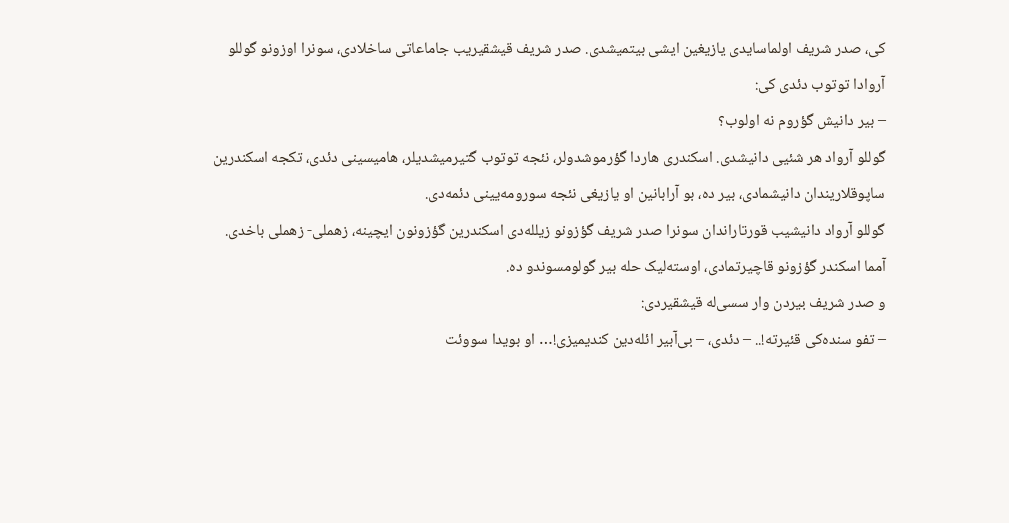کی، صدر شریف اولماسایدی یازیغین ایشی بیتمیشدی. صدر شریف قیشقیریب جاماعاتی ساخلادی، سونرا اوزونو گوللو آروادا توتوب دئدی کی:
– بیر دانیش گؤروم نه اولوب؟
گوللو آرواد هر شئیی دانیشدی. اسکندری هاردا گؤرموشدولر، نئجه توتوب گتیرمیشدیلر، هامیسینی دئدی، تکجه اسکندرین ساپوقلاریندان دانیشمادی، بیر ده، بو آرابانین او یازیغی نئجه سورومه‌یینی دئمه‌دی.
گوللو آرواد دانیشیب قورتاراندان سونرا صدر شریف گؤزونو زیلله‌دی اسکندرین گؤزونون ایچینه، زهملی- زهملی باخدی. آمما اسکندر گؤزونو قاچیرتمادی، اوسته‌لیک حله بیر گولومسوندو ده.
و صدر شریف بیردن وار سسی‌له قیشقیردی:
– تفو سنده‌کی قئیرته!.. – دئدی، – بی‌آبیر ائله‌دین کندیمیزی!… او بویدا سووئت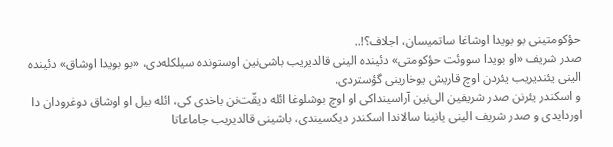حؤکومتینی بو بویدا اوشاغا ساتمیسان، اجلاف؟!..
صدر شریف «او بویدا سووئت حؤکومتی» دئینده الینی قالدیریب باشی‌نین اوستونده سیلکله‌دی، «بو بویدا اوشاق» دئینده الینی یئندیریب یئردن اوچ قاریش یوخارینی گؤستردی.
و اسکندر یئرنن صدر شریفین الی‌نین آراسینداکی او اوچ بوشلوغا ائله دیقّت‌نن باخدی کی، ائله بیل او اوشاق دوغرودان دا اوردایدی و صدر شریف الینی یانینا سالاندا اسکندر دیکسیندی، باشینی قالدیریب جاماعاتا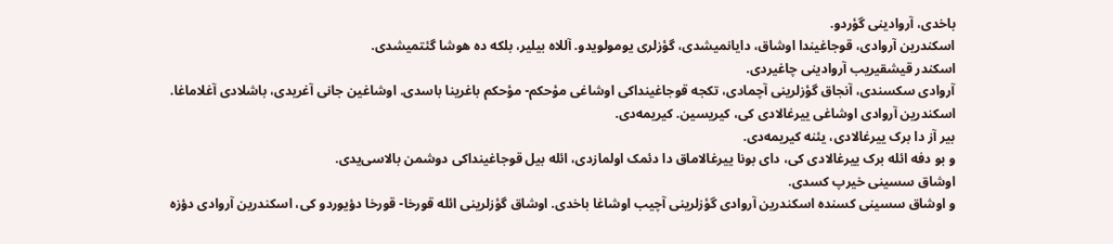باخدی، آروادینی گؤردو.
اسکندرین آروادی، قوجاغیندا اوشاق، دایانمیشدی، گؤزلری یومولویدو. آللاه بیلیر، بلکه ده هوشا گئتمیشدی.
اسکندر قیشقیریب آروادینی چاغیردی.
آروادی سکسندی، آنجاق گؤزلرینی آچمادی، تکجه قوجاغینداکی اوشاغی مؤحکم- مؤحکم باغرینا باسدی. اوشاغین جانی آغریدی، باشلادی آغلاماغا.
اسکندرین آروادی اوشاغی ییرغالادی کی، کیریسین. کیریمه‌دی.
بیر آز دا برک ییرغالادی، یئنه کیریمه‌دی.
و بو دفه ائله برک ییرغالادی کی، دای بونا ییرغالاماق دا دئمک اولمازدی، ائله بیل قوجاغینداکی دوشمن بالاسی‌یدی.
اوشاق سسینی خیرپ کسدی.
و اوشاق سسینی کسنده اسکندرین آروادی گؤزلرینی آچیب اوشاغا باخدی. اوشاق گؤزلرینی ائله قورخا- قورخا دؤیوردو کی، اسکندرین آروادی دؤزه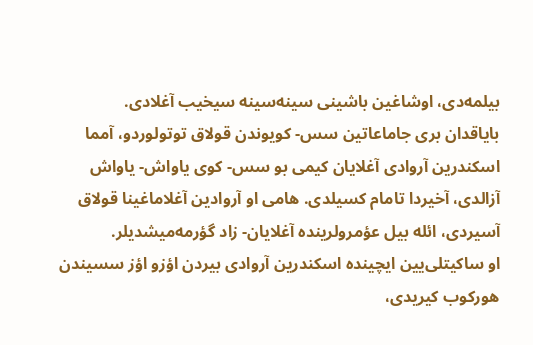بیلمه‌دی، اوشاغین باشینی سینه‌سینه سیخیب آغلادی.
بایاقدان بری جاماعاتین سس- کویوندن قولاق توتولوردو، آمما اسکندرین آروادی آغلایان کیمی بو سس- کوی یاواش- یاواش آزالدی، آخیردا تامام کسیلدی. هامی او آروادین آغلاماغینا قولاق آسیردی، ائله بیل عؤمرولرینده آغلایان- زاد گؤرمه‌میشدیلر.
او ساکیتلی‌یین ایچینده اسکندرین آروادی بیردن اؤزو اؤز سسیندن هورکوب کیریدی،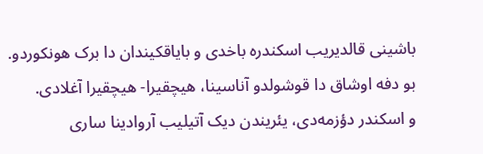باشینی قالدیریب اسکندره باخدی و بایاقکیندان دا برک هونکوردو. بو دفه اوشاق دا قوشولدو آناسینا، هیچقیرا- هیچقیرا آغلادی.
و اسکندر دؤزمه‌دی، یئریندن دیک آتیلیب آروادینا ساری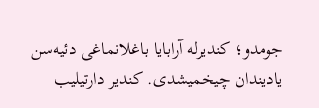جومدو؛ کندیرله آرابایا باغلانماغی دئیه‌سن یادیندان چیخمیشدی. کندیر دارتیلیب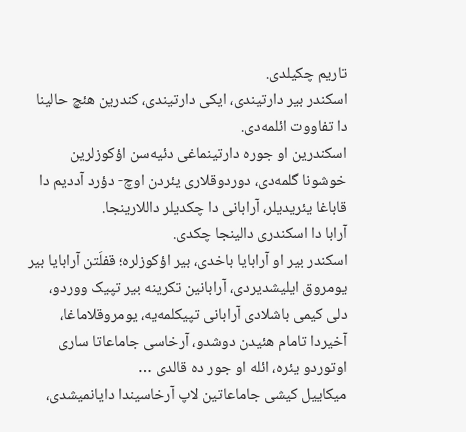تاریم چکیلدی.
اسکندر بیر دارتیندی، ایکی دارتیندی، کندرین هئچ حالینا دا تفاووت ائلمه‌دی.
اسکندرین او جوره دارتینماغی دئیه‌سن اؤکوزلرین خوشونا گلمه‌دی، دوردوقلاری یئردن اوچ- دؤرد آددیم دا قاباغا یئریدیلر، آرابانی دا چکدیلر داللارینجا.
آرابا دا اسکندری دالینجا چکدی.
اسکندر بیر او آرابایا باخدی، بیر اؤکوزلره؛ قفلَتن آرابایا بیر یومروق ایلیشدیردی، آرابانین تکرینه بیر تپیک ووردو، دلی کیمی باشلادی آرابانی تپیکلمه‌یه، یومروقلاماغا، آخیردا تامام هئیدن دوشدو، آرخاسی جاماعاتا ساری اوتوردو یئره، ائله او جور ده قالدی …
میکاییل کیشی جاماعاتین لاپ آرخاسیندا دایانمیشدی،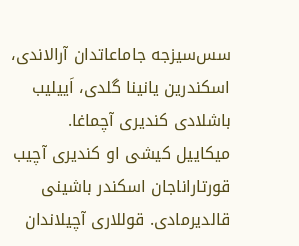سس‌سیزجه جاماعاتدان آرالاندی، اسکندرین یانینا گلدی، اَییلیب باشلادی کندیری آچماغا.
میکاییل کیشی او کندیری آچیب قورتاراناجان اسکندر باشینی قالدیرمادی. قوللاری آچیلاندان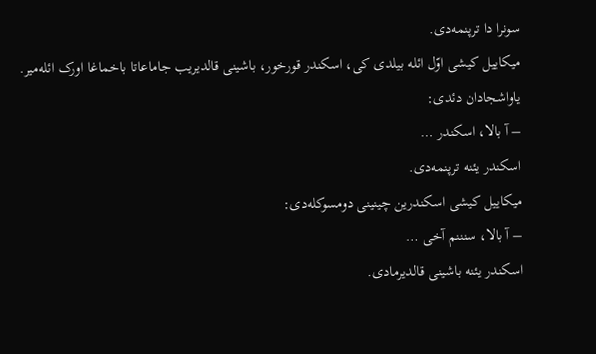سونرا دا ترپنمه‌دی.
میکاییل کیشی اوّل ائله بیلدی کی، اسکندر قورخور، باشینی قالدیریب جاماعاتا باخماغا اورک ائله‌میر.
یاواشجادان دئدی:
– آ بالا، اسکندر …
اسکندر یئنه ترپنمه‌دی.
میکاییل کیشی اسکندرین چینینی دومسوکله‌دی:
– آ بالا، سنننم آخی …
اسکندر یئنه باشینی قالدیرمادی.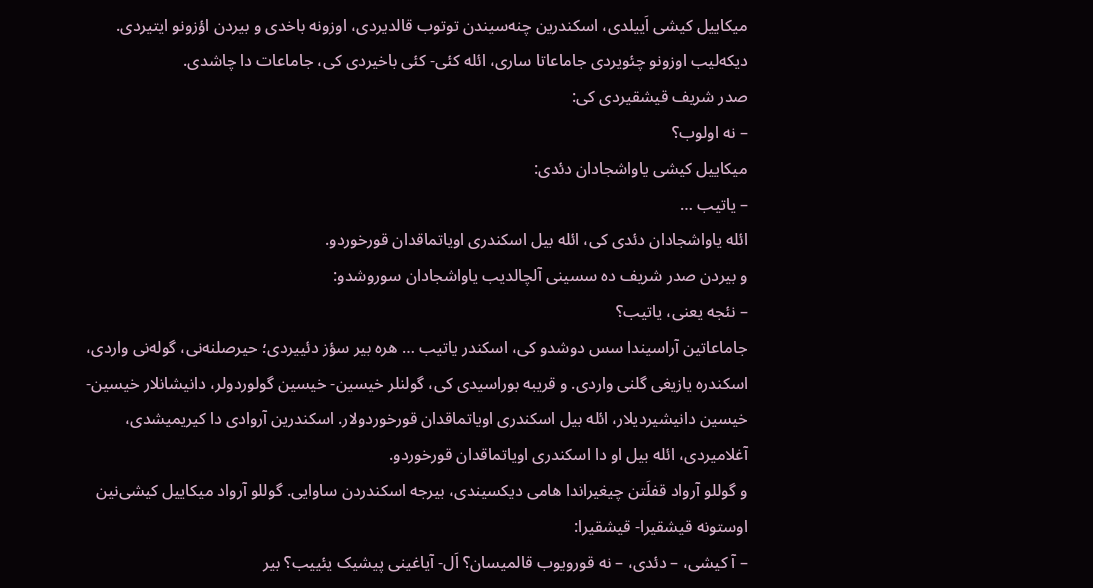میکاییل کیشی اَییلدی، اسکندرین چنه‌سیندن توتوب قالدیردی، اوزونه باخدی و بیردن اؤزونو ایتیردی. دیکه‌لیب اوزونو چئویردی جاماعاتا ساری، ائله کئی- کئی باخیردی کی، جاماعات دا چاشدی.
صدر شریف قیشقیردی کی:
– نه اولوب؟
میکاییل کیشی یاواشجادان دئدی:
– یاتیب …
ائله یاواشجادان دئدی کی، ائله بیل اسکندری اویاتماقدان قورخوردو.
و بیردن صدر شریف ده سسینی آلچالدیب یاواشجادان سوروشدو:
– نئجه یعنی، یاتیب؟
جاماعاتین آراسیندا سس دوشدو کی، اسکندر یاتیب … هره بیر سؤز دئییردی؛ حیرصلنه‌نی، گوله‌نی واردی، اسکندره یازیغی گلنی واردی. و قریبه بوراسیدی کی، گولنلر خیسین- خیسین گولوردولر، دانیشانلار خیسین- خیسین دانیشیردیلار، ائله بیل اسکندری اویاتماقدان قورخوردولار. اسکندرین آروادی دا کیریمیشدی، آغلامیردی، ائله بیل او دا اسکندری اویاتماقدان قورخوردو.
و گوللو آرواد قفلَتن چیغیراندا هامی دیکسیندی، بیرجه اسکندردن ساوایی. گوللو آرواد میکاییل کیشی‌نین اوستونه قیشقیرا- قیشقیرا:
– آ کیشی، – دئدی، – نه قورویوب قالمیسان؟ اَل- آیاغینی پیشیک یئییب؟ بیر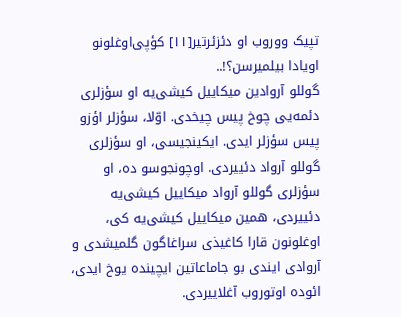تپیک ووروب او دئزئرتیر[۱۱] کؤپی‌اوغلونو اویادا بیلمیرسن؟!..
گوللو آروادین میکاییل کیشی‌یه او سؤزلری دئمه‌یی چوخ پیس چیخدی. اوّلا، سؤزلر اؤزو پیس سؤزلر ایدی. ایکینجیسی، او سؤزلری گوللو آرواد دئییردی. اوچونجوسو ده، او سؤزلری گوللو آرواد میکاییل کیشی‌یه دئییردی، همین میکاییل کیشی‌یه کی، اوغلونون قارا کاغیذی سراغاگون گلمیشدی و آروادی ایندی بو جاماعاتین ایچینده یوخ ایدی، ائوده اوتوروب آغلاییردی.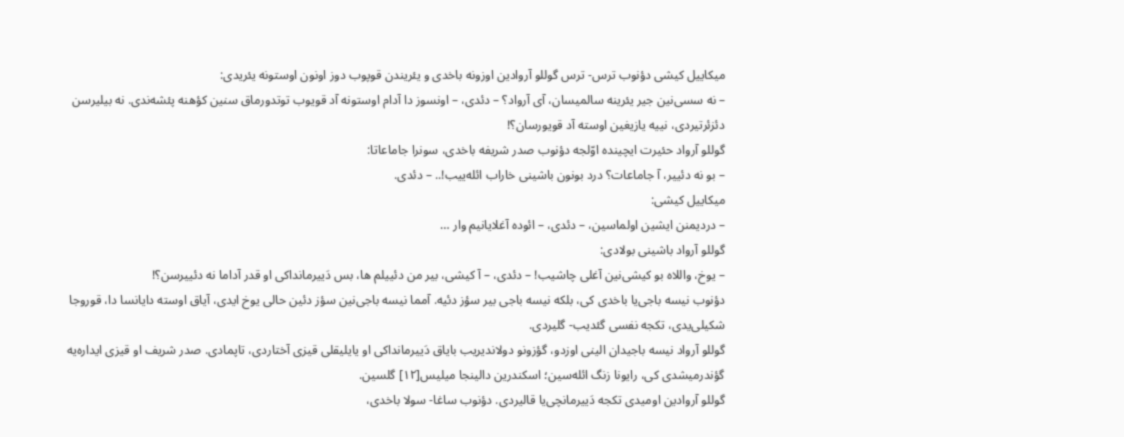میکاییل کیشی دؤنوب ترس- ترس گوللو آروادین اوزونه باخدی و یئریندن قوپوب دوز اونون اوستونه یئریدی:
– نه سسی‌نین جیر یئرینه سالمیسان، آی آرواد؟ – دئدی، – اونسوز دا آدام اوستونه آد قویوب توتدورماق سنین کؤهنه پئشه‌ندی. نه بیلیرسن دئزئرتیردی، نییه یازیغین اوسته آد قویورسان؟!
گوللو آرواد حئیرت ایچینده اوّلجه دؤنوب صدر شریفه باخدی، سونرا جاماعاتا:
– بو نه دئییر، آ جاماعات؟ درد بونون باشینی خاراب ائله‌ییب!.. – دئدی.
میکاییل کیشی:
– دردیمنن ایشین اولماسین، – دئدی، – ائوده آغلایانیم وار …
گوللو آرواد باشینی بولادی:
– یوخ، واللاه بو کیشی‌نین آغلی چاشیب! – دئدی، – آ کیشی، بیر من دئییلم ها، بس دَییرمانداکی او قدر آداما نه دئییرسن؟!
دؤنوب نیسه باجی‌یا باخدی کی، بلکه نیسه باجی بیر سؤز دئیه. آمما نیسه باجی‌نین سؤز دئین حالی یوخ ایدی، آیاق اوسته دایانسا دا، قوروجا شکیلی‌یدی، تکجه نفسی گئدیب- گلیردی.
گوللو آرواد نیسه باجیدان الینی اوزدو، گؤزونو دولاندیریب بایاق دَییرمانداکی او یایلیقلی قیزی آختاردی، تاپمادی. صدر شریف او قیزی ایداره‌یه گؤندرمیشدی کی، رایونا زنگ ائله‌سین؛ اسکندرین دالینجا میلیس[۱۲] گلسین.
گوللو آروادین اومیدی تکجه دَییرمانچی‌یا قالیردی. دؤنوب ساغا- سولا باخدی،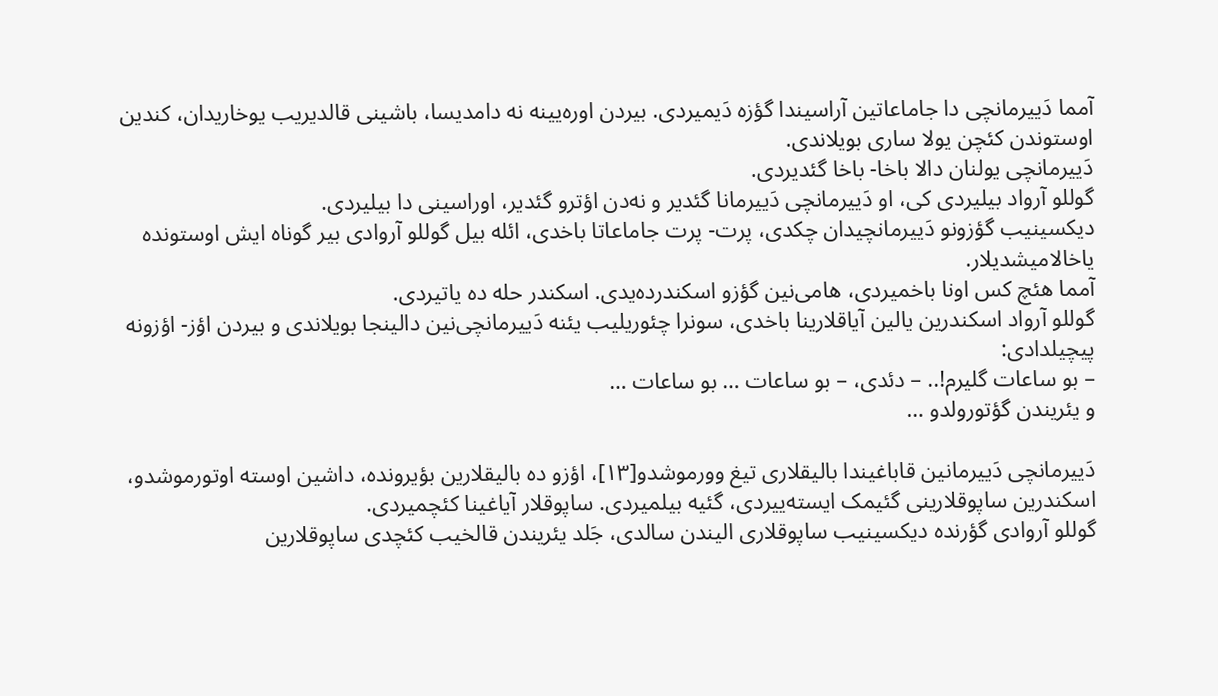آمما دَییرمانچی دا جاماعاتین آراسیندا گؤزه دَیمیردی. بیردن اوره‌یینه نه دامدیسا، باشینی قالدیریب یوخاریدان، کندین اوستوندن کئچن یولا ساری بویلاندی.
دَییرمانچی یولنان دالا باخا- باخا گئدیردی.
گوللو آرواد بیلیردی کی، او دَییرمانچی دَییرمانا گئدیر و نه‌دن اؤترو گئدیر، اوراسینی دا بیلیردی.
دیکسینیب گؤزونو دَییرمانچیدان چکدی، پرت- پرت جاماعاتا باخدی، ائله بیل گوللو آروادی بیر گوناه ایش اوستونده یاخالامیشدیلار.
آمما هئچ کس اونا باخمیردی، هامی‌نین گؤزو اسکندرده‌یدی. اسکندر حله ده یاتیردی.
گوللو آرواد اسکندرین یالین آیاقلارینا باخدی، سونرا چئوریلیب یئنه دَییرمانچی‌نین دالینجا بویلاندی و بیردن اؤز- اؤزونه پیچیلدادی:
– بو ساعات گلیرم!.. – دئدی، – بو ساعات … بو ساعات …
و یئریندن گؤتورولدو …

دَییرمانچی دَییرمانین قاباغیندا بالیقلاری تیغ وورموشدو[۱۳]، اؤزو ده بالیقلارین بؤیرونده، داشین اوسته اوتورموشدو، اسکندرین ساپوقلارینی گئیمک ایسته‌ییردی، گئیه بیلمیردی. ساپوقلار آیاغینا کئچمیردی.
گوللو آروادی گؤرنده دیکسینیب ساپوقلاری الیندن سالدی، جَلد یئریندن قالخیب کئچدی ساپوقلارین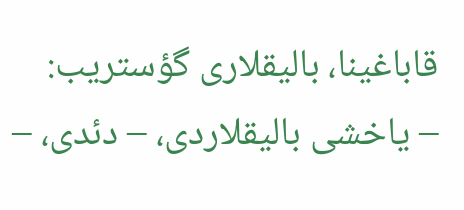قاباغینا، بالیقلاری گؤستریب:
– یاخشی بالیقلاردی، – دئدی، –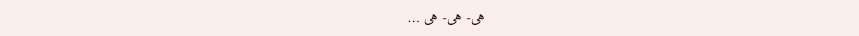هی- هی- هی …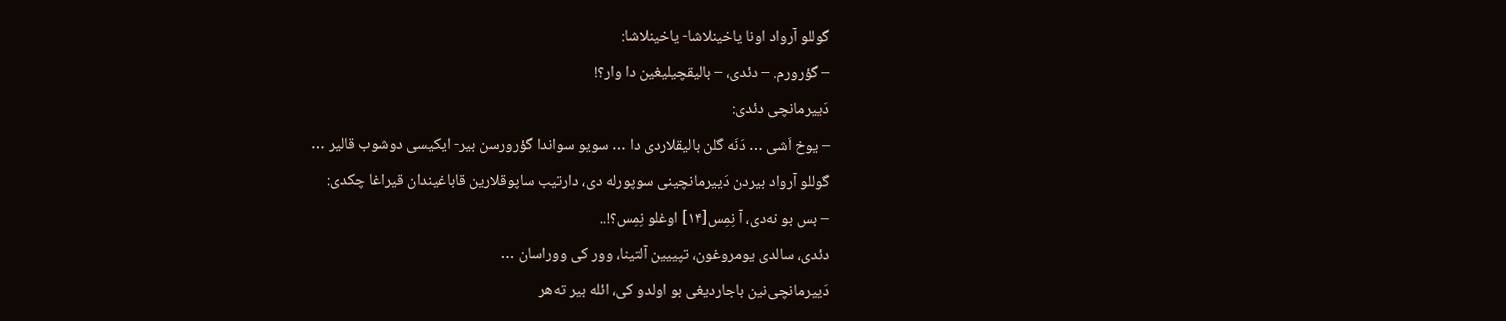گوللو آرواد اونا یاخینلاشا- یاخینلاشا:
– گؤرورم. – دئدی، – بالیقچیلیغین دا وار؟!
دَییرمانچی دئدی:
– یوخ اَشی … دَنَه گلن بالیقلاردی دا … سویو سواندا گؤرورسن بیر- ایکیسی دوشوب قالیر …
گوللو آرواد بیردن دَییرمانچینی سوپورله دی، دارتیب ساپوقلارین قاباغیندان قیراغا چکدی:
– بس بو نه‌دی، آ نِمِس[۱۴] اوغلو نِمِس؟!..
دئدی، سالدی یومروغون، تپییین آلتینا، وور کی ووراسان …
دَییرمانچی‌نین باجاردیغی بو اولدو کی، ائله بیر ته‌هر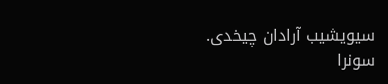سیویشیب آرادان چیخدی.
سونرا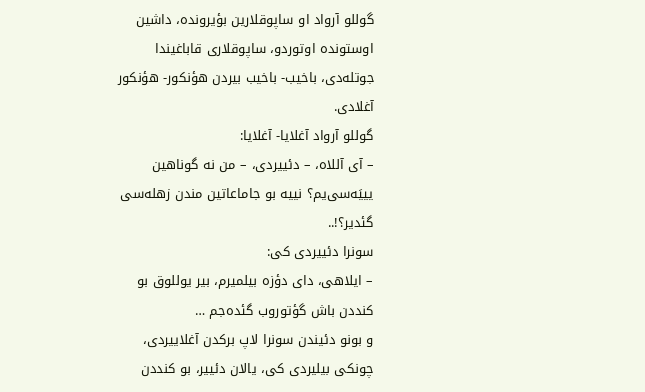گوللو آرواد او ساپوقلارین بؤیرونده، داشین اوستونده اوتوردو، ساپوقلاری قاباغیندا جوتله‌دی، باخیب- باخیب بیردن هؤنکور- هؤنکور آغلادی.
گوللو آرواد آغلایا- آغلایا:
– آی آللاه، – دئییردی، – من نه گوناهین یییَه‌سی‌یم؟ نییه بو جاماعاتین مندن زهله‌سی گئدیر؟!..
سونرا دئییردی کی:
– ایلاهی، دای دؤزه بیلمیرم، بیر یوللوق بو کنددن باش گؤتوروب گئده‌جم …
و بونو دئیندن سونرا لاپ برکدن آغلاییردی، چونکی بیلیردی کی، یالان دئییر، بو کنددن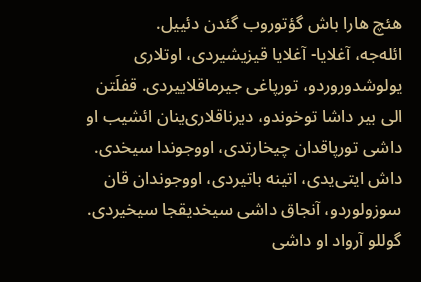هئچ هارا باش گؤتوروب گئدن دئییل.
ائله‌جه، آغلایا- آغلایا قیزیشیردی، اوتلاری یولوشدوروردو، تورپاغی جیرماقلاییردی. قفلَتن الی بیر داشا توخوندو، دیرناقلاری‌ینان ائشیب او داشی تورپاقدان چیخارتدی، اووجوندا سیخدی. داش ایتی‌یدی، اتینه باتیردی، اووجوندان قان سوزولوردو، آنجاق داشی سیخدیقجا سیخیردی.
گوللو آرواد او داشی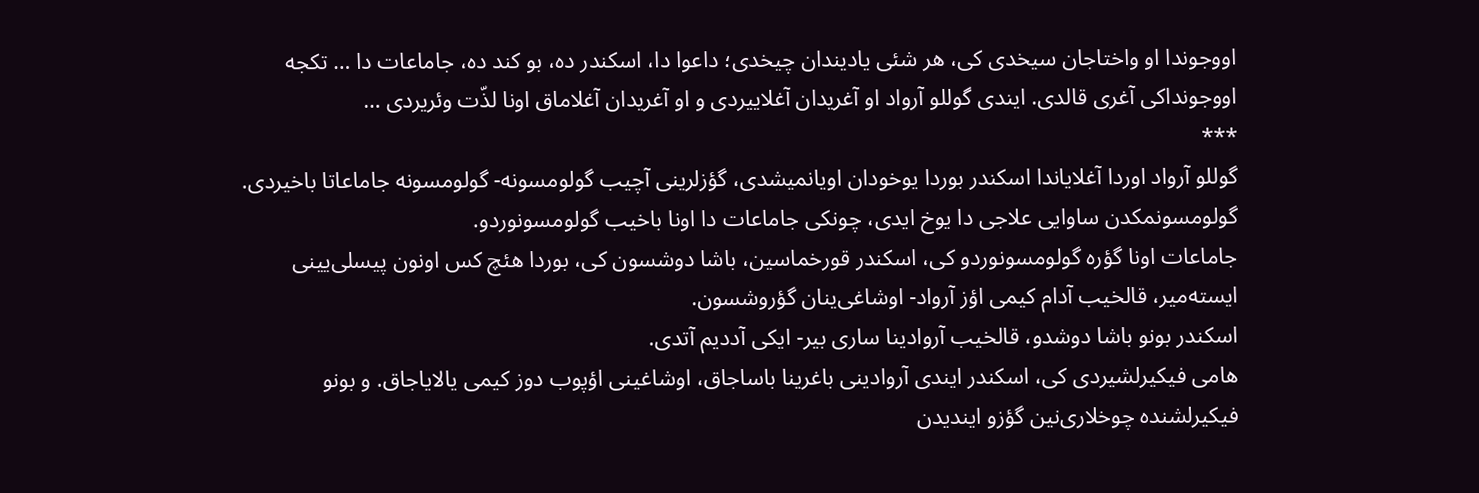اووجوندا او واختاجان سیخدی کی، هر شئی یادیندان چیخدی؛ داعوا دا، اسکندر ده، بو کند ده، جاماعات دا … تکجه اووجونداکی آغری قالدی. ایندی گوللو آرواد او آغریدان آغلاییردی و او آغریدان آغلاماق اونا لذّت وئریردی …
***
گوللو آرواد اوردا آغلایاندا اسکندر بوردا یوخودان اویانمیشدی، گؤزلرینی آچیب گولومسونه- گولومسونه جاماعاتا باخیردی. گولومسونمکدن ساوایی علاجی دا یوخ ایدی، چونکی جاماعات دا اونا باخیب گولومسونوردو.
جاماعات اونا گؤره گولومسونوردو کی، اسکندر قورخماسین، باشا دوشسون کی، بوردا هئچ کس اونون پیسلی‌یینی ایسته‌میر، قالخیب آدام کیمی اؤز آرواد- اوشاغی‌ینان گؤروشسون.
اسکندر بونو باشا دوشدو، قالخیب آروادینا ساری بیر- ایکی آددیم آتدی.
هامی فیکیرلشیردی کی، اسکندر ایندی آروادینی باغرینا باساجاق، اوشاغینی اؤپوب دوز کیمی یالایاجاق. و بونو فیکیرلشنده چوخلاری‌نین گؤزو ایندیدن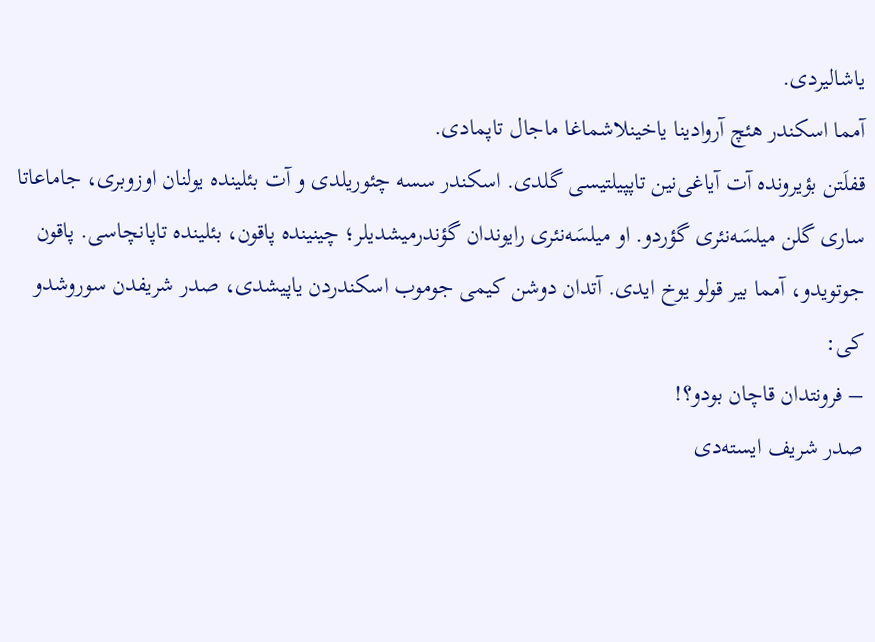یاشالیردی.
آمما اسکندر هئچ آروادینا یاخینلاشماغا ماجال تاپمادی.
قفلَتن بؤیرونده آت آیاغی‌نین تاپپیلتیسی گلدی. اسکندر سسه چئوریلدی و آت بئلینده یولنان اوزوبری، جاماعاتا ساری گلن میلسَه‌نئری‌ گؤردو. او میلسَه‌نئری رایوندان گؤندرمیشدیلر؛ چینینده پاقون، بئلینده تاپانچاسی. پاقون جوتویدو، آمما بیر قولو یوخ ایدی. آتدان دوشن کیمی جوموب اسکندردن یاپیشدی، صدر شریفدن سوروشدو کی:
– فرونتدان قاچان بودو؟!
صدر شریف ایسته‌دی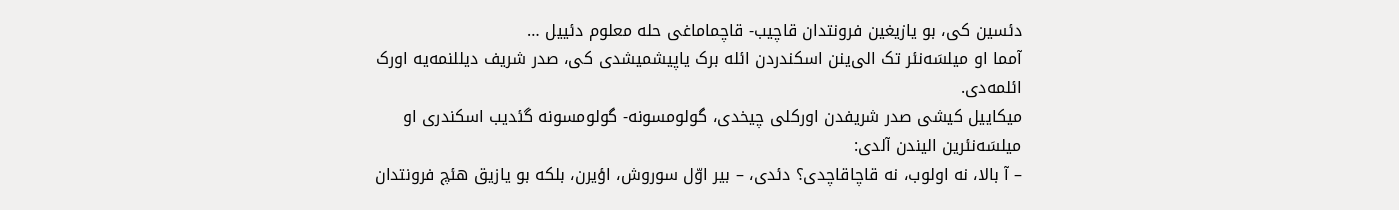دئسین کی، بو یازیغین فرونتدان قاچیب- قاچماماغی حله معلوم دئییل …
آمما او میلسَه‌نئر تک الی‌ینن اسکندردن ائله برک یاپیشمیشدی کی، صدر شریف دیللنمه‌یه اورک ائلمه‌دی.
میکاییل کیشی صدر شریفدن اورکلی چیخدی، گولومسونه- گولومسونه گئدیب اسکندری او میلسَه‌نئرین الیندن آلدی:
– آ بالا، نه اولوب، نه قاچاقاچدی؟ دئدی، – بیر اوّل سوروش، اؤیرن، بلکه بو یازیق هئچ فرونتدان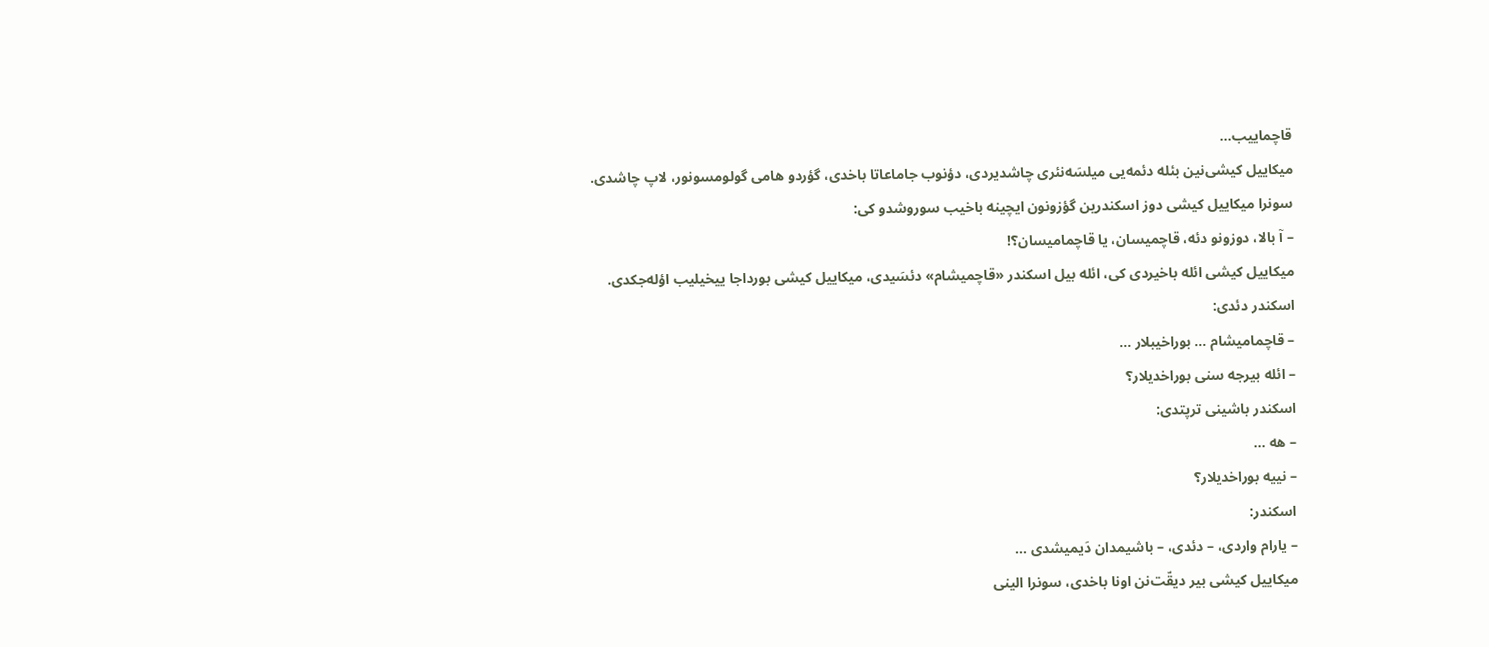قاچماییب…
میکاییل کیشی‌نین بئله دئمه‌یی میلسَه‌نئری چاشدیردی، دؤنوب جاماعاتا باخدی، گؤردو هامی گولومسونور، لاپ چاشدی.
سونرا میکاییل کیشی دوز اسکندرین گؤزونون ایچینه باخیب سوروشدو کی:
– آ بالا، دوزونو دئه، قاچمیسان، یا قاچمامیسان؟!
میکاییل کیشی ائله باخیردی کی، ائله بیل اسکندر «قاچمیشام» دئسَیدی، میکاییل کیشی بورداجا ییخیلیب اؤله‌جکدی.
اسکندر دئدی:
– قاچمامیشام … بوراخیبلار …
– ائله بیرجه سنی بوراخدیلار؟
اسکندر باشینی ترپتدی:
– هه …
– نییه بوراخدیلار؟
اسکندر:
– یارام واردی، – دئدی، – باشیمدان دَیمیشدی …
میکاییل کیشی بیر دیقّت‌نن اونا باخدی، سونرا الینی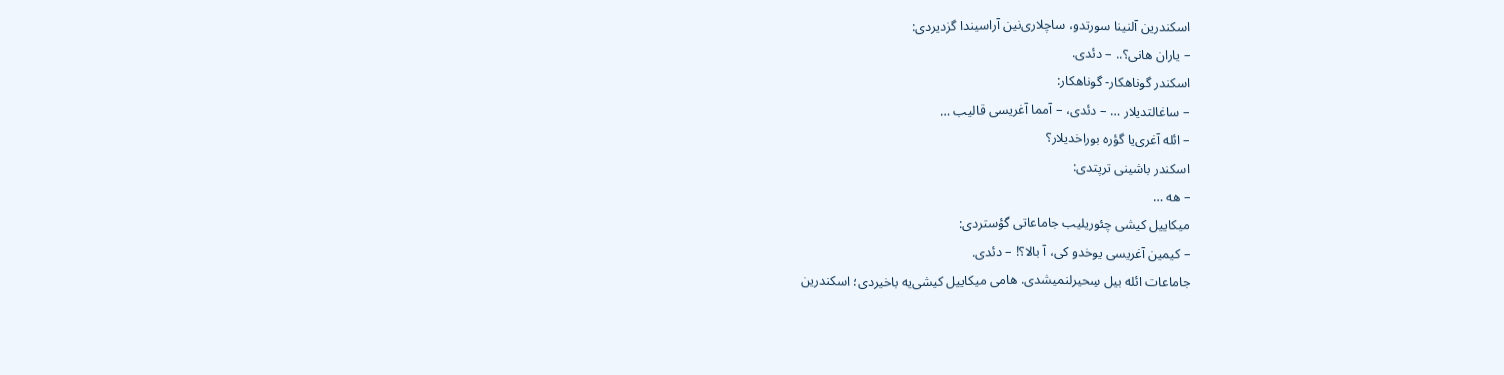اسکندرین آلنینا سورتدو، ساچلاری‌نین آراسیندا گزدیردی:
– یاران هانی؟.. – دئدی.
اسکندر گوناهکار- گوناهکار:
– ساغالتدیلار … – دئدی، – آمما آغریسی قالیب …
– ائله آغری‌یا گؤره بوراخدیلار؟
اسکندر باشینی ترپتدی:
– هه …
میکاییل کیشی چئوریلیب جاماعاتی گؤستردی:
– کیمین آغریسی یوخدو کی، آ بالا؟! – دئدی.
جاماعات ائله بیل سِحیرلنمیشدی. هامی میکاییل کیشی‌یه باخیردی؛ اسکندرین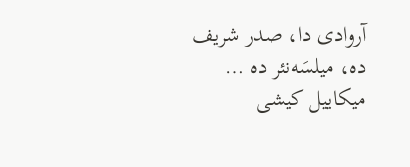آروادی دا، صدر شریف ده، میلسَه‌نئر ده …
میکاییل کیشی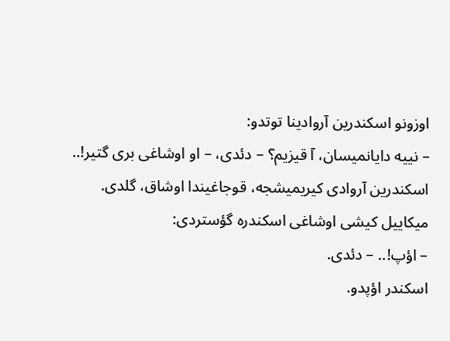اوزونو اسکندرین آروادینا توتدو:
– نییه دایانمیسان، آ قیزیم؟ – دئدی، – او اوشاغی بری گتیر!..
اسکندرین آروادی کیریمیشجه، قوجاغیندا اوشاق، گلدی.
میکاییل کیشی اوشاغی اسکندره گؤستردی:
– اؤپ!.. – دئدی.
اسکندر اؤپدو.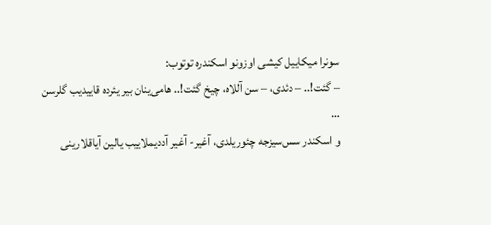سونرا میکاییل کیشی اوزونو اسکندره توتوب:
– گئت!.. – دئدی، – سن آللاه، چیخ گئت!.. هامی‌ینان بیر یئرده قاییدیب گلرسن …
و اسکندر سس‌سیزجه چئوریلدی، آغیر- آغیر آددیملاییب یالین آیاقلارینی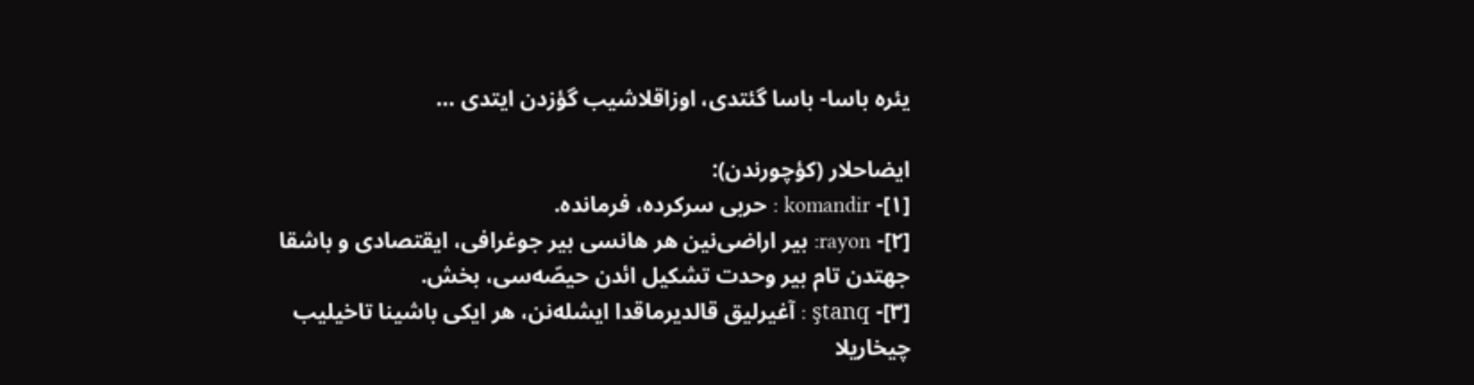یئره باسا- باسا گئتدی، اوزاقلاشیب گؤزدن ایتدی …

ایضاحلار (کؤچورندن):
[۱]- komandir : حربی سرکرده، فرمانده.
[۲]- rayon: بیر اراضی‌نین هر هانسی بیر جوغرافی، ایقتصادی و باشقا جهتدن تام بیر وحدت تشکیل ائدن حیصّه‌سی، بخش.
[۳]- ştanq : آغیرلیق قالدیرماقدا ایشله‌نن، هر ایکی باشینا تاخیلیب چیخاریلا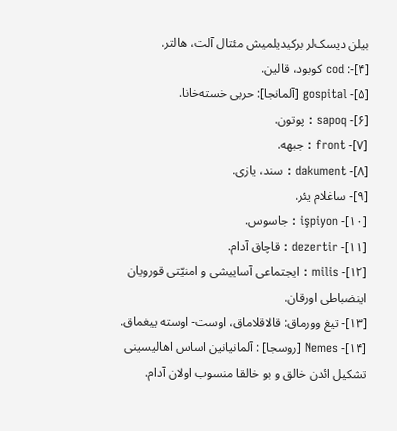بیلن دیسک‌لر برکیدیلمیش مئتال آلت، هالتر.
[۴]-: cod کوبود، قالین.
[۵]- gospital [آلمانجا]: حربی خسته‌خانا.
[۶]- sapoq : پوتون.
[۷]- front : جبهه.
[۸]- dakument : سند، یازی.
[۹]- ساغلام یئر.
[۱۰]- işpiyon : جاسوس.
[۱۱]- dezertir : قاچاق آدام.
[۱۲]- milis : ایجتماعی آساییشی و امنیّتی قورویان اینضباطی اورقان.
[۱۳]- تیغ وورماق: قالاقلاماق، اوست- اوسته ییغماق.
[۱۴]- Nemes [روسجا] : آلمانیانین اساس اهالیسینی تشکیل ائدن خالق و بو خالقا منسوب اولان آدام.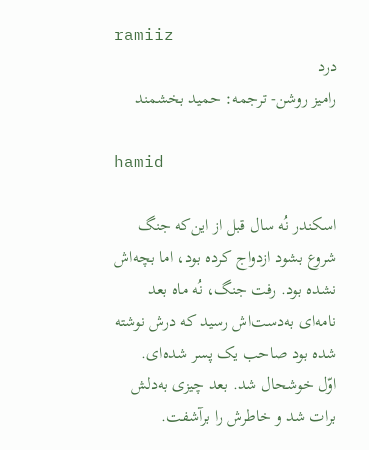ramiiz
درد
رامیز روشن- ترجمه: حمید بخشمند

hamid

اسکندر نُه سال قبل از این‌که جنگ شروع بشود ازدواج کرده بود، اما بچه‌اش نشده بود. رفت جنگ، نُه ماه بعد نامه‌ای به‌دست‌اش رسید که درش نوشته شده بود صاحب یک پسر شده‌ای.
اوّل خوشحال شد. بعد چیزی به‌دلش برات شد و خاطرش را برآشفت.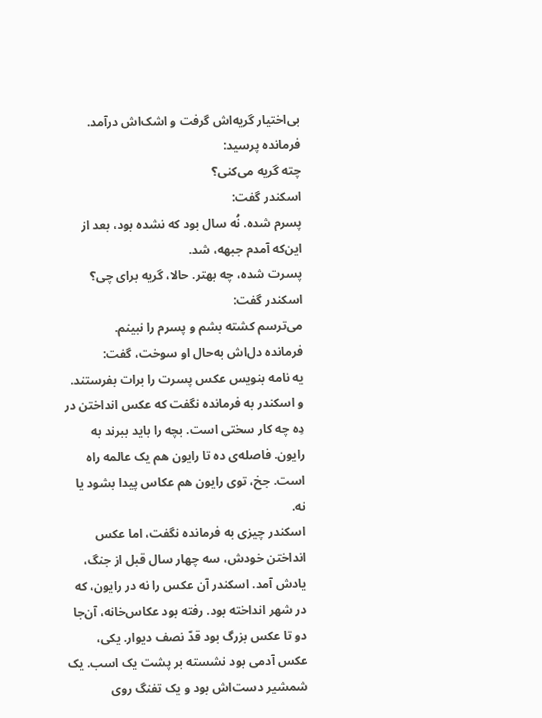بی‌اختیار گریه‌اش ‌گرفت و اشک‌اش درآمد.
فرمانده پرسید:
چته گریه می‌کنی؟
اسکندر گفت:
پسرم شده. نُه سال بود که نشده بود، بعد از این‌که آمدم جبهه، شد.
پسرت شده، چه بهتر. حالا، گریه برای چی؟
اسکندر گفت:
می‌ترسم کشته بشم و پسرم را نبینم.
فرمانده دل‌اش به‌حال او سوخت، گفت:
یه نامه بنویس عکس پسرت را برات بفرستند.
و اسکندر به فرمانده نگفت که عکس انداختن در دِه چه‌ کار سختی است. بچه را باید ببرند به رایون. فاصله‌ی ده تا رایون هم یک عالمه راه است. جخ، توی رایون هم عکاس پیدا بشود یا نه.
اسکندر چیزی به فرمانده نگفت، اما عکس انداختن خودش، سه چهار سال قبل از جنگ، یادش آمد. اسکندر آن عکس را نه در رایون، که در شهر انداخته بود. رفته بود عکاس‌خانه، آن‌جا دو تا عکس بزرگ بود قدّ نصف دیوار. یکی، عکس آدمی بود نشسته بر پشت یک اسب. یک شمشیر دست‌اش بود و یک تفنگ روی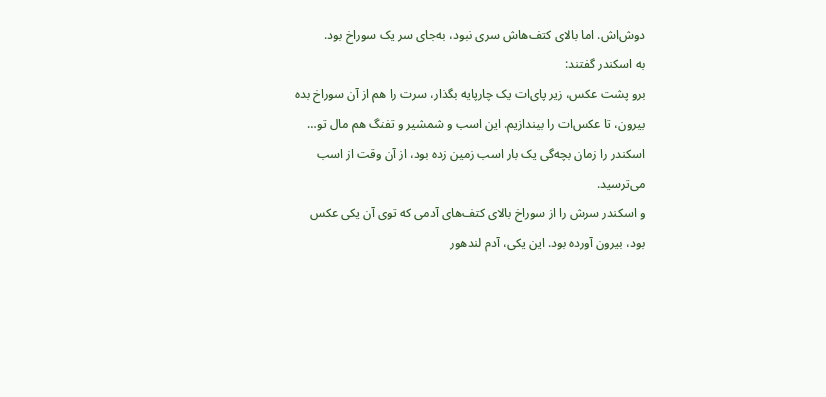دوش‌اش. اما بالای کتف‌هاش سری نبود، به‌جای سر یک سوراخ بود.
به اسکندر گفتند:
برو پشت عکس، زیر پای‌ات یک چارپایه بگذار، سرت را هم از آن سوراخ بده بیرون، تا عکس‌ات را بیندازیم. این اسب و شمشیر و تفنگ هم مال تو…
اسکندر را زمان بچه‌گی یک بار اسب زمین زده بود، از آن وقت از اسب می‌ترسید.
و اسکندر سرش را از سوراخ بالای کتف‌های آدمی که توی آن یکی عکس بود، بیرون آورده بود. این یکی، آدم لندهور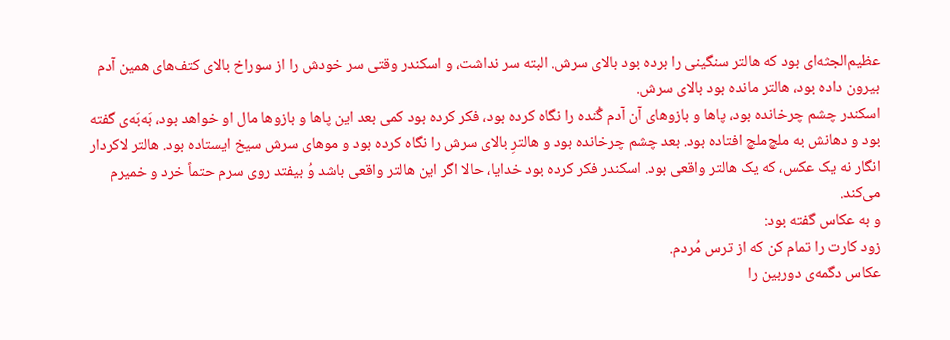عظیم‌الجثه‌ای بود که هالتر سنگینی را برده بود بالای سرش. البته سر نداشت، و اسکندر وقتی سر خودش را از سوراخ بالای کتف‌های همین آدم بیرون داده بود، هالتر مانده بود بالای سرش.
اسکندر چشم چرخانده بود، پاها و بازوهای آن آدم گُنده را نگاه کرده بود، فکر کرده بود کمی بعد این پاها و بازوها مال او خواهد بود، بَه‌بَه‌ی گفته بود و دهانش به ملچ‌ملچ افتاده بود. بعد چشم چرخانده بود و هالترِ بالای سرش را نگاه کرده بود و موهای سرش سیخ ایستاده بود. هالتر لاکردار انگار نه یک عکس، که یک هالتر واقعی بود. اسکندر فکر کرده بود خدایا، حالا اگر این هالتر واقعی باشد وُ بیفتد روی سرم حتماً خرد و خمیرم می‌کند.
و به عکاس گفته بود:
زود کارت را تمام کن که از ترس مُردم.
عکاس دگمه‌ی دوربین‌ را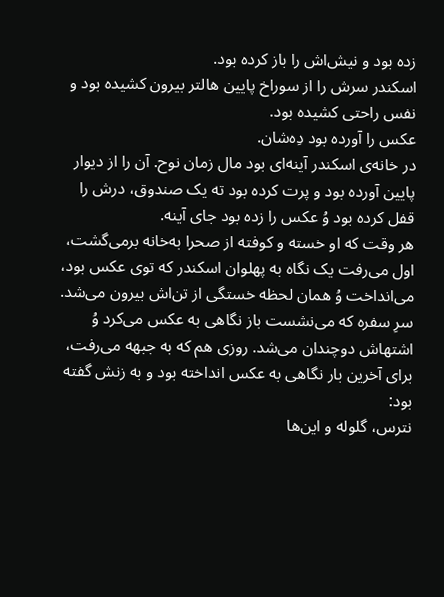زده بود و نیش‌اش را باز کرده بود.
اسکندر سرش را از سوراخ پایین هالتر بیرون کشیده بود و نفس راحتی کشیده بود.
عکس را آورده بود دِه‌شان.
در خانه‌ی اسکندر آینه‌ای بود مال زمان نوح. آن را از دیوار پایین آورده بود و پرت کرده بود ته یک صندوق، درش را قفل کرده بود وُ عکس را زده بود جای آینه.
هر وقت که او خسته و کوفته از صحرا به‌خانه برمی‌گشت، اول می‌رفت یک نگاه به پهلوان اسکندر که توی عکس بود، می‌انداخت وُ همان لحظه خستگی از تن‌اش بیرون می‌شد. سرِ سفره که می‌نشست باز نگاهی به عکس می‌کرد وُ اشتهاش دوچندان می‌شد. روزی هم که به جبهه می‌رفت، برای آخرین بار نگاهی به عکس انداخته بود و به زنش گفته بود:
نترس، گلوله و این‌ها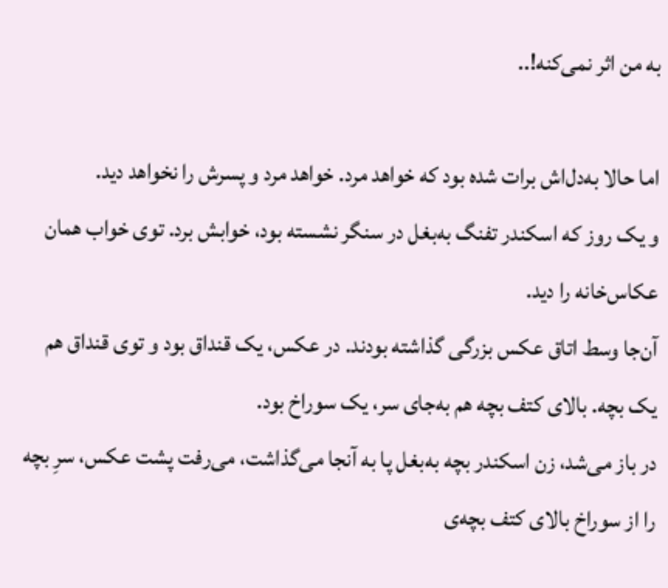به من اثر نمی‌کنه!..

اما حالا به‌دل‌اش برات شده بود که خواهد مرد. خواهد مرد و پسرش را نخواهد دید.
و یک روز که اسکندر تفنگ به‌بغل در سنگر نشسته بود، خوابش برد. توی خواب همان عکاس‌خانه را دید.
آن‌جا وسط اتاق عکس بزرگی گذاشته بودند. در عکس، یک قنداق بود و توی قنداق هم یک بچه. بالای کتف بچه هم به‌جای سر، یک سوراخ بود.
در باز می‌شد، زن اسکندر بچه به‌بغل پا به آنجا می‌گذاشت، می‌رفت پشت عکس، سرِ بچه‌ را از سوراخ بالای کتف بچه‌ی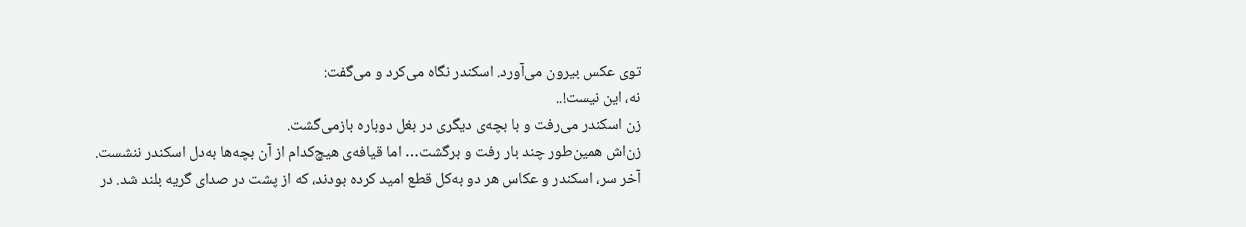توی عکس بیرون می‌آورد. اسکندر نگاه می‌کرد و می‌گفت:
نه، این نیست!..
زن اسکندر می‌رفت و با بچه‌ی دیگری در بغل دوباره بازمی‌گشت.
زن‌اش همین‌طور چند بار رفت و برگشت… اما قیافه‌ی هیچ‌کدام از آن بچه‌ها به‌دل اسکندر ننشست.
آخر سر، اسکندر و عکاس هر دو به‌کل قطع امید کرده بودند، که از پشت در صدای گریه بلند شد. در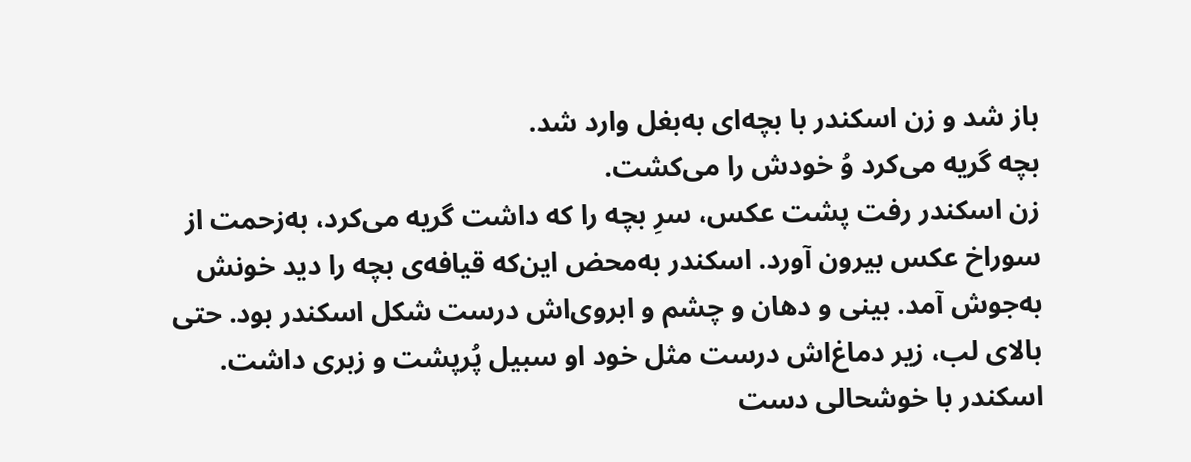باز شد و زن اسکندر با بچه‌ای به‌‌بغل وارد شد.
بچه گریه می‌کرد وُ خودش را می‌کشت.
زن اسکندر رفت پشت عکس، سرِ بچه‌ را که داشت گریه می‌کرد، به‌زحمت از سوراخ عکس بیرون آورد. اسکندر به‌محض این‌که قیافه‌ی بچه را دید خونش به‌جوش آمد. بینی و دهان و چشم و ابروی‌اش درست شکل اسکندر بود. حتی بالای لب، زیر دماغ‌اش درست مثل خود او سبیل پُرپشت و زبری داشت.
اسکندر با خوشحالی دست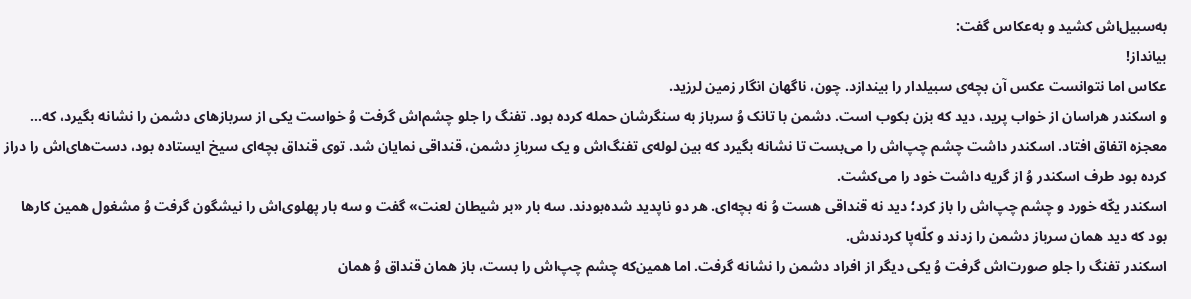به‌سبیل‌اش کشید و به‌عکاس گفت:
بیانداز!
عکاس اما نتوانست عکس آن بچه‌ی سبیلدار را بیندازد. چون، ناگهان انگار زمین لرزید.
و اسکندر هراسان از خواب پرید، دید که بزن ‌بکوب است. دشمن با تانک وُ سرباز به ‌سنگرشان حمله کرده بود. تفنگ را جلو چشم‌اش گرفت وُ ‌خواست یکی از سربازهای دشمن را نشانه بگیرد، که… معجزه‌ اتفاق افتاد. اسکندر داشت چشم چپ‌اش را می‌بست تا نشانه‌ بگیرد که بین لوله‌ی تفنگ‌اش و یک سربازِ دشمن، قنداقی نمایان شد. توی قنداق بچه‌ای سیخ ایستاده بود، دست‌های‌اش را دراز کرده بود طرف اسکندر وُ از گریه داشت خود را می‌کشت.
اسکندر یکّه‌ خورد و چشم چپ‌اش را باز کرد؛ دید نه قنداقی هست وُ نه بچه‌ای‌. هر دو ناپدید شده‌بودند. سه بار «بر شیطان لعنت» گفت و سه بار پهلوی‌اش را نیشگون گرفت وُ مشغول همین کار‌ها بود که دید همان سرباز دشمن را زدند و کلّه‌پا کردندش.
اسکندر تفنگ را جلو صورت‌اش گرفت وُ یکی دیگر از افراد دشمن را نشانه گرفت. اما همین‌که چشم چپ‌اش را بست، باز همان قنداق وُ همان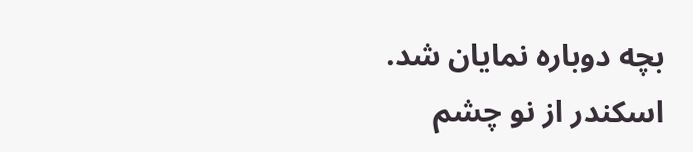بچه دوباره نمایان شد.
اسکندر از نو چشم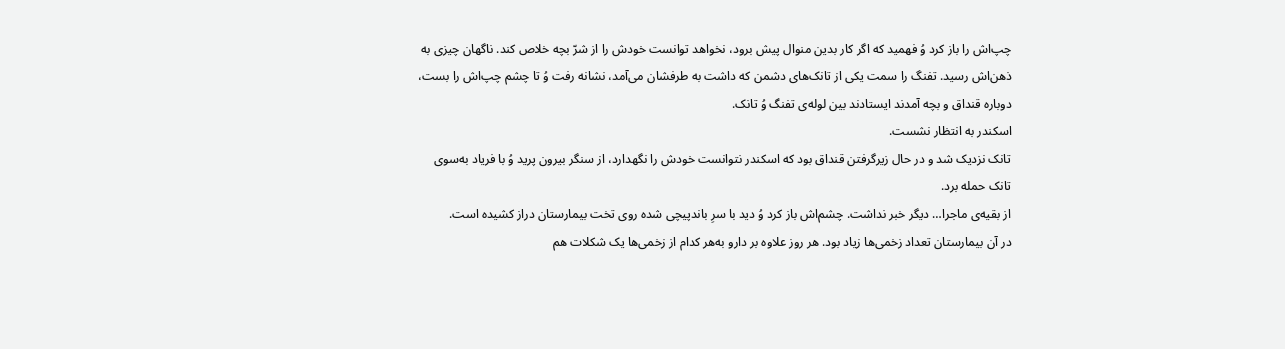چپ‌اش را باز کرد وُ فهمید که اگر کار بدین منوال پیش برود، نخواهد توانست خودش را از شرّ بچه خلاص کند. ناگهان چیزی به ذهن‌اش رسید. تفنگ را سمت یکی از تانک‌های دشمن که داشت به طرفشان می‌آمد، نشانه رفت وُ تا چشم چپ‌اش را بست، دوباره قنداق و بچه آمدند ایستادند بین لوله‌ی تفنگ وُ تانک.
اسکندر به انتظار نشست.
تانک نزدیک شد و در حال زیرگرفتن قنداق بود که اسکندر نتوانست خودش را نگهدارد، از سنگر بیرون پرید وُ با فریاد به‌سوی تانک حمله برد.
از بقیه‌ی ماجرا… دیگر خبر نداشت. چشم‌اش باز کرد وُ دید با سرِ باند‌پیچی شده روی تخت بیمارستان دراز کشیده است.
در آن بیمارستان تعداد زخمی‌ها زیاد بود. هر روز علاوه بر دارو به‌هر کدام از زخمی‌ها یک شکلات هم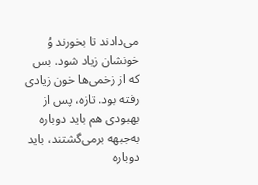می‌دادند تا بخورند وُ خونشان زیاد شود. بس که از زخمی‌ها خون زیادی رفته بود. تازه، پس از بهبودی هم باید دوباره به‌جبهه برمی‌گشتند، باید دوباره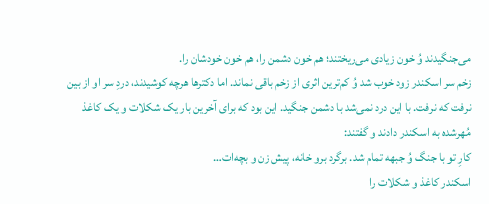می‌جنگیدند وُ خون زیادی می‌ریختند؛ هم خون دشمن را، هم خون خودشان را.
زخم سر اسکندر زود خوب شد وُ کم‌ترین اثری از زخم باقی نماند. اما دکترها هرچه کوشیدند، دردِ سر او از بین نرفت که نرفت. با این درد نمی‌شد با دشمن جنگید. این بود که برای آخرین بار یک شکلات و یک کاغذ مُهرشده‌ به اسکندر دادند و گفتند:
کارِ تو با جنگ وُ جبهه تمام شد. برگرد برو خانه، پیش زن و بچه‌ات…
اسکندر کاغذ و شکلات را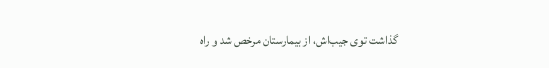گذاشت توی جیب‌اش، از بیمارستان مرخص شد و ‌راه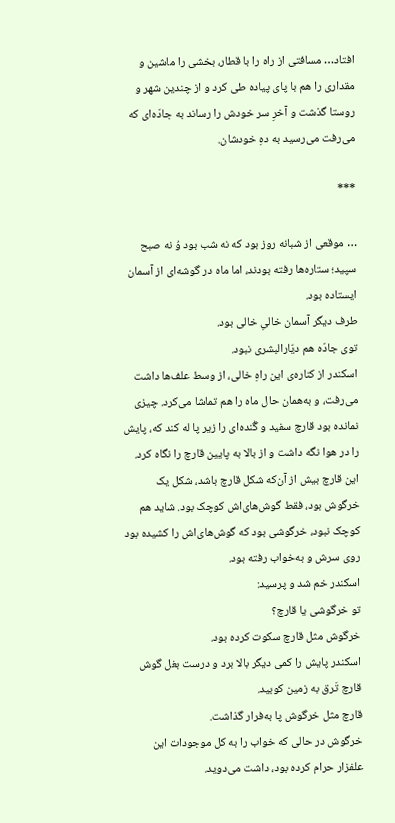افتاد… مسافتی از راه را با قطار، بخشی را ماشین و مقداری را هم با پای پیاده طی کرد و از چندین شهر و روستا گذشت و آخرِ سر خودش را رساند به جادّه‌ای که می‌رفت می‌رسید به دهِ خودشان.

***

… موقعی از شبانه روز بود که نه شب بود وُ نه صبح سپید؛ ستاره‌ها رفته بودند، اما ماه در گوشه‌ای از آسمان ایستاده بود.
طرف دیگر آسمان خالیِ خالی بود.
توی جادّه هم دیّارالبشری نبود.
اسکندر از کناره‌ی این راهِ خالی، از وسط علف‌ها داشت می‌رفت، و به‌همان حال ماه را هم تماشا می‌کرد. چیزی نمانده بود قارچ سفید و گُنده‌ای را زیر پا له کند که، پایش را در هوا نگه داشت و از بالا به پایین قارچ را نگاه کرد.
این قارچ بیش از آن‌که شکل قارچ باشد، شکل یک خرگوش بود، فقط گوش‌های‌اش کوچک بود. شاید هم کوچک نبود، خرگوشی بود که گوش‌های‌اش را کشیده بود روی سرش و به‌خواب رفته بود.
اسکندر خم شد و پرسید:
تو خرگوشی یا قارچ؟
خرگوش مثل قارچ سکوت کرده بود.
اسکندر پایش را کمی دیگر بالا برد و درست بغل گوش قارچ تَرق به زمین کوبید.
قارچ مثل خرگوش پا به‌فرار گذاشت.
خرگوش در حالی که خواب را به کل موجودات این علفزار حرام کرده بود، داشت می‌دوید.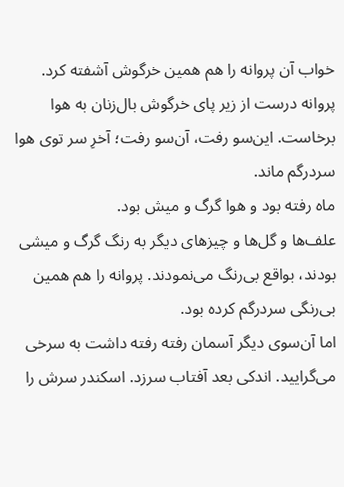خواب آن پروانه را هم همین خرگوش آشفته کرد.
پروانه درست از زیر پای خرگوش بال‌زنان به هوا برخاست. این‌سو رفت، آن‌سو رفت؛ آخرِ سر توی هوا سردرگم ماند.
ماه رفته بود و هوا گرگ و میش بود.
علف‌ها و گل‌ها و چیزهای دیگر به رنگ گرگ و میشی بودند، بواقع بی‌رنگ می‌نمودند. پروانه را هم همین بی‌رنگی سردرگم کرده بود.
اما آن‌سوی دیگر آسمان رفته رفته داشت به سرخی می‌گرایید. اندکی بعد آفتاب سرزد. اسکندر سرش را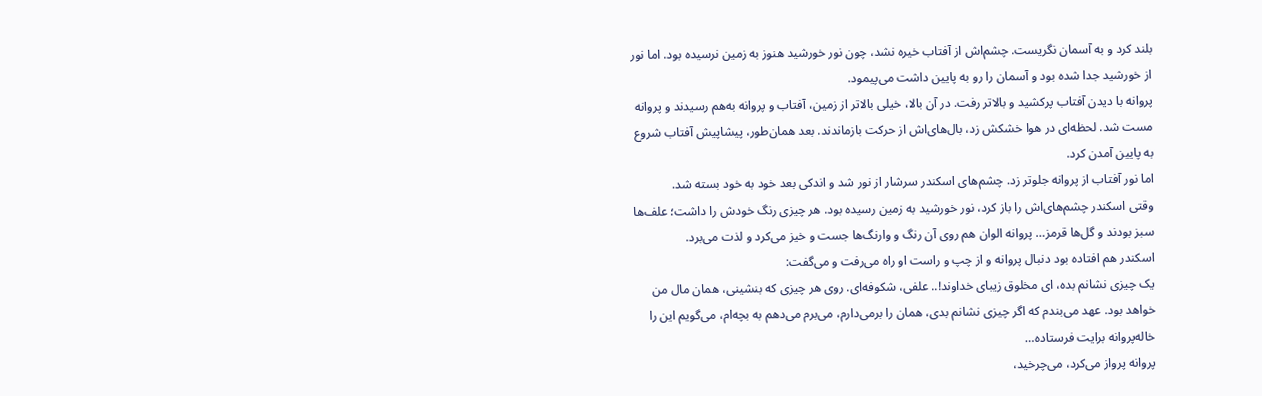بلند کرد و به آسمان نگریست. چشم‌اش از آفتاب خیره نشد، چون نور خورشید هنوز به زمین نرسیده بود. اما نور از خورشید جدا شده بود و آسمان را رو به پایین داشت می‌پیمود.
پروانه با دیدن آفتاب پرکشید و بالاتر رفت. در آن بالا، خیلی بالاتر از زمین، آفتاب و پروانه به‌هم رسیدند و پروانه مست شد. لحظه‌ای در هوا خشکش زد، بال‌های‌اش از ‌حرکت بازماندند. بعد همان‌طور، پیشاپیش آفتاب شروع به پایین آمدن کرد.
اما نور آفتاب از پروانه جلوتر زد. چشم‌های اسکندر سرشار از نور شد و اندکی بعد خود به خود بسته شد.
وقتی اسکندر چشم‌های‌اش را باز کرد، نور خورشید به زمین رسیده بود. هر چیزی رنگ خودش را داشت؛ علف‌ها سبز بودند و گل‌ها قرمز… پروانه الوان هم روی آن رنگ و وارنگ‌ها جست و خیز می‌کرد و لذت می‌برد.
اسکندر هم افتاده بود دنبال پروانه و از چپ و راست او راه می‌رفت و می‌گفت:
یک چیزی نشانم بده، ای مخلوق زیبای خداوند!.. علفی، شکوفه‌ای. روی هر چیزی که بنشینی، همان مال من خواهد بود. عهد می‌بندم که اگر چیزی نشانم بدی، همان را برمی‌دارم، می‌برم می‌دهم به بچه‌ام، می‌گویم این را خاله‌پروانه برایت‌ فرستاده…
پروانه پرواز می‌کرد، می‌چرخید،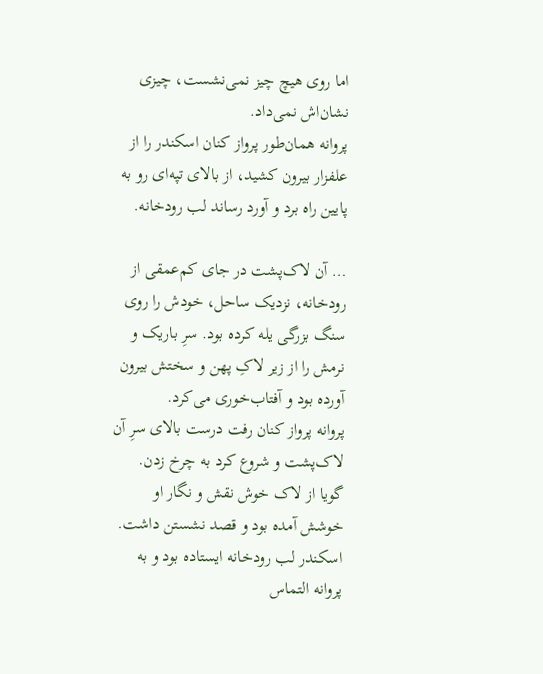اما روی هیچ چیز نمی‌نشست، چیزی نشان‌اش نمی‌داد.
پروانه همان‌طور پرواز کنان اسکندر را از علفزار بیرون کشید، از بالای تپه‌ای رو به پایین راه برد و آورد رساند لب رودخانه.

… آن لاک‌پشت در جای کم‌عمقی از رودخانه، نزدیک ساحل، خودش را روی سنگ بزرگی یله کرده بود. سرِ باریک و نرمش را از زیر لاکِ پهن و سختش بیرون آورده بود و آفتاب‌خوری می‌کرد.
پروانه پرواز کنان رفت درست بالای سرِ آن لاک‌پشت و شروع کرد به چرخ زدن. گویا از لاک خوش نقش و نگار او خوشش آمده بود و قصد نشستن داشت.
اسکندر لب رودخانه ایستاده بود و به پروانه التماس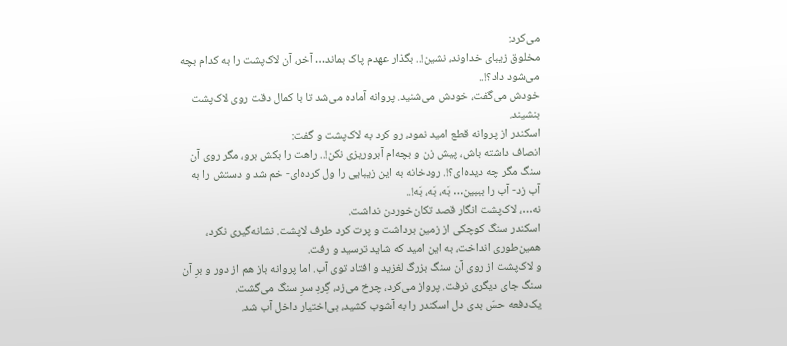می‌کرد:
مخلوق زیبای خداوند، نشین!.. بگذار عهدم پاک بماند… آخر، آن لاک‌پشت را به کدام بچه می‌شود داد؟!..
خودش می‌گفت، خودش می‌شنید. پروانه آماده می‌شد تا با کمال دقت روی لاک‌پشت بنشیند.
اسکندر از پروانه قطع امید نمود، رو کرد به لاک‌پشت و گفت:
انصاف داشته باش، پیش زن و بچه‌ام ‌آبروریزی نکن!.. راهت را بکش برو، مگر روی آن سنگ مگر چه دیده‌ای؟!. رودخانه به این زیبایی را ول کرده‌ای- خم شد و دستش را به آب زد- آب را بببین… بَه، بَه، بَه!..
نه…، لاک‌پشت انگار قصد تکان‌خوردن نداشت.
اسکندر سنگ کوچکی از زمین برداشت و پرت کرد طرف لا‌پشت. نشانه‌گیری نکرد، همین‌طوری انداخت، به این امید که شاید ترسید و رفت.
و لاک‌پشت از روی آن سنگ بزرگ لغزید و افتاد توی آب. اما پروانه باز هم از دور و برِ آن سنگ جای دیگری نرفت. پرواز می‌کرد، چرخ می‌زد، گِردِ سرِ سنگ می‌گشت.
یک‌دفعه حسّ بدی دل اسکندر را به آشوب کشید، بی‌اختیار داخل آب شد.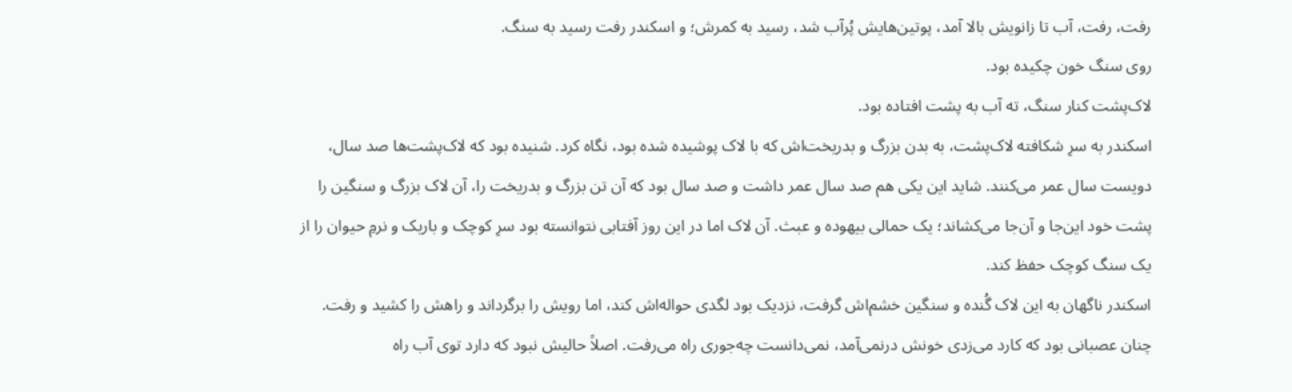رفت، رفت، آب تا زانویش بالا آمد، پوتین‌هایش پُرآب شد، رسید به کمرش؛ و اسکندر رفت رسید به سنگ.
روی سنگ خون چکیده بود.
لاک‌پشت کنار سنگ، ته آب به پشت افتاده بود.
اسکندر به ‌سرِ شکافته لاک‌پشت، به بدن بزرگ و بدریخت‌اش که با لاک پوشیده شده بود، نگاه کرد. شنیده بود که لاک‌پشت‌ها صد سال، دویست سال عمر می‌کنند. شاید این یکی هم صد سال عمر داشت و صد سال بود که آن تن بزرگ و بدریخت‌ را، آن لاک بزرگ و سنگین را پشت خود این‌جا و آن‌جا می‌کشاند؛ یک حمالی بیهوده و عبث. آن لاک اما در این روز آفتابی نتوانسته بود سرِ کوچک و باریک و نرمِ حیوان را از یک سنگ کوچک حفظ کند.
اسکندر ناگهان به این لاک گُنده و سنگین خشم‌اش گرفت، نزدیک بود لگدی حواله‌اش کند، اما رویش را برگرداند و راهش را کشید و رفت.
چنان عصبانی بود که کارد می‌زدی خونش درنمی‌آمد، نمی‌دانست چه‌جوری راه می‌رفت. اصلاً حالیش نبود که دارد توی آب راه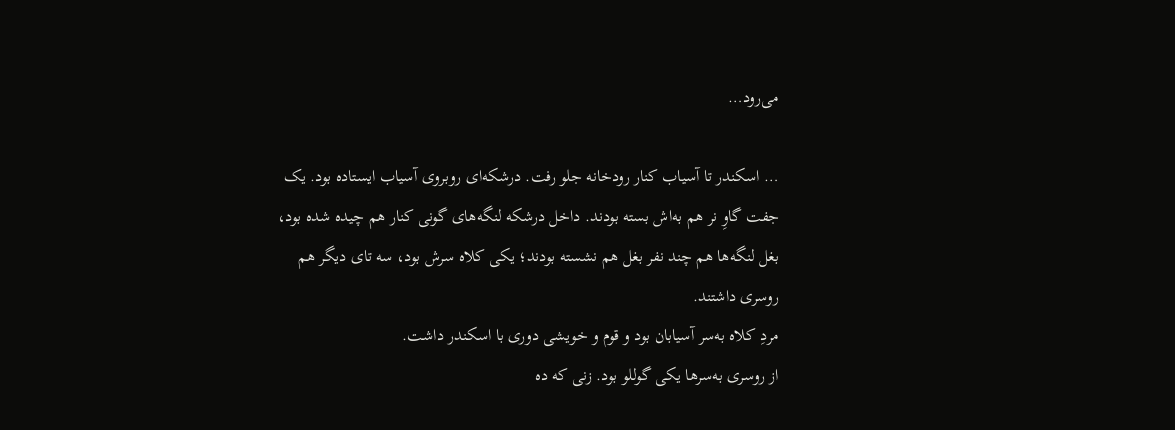می‌رود…

… اسکندر تا آسیاب کنار رودخانه جلو رفت. درشکه‌ای روبروی آسیاب ایستاده بود. یک جفت گاوِ نر هم به‌اش بسته بودند. داخل درشکه لنگه‌های گونی کنار هم چیده شده بود، بغل لنگه‌ها هم چند نفر بغل هم نشسته بودند؛ یکی کلاه سرش بود، سه تای دیگر هم روسری داشتند.
مردِ کلاه به‌سر آسیابان بود و قوم و خویشی دوری با اسکندر داشت.
از روسری به‌سرها یکی گوللو بود. زنی که ده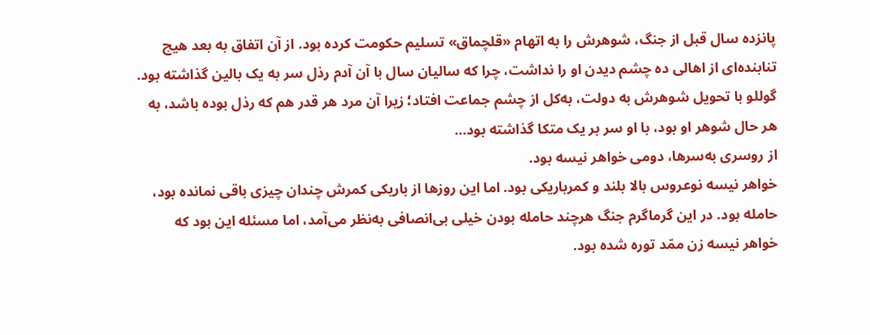پانزده سال قبل از جنگ، شوهرش را به اتهام «قلچماق» تسلیم حکومت کرده بود. از آن اتفاق به بعد هیچ تنابنده‌ای از اهالی ده چشم دیدن او را نداشت، چرا که سالیان سال‌ با آن آدم رذل سر به یک بالین گذاشته بود. گوللو با تحویل شوهرش به دولت، به‌کل از چشم جماعت افتاد؛ زیرا آن مرد هر قدر هم که رذل بوده باشد، به هر حال شوهر او بود، با او سر بر یک متکا گذاشته بود…
از روسری به‌سرها، دومی خواهر نیسه بود.
خواهر نیسه نوعروس بالا بلند و کمرباریکی بود. اما این روزها از باریکی کمرش چندان چیزی باقی نمانده بود، حامله بود. در این گرماگرم جنگ هرچند حامله بودن خیلی بی‌انصافی به‌نظر می‌آمد، اما مسئله این بود که خواهر نیسه زن ممّد توره شده بود.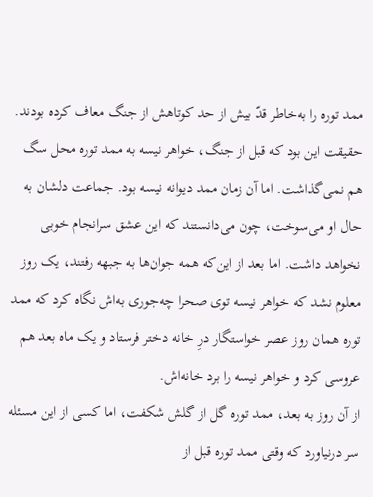ممد توره را به‌خاطر قدّ بیش از حد کوتاهش از جنگ معاف کرده بودند.
حقیقت این بود که قبل از جنگ، خواهر نیسه به ممد توره محل سگ هم نمی‌گذاشت. اما آن زمان ممد دیوانه نیسه بود. جماعت دلشان به حال او می‌سوخت، چون می‌دانستند که این عشق سرانجام خوبی نخواهد داشت. اما بعد از این‌که همه جوان‌ها به جبهه رفتند، یک روز معلوم نشد که خواهر نیسه توی صحرا چه‌جوری به‌اش نگاه کرد که ممد توره همان روز عصر خواستگار درِ خانه دختر فرستاد و یک ماه بعد هم عروسی کرد و خواهر نیسه را برد خانه‌اش.
از آن روز به بعد، ممد توره گل از گلش شکفت، اما کسی از این مسئله سر درنیاورد ‌که وقتی ممد توره قبل از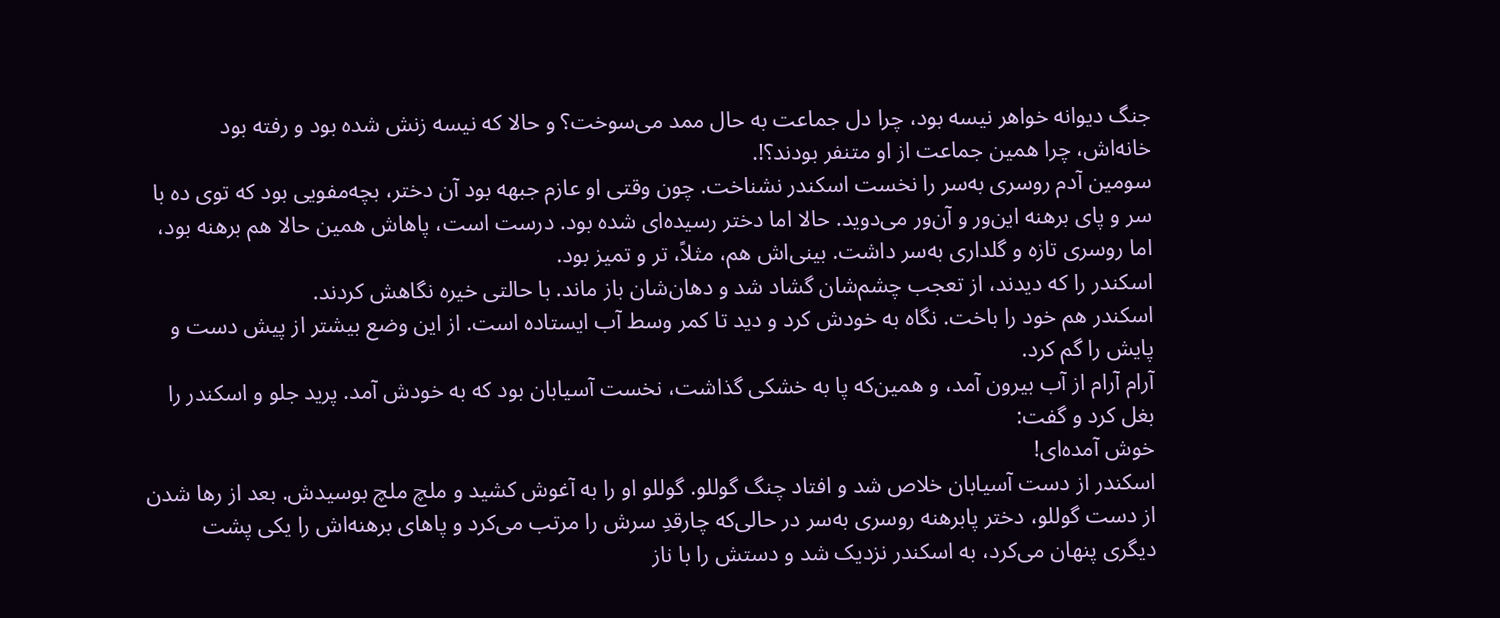جنگ دیوانه خواهر نیسه بود، چرا دل جماعت به حال ممد می‌سوخت؟ و حالا که نیسه زنش شده بود و رفته بود خانه‌اش، چرا همین جماعت از او متنفر بودند؟!.
سومین آدم روسری به‌سر را نخست اسکندر نشناخت. چون وقتی او عازم جبهه بود آن دختر، بچه‌مفویی بود که توی ده با سر و پای برهنه این‌ور و آن‌ور می‌دوید. حالا اما دختر رسیده‌ای شده بود. درست است، پاهاش همین حالا هم برهنه بود، اما روسری تازه و گلداری ‌به‌سر داشت. بینی‌اش هم، مثلاً، تر و تمیز بود.
اسکندر را که دیدند، از تعجب چشم‌شان گشاد شد و دهان‌‌شان باز ماند. با حالتی خیره نگاهش کردند.
اسکندر هم خود را باخت. نگاه به خودش کرد و دید تا کمر وسط آب ایستاده است. از این وضع بیشتر از پیش دست و پایش را گم کرد.
آرام آرام از آب بیرون آمد، و همین‌که پا به خشکی گذاشت، نخست آسیابان بود که به خودش آمد. پرید جلو و اسکندر را بغل کرد و گفت:
خوش آمده‌ای!
اسکندر از دست آسیابان خلاص شد و افتاد چنگ گوللو. گوللو او را به آغوش کشید و ملچ ملچ بوسیدش. بعد از رها شدن از دست گوللو، دختر پابرهنه روسری به‌سر در حالی‌که چارقدِ سرش را مرتب می‌کرد و پاهای برهنه‌اش را یکی پشت دیگری پنهان می‌کرد، به اسکندر نزدیک شد و دستش را با ناز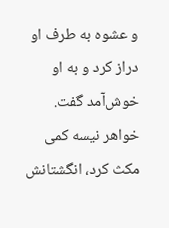و عشوه به طرف او دراز کرد و به ‌او خوش‌آمد گفت. خواهر نیسه کمی مکث کرد، انگشتانش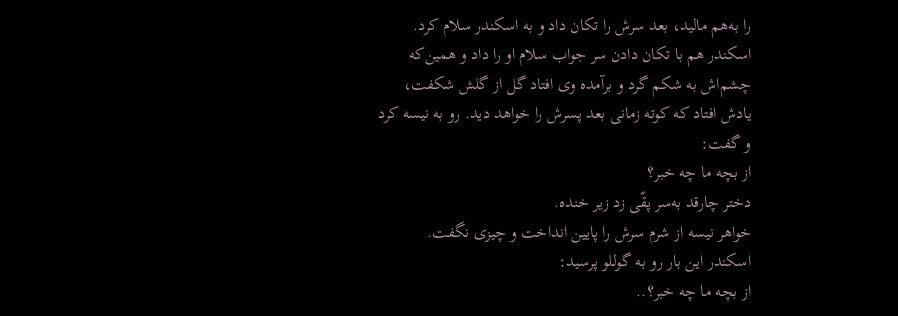را به‌هم مالید، بعد سرش را تکان داد و به اسکندر سلام کرد.
اسکندر هم با تکان دادن سر جواب سلام او را داد و همین‌که چشم‌اش به شکم گرد و برآمده وی افتاد گل از گلش شکفت، یادش افتاد که کوته زمانی بعد پسرش را خواهد دید. رو به نیسه کرد و گفت:
از بچه ما چه خبر؟
دختر چارقد به‌سر پقّی زد زیر خنده.
خواهر نیسه‌ از شرم سرش را پایین انداخت و چیزی نگفت.
اسکندر این بار رو به گوللو پرسید:
از بچه ما چه خبر؟..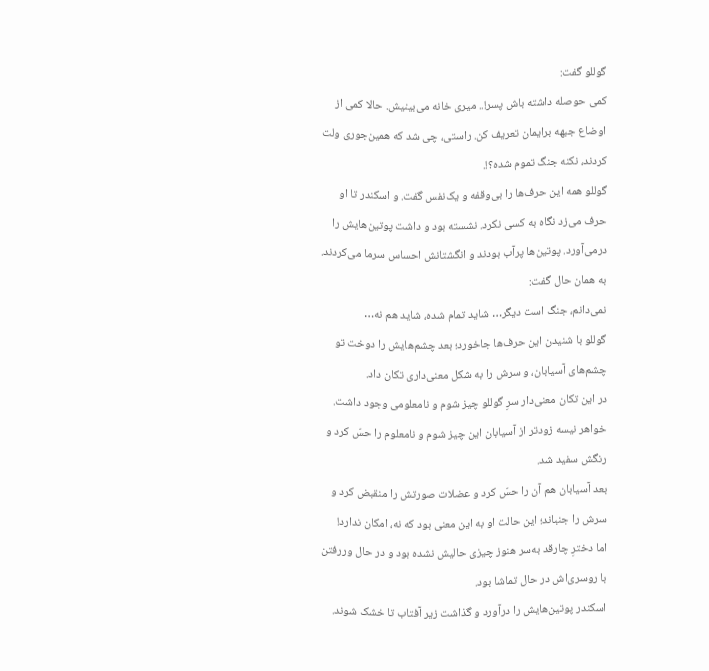گوللو گفت:
کمی حوصله داشته باش پسر!.. میری خانه می‌بینیش. حالا کمی از اوضاع جبهه برایمان تعریف کن. راستی، چی شد که همین‌جوری ولت کردند، نکنه جنگ تموم شده؟!.
گوللو همه این حرف‌ها را بی‌وقفه و یک‌نفس گفت. و اسکندر تا او حرف می‌زد نگاه به کسی نکرد. نشسته بود و داشت پوتین‌هایش را درمی‌آورد. پوتین‌ها پرآب بودند و انگشتانش احساس سرما می‌کردند.
به همان حال گفت:
نمی‌دانم، جنگ است دیگر… شاید تمام شده، شاید هم نه…
گوللو با شنیدن این حرف‌ها جاخورد؛ بعد چشم‌هایش را دوخت تو چشم‌های آسیابان، و سرش را به شکل معنی‌داری تکان داد.
در این تکان معنی‌دار سرِ گوللو چیز شوم و نامعلومی وجود داشت. خواهر نیسه زودتر از آسیابان این چیز شوم و نامعلوم را حسّ کرد و رنگش سفید شد.
بعد آسیابان هم آن را حسّ کرد و عضلات صورتش را منقبض کرد و سرش را جنباند؛ این حالت او به این معنی بود که نه، امکان ندارد!
اما دخترِ چارقد به‌سر هنوز چیزی حالیش نشده بود و در حال وررفتن با روسری‌اش در حال تماشا بود.
اسکندر پوتین‌هایش را درآورد و گذاشت زیر آفتاب تا خشک شوند.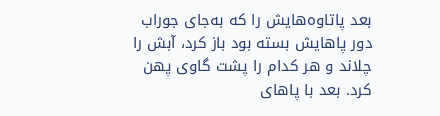بعد پاتاوه‌هایش را که ‌به‌جای جوراب دور پاهایش بسته بود باز کرد، آبش را چلاند و هر کدام را پشت گاوی پهن کرد. بعد با پاهای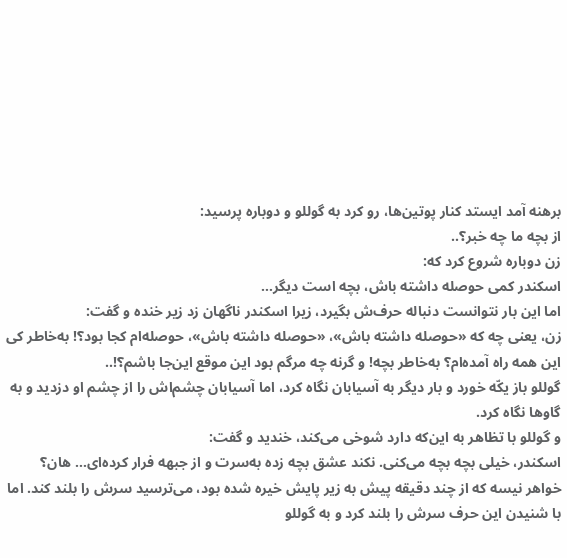برهنه آمد ایستد کنار پوتین‌ها، رو کرد به گوللو و دوباره پرسید:
از بچه ما چه خبر؟..
زن دوباره شروع کرد که:
اسکندر کمی حوصله داشته باش، بچه است دیگر…
اما این بار نتوانست دنباله حرف‌ش بگیرد، زیرا اسکندر ناگهان زد زیر خنده و گفت:
زن، یعنی چه که «حوصله داشته باش»، «حوصله داشته باش»، حوصله‌ام کجا بود؟! به‌خاطر کی این همه راه آمده‌ام؟ به‌خاطر بچه! و گرنه چه مرگم بود این موقع این‌جا باشم؟!..
گوللو باز یکّه خورد و بار دیگر به آسیابان نگاه کرد، اما آسیابان چشم‌اش را از چشم او دزدید و به گاوها نگاه کرد.
و گوللو با تظاهر به این‌که دارد شوخی می‌کند، خندید و گفت:
اسکندر، خیلی بچه بچه می‌کنی. نکند عشق بچه زده به‌سرت و از جبهه فرار کرده‌ای… هان؟
خواهر نیسه که از چند دقیقه پیش به زیر پایش خیره شده بود، می‌ترسید سرش را بلند کند. اما با شنیدن این حرف سرش را بلند کرد و به گوللو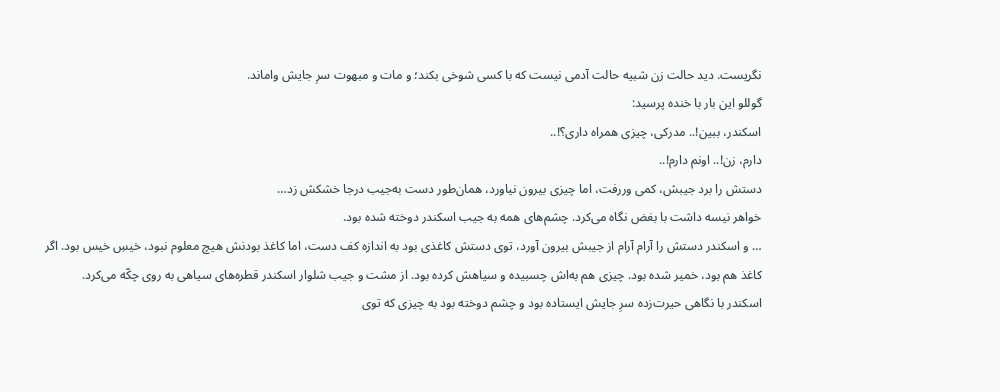نگریست. دید حالت زن شبیه حالت آدمی نیست که با کسی شوخی‌ بکند؛ و مات و مبهوت سرِ جایش واماند.
گوللو این بار با خنده پرسید:
اسکندر، ببین!.. مدرکی، چیزی همراه داری؟!..
دارم، زن!.. اونم دارم!..
دستش را برد جیبش، کمی وررفت، اما چیزی بیرون نیاورد، همان‌طور دست به‌جیب درجا خشکش زد…
خواهر نیسه داشت با بغض نگاه می‌کرد. چشم‌های همه به جیب اسکندر دوخته شده بود.
… و اسکندر دستش را آرام آرام از جیبش بیرون آورد، توی دستش کاغذی بود به اندازه کف دست، اما کاغذ بودنش هیچ معلوم نبود، خیسِ خیس بود. اگر کاغذ هم بود، خمیر شده بود. چیزی هم به‌اش چسبیده و سیاهش کرده بود. از مشت و جیب شلوار اسکندر قطره‌های سیاهی به روی چکّه می‌کرد.
اسکندر با نگاهی حیرت‌زده سرِ جایش ایستاده بود و چشم دوخته بود به چیزی که توی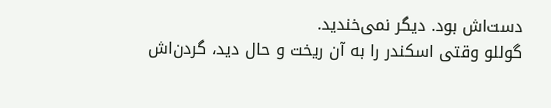دست‌اش بود. دیگر نمی‌خندید.
گوللو وقتی اسکندر را به آن ریخت و حال دید، گردن‌اش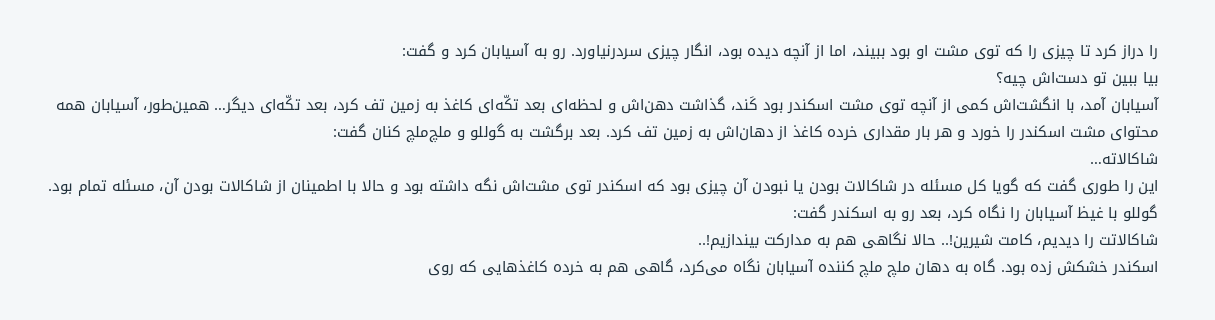را دراز کرد تا چیزی را که توی مشت او بود ببیند، اما از آنچه دیده بود، انگار چیزی سردرنیاورد. رو به آسیابان کرد و گفت:
بیا ببین تو دست‌اش چیه؟
آسیابان آمد، با انگشت‌اش کمی از آنچه توی مشت اسکندر بود کَند، گذاشت دهن‌اش و لحظه‌ای بعد تکّه‌ای کاغذ به زمین تف کرد، بعد تکّه‌ای دیگر… همین‌طور، آسیابان همه محتوای مشت اسکندر را خورد و هر بار مقداری خرده کاغذ از دهان‌اش به زمین تف کرد. بعد برگشت به گوللو و ملچ‌ملچ کنان گفت:
شاکالاته…
این را طوری گفت که گویا کل مسئله در شاکالات بودن یا نبودن آن چیزی بود که اسکندر توی مشت‌اش نگه داشته بود و حالا با اطمینان از شاکالات بودن آن، مسئله تمام بود.
گوللو با غیظ آسیابان را نگاه کرد، بعد رو به اسکندر گفت:
شاکالاتت را دیدیم، کامت شیرین!.. حالا نگاهی هم به مدارکت بیندازیم!..
اسکندر خشکش زده بود. گاه به دهان ملچ ملچ کننده آسیابان نگاه می‌کرد، گاهی هم به خرده کاغذهایی که روی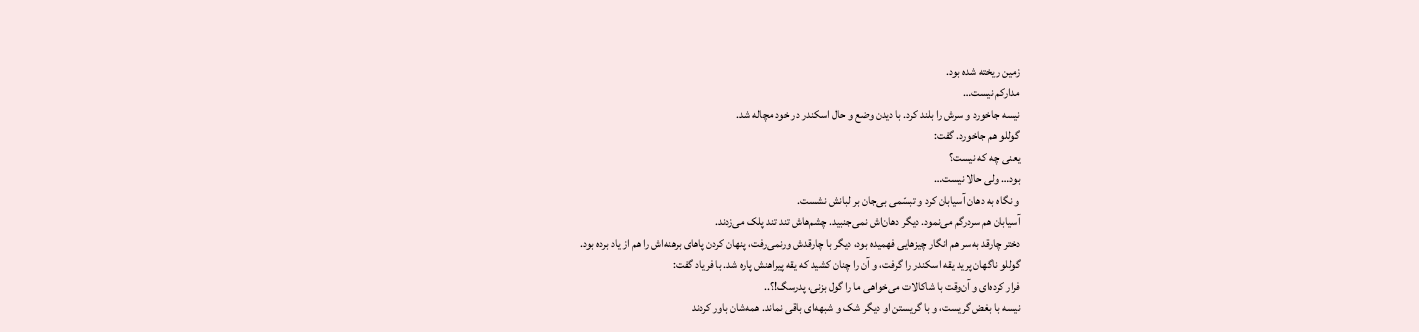زمین ریخته شده بود.
مدارکم نیست…
نیسه جاخورد و سرش را بلند کرد. با دیدن وضع و حال اسکندر در خود مچاله شد.
گوللو هم جاخورد. گفت:
یعنی چه که نیست؟
بود… ولی حالا نیست…
و نگاه به دهان آسیابان کرد و تبسّمی بی‌جان بر لبانش نشست.
آسیابان هم سردرگم می‌نمود. دیگر دهان‌اش نمی‌جنبید. چشم‌هاش تند تند پلک‌ می‌زدند.
دختر چارقد به‌سر هم انگار چیزهایی فهمیده بود، دیگر با چارقدش ورنمی‌رفت، پنهان کردن پاهای برهنه‌اش را هم از یاد برده بود.
گوللو ناگهان پرید یقه اسکندر را گرفت، و آن را چنان کشید که یقه پیراهنش پاره شد. با فریاد گفت:
فرار کرده‌ای و آن‌وقت با شاکالات می‌خواهی ما را گول بزنی، پدرسگ!؟..
نیسه با بغض گریست، و با گریستن او دیگر شک و شبهه‌ای باقی نماند. همه‌شان باور کردند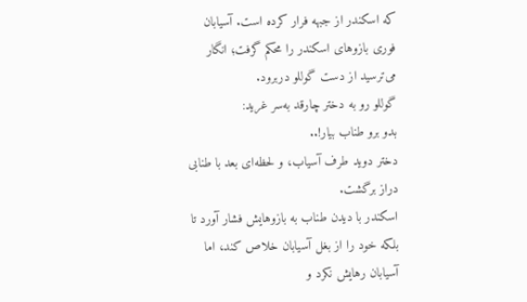که اسکندر از جبهه فرار کرده است. آسیابان فوری بازوهای اسکندر را محکم گرفت؛ انگار می‌ترسید از دست گوللو دربرود.
گوللو رو به دختر چارقد به‌سر غرید:
بدو برو طناب بیار!..
دختر دوید طرف آسیاب، و لحظه‌ای بعد با طنابی دراز برگشت.
اسکندر با دیدن طناب به بازوهایش فشار آورد تا بلکه خود را از بغل آسیابان خلاص کند، اما آسیابان رهایش نکرد و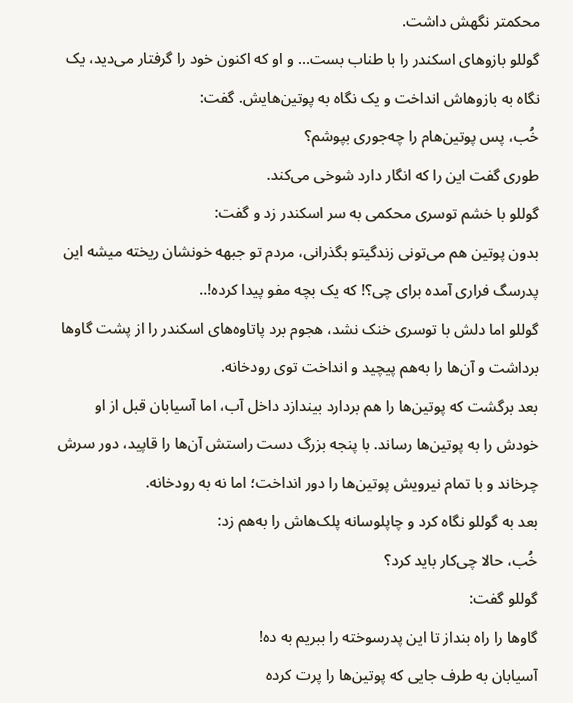محکمتر نگهش داشت.
گوللو بازوهای اسکندر را با طناب بست… و او که اکنون خود را گرفتار می‌دید، یک نگاه به بازوهاش انداخت و یک نگاه به پوتین‌هایش. گفت:
خُب، پس پوتین‌هام را چه‌جوری بپوشم؟
طوری گفت این را که انگار دارد شوخی می‌کند.
گوللو با خشم توسری محکمی به سر اسکندر زد و گفت:
بدون پوتین هم می‌تونی زندگیتو بگذرانی، مردم تو جبهه خونشان ریخته میشه این پدرسگ فراری آمده برای چی؟! که یک بچه مفو پیدا کرده!..
گوللو اما دلش با توسری خنک نشد، هجوم برد پاتاوه‌های اسکندر را از پشت گاوها برداشت و آن‌ها را به‌هم پیچید و انداخت توی رودخانه.
بعد برگشت که پوتین‌ها را هم بردارد بیندازد داخل آب، اما آسیابان قبل از او خودش را به پوتین‌ها رساند. با پنجه بزرگ دست راستش آن‌ها را قاپید، دور سرش چرخاند و با تمام نیرویش پوتین‌ها را دور انداخت؛ اما نه به رودخانه.
بعد به گوللو نگاه کرد و چاپلوسانه پلک‌هاش را به‌هم زد:
خُب، حالا چی‌کار باید کرد؟
گوللو گفت:
گاو‌ها را راه بنداز تا این پدرسوخته را ببریم به ده!
آسیابان به طرف جایی که پوتین‌ها را پرت کرده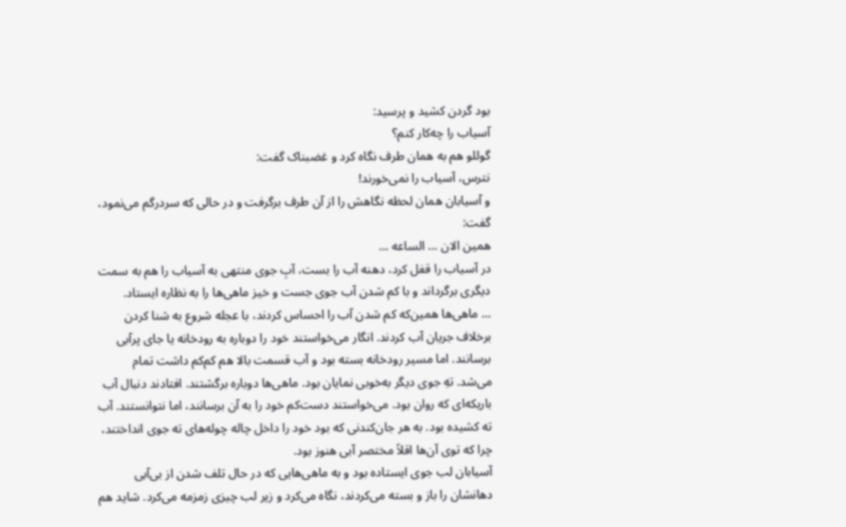بود گردن کشید و پرسید:
آسیاب را چه‌کار کنم؟
گوللو هم به همان طرف نگاه کرد و غضبناک گفت:
نترس، آسیاب را نمی‌خورند!
و آسیابان همان لحظه نگاهش را از آن طرف برگرفت و در حالی که سردرگم می‌نمود، گفت:
همین الان … الساعه …
در آسیاب را قفل کرد، دهنه آب را بست، آبِ جوی منتهی به آسیاب را هم به سمت دیگری برگرداند و با کم شدن آب جوی جست و خیز ماهی‌ها را به نظاره ایستاد.
… ماهی‌ها همین‌که کم شدن آب را احساس کردند، با عجله شروع به شنا کردن برخلاف جریان آب کردند. انگار می‌خواستند خود را دوباره به رودخانه یا جای پرآبی برسانند. اما مسیر رودخانه بسته بود و آب قسمت بالا هم کم‌کم داشت تمام می‌شد. تهِ جوی دیگر به‌خوبی نمایان بود. ماهی‌ها دوباره برگشتند. افتادند دنبال آب باریکه‌ای که روان بود. می‌خواستند دست‌کم خود را به آن برسانند، اما نتوانستند. آب ته کشیده بود. به هر جان‌کندنی که بود خود را داخل چاله چوله‌های ته جوی انداختند، چرا که توی آن‌ها اقلاً مختصر آبی هنوز بود.
آسیابان لب جوی ایستاده بود و به ماهی‌هایی که در حال تلف شدن از بی‌آبی دهانشان را باز و بسته می‌کردند، نگاه می‌کرد و زیر لب چیزی زمزمه می‌کرد. شاید هم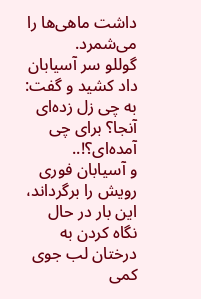داشت ماهی‌ها را می‌شمرد.
گوللو سر آسیابان داد کشید و گفت:
به چی زل زده‌ای آنجا؟ برای چی آمده‌ای؟!..
و آسیابان فوری رویش را برگرداند، این بار در حال نگاه کردن به درختان لب جوی کمی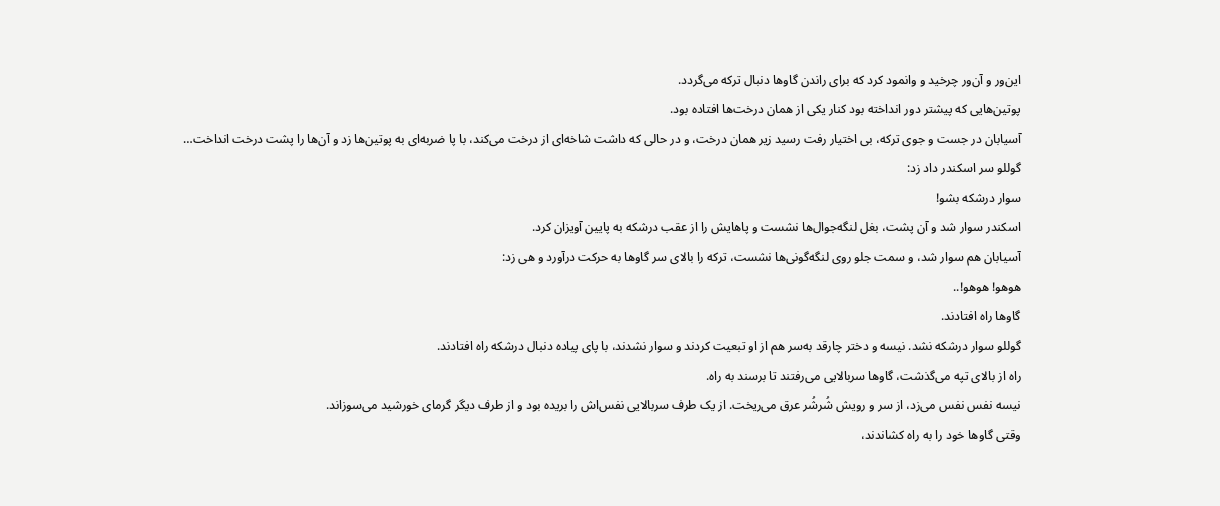این‌ور و آن‌ور چرخید و وانمود کرد که برای راندن گاوها دنبال ترکه‌ می‌گردد.
پوتین‌هایی که پیشتر دور انداخته بود کنار یکی از همان درخت‌ها افتاده بود.
آسیابان در جست و جوی ترکه، بی اختیار رفت رسید زیر همان درخت، و در حالی که داشت شاخه‌ای از درخت می‌کند، با پا ضربه‌ای به پوتین‌ها زد و آن‌ها را پشت درخت انداخت…
گوللو سر اسکندر داد زد:
سوار درشکه بشو!
اسکندر سوار شد و آن پشت، بغل لنگه‌‌جوال‌ها نشست و پاهایش را از عقب درشکه به پایین آویزان کرد.
آسیابان هم سوار شد، و سمت جلو روی لنگه‌گونی‌ها نشست، ترکه را بالای سر گاوها به حرکت درآورد و هی زد:
هوهو! هوهو!..
گاوها راه افتادند.
گوللو سوار درشکه نشد. نیسه و دختر چارقد به‌سر هم از او تبعیت کردند و سوار نشدند، با پای پیاده دنبال درشکه راه افتادند.
راه از بالای تپه می‌گذشت، گاوها سربالایی می‌رفتند تا برسند به راه.
نیسه نفس نفس می‌زد، از سر و رویش شُرشُر عرق می‌ریخت. از یک طرف سربالایی نفس‌اش را ‌بریده بود و از طرف دیگر گرمای خورشید می‌سوزاند.
وقتی گاوها خود را به راه کشاندند،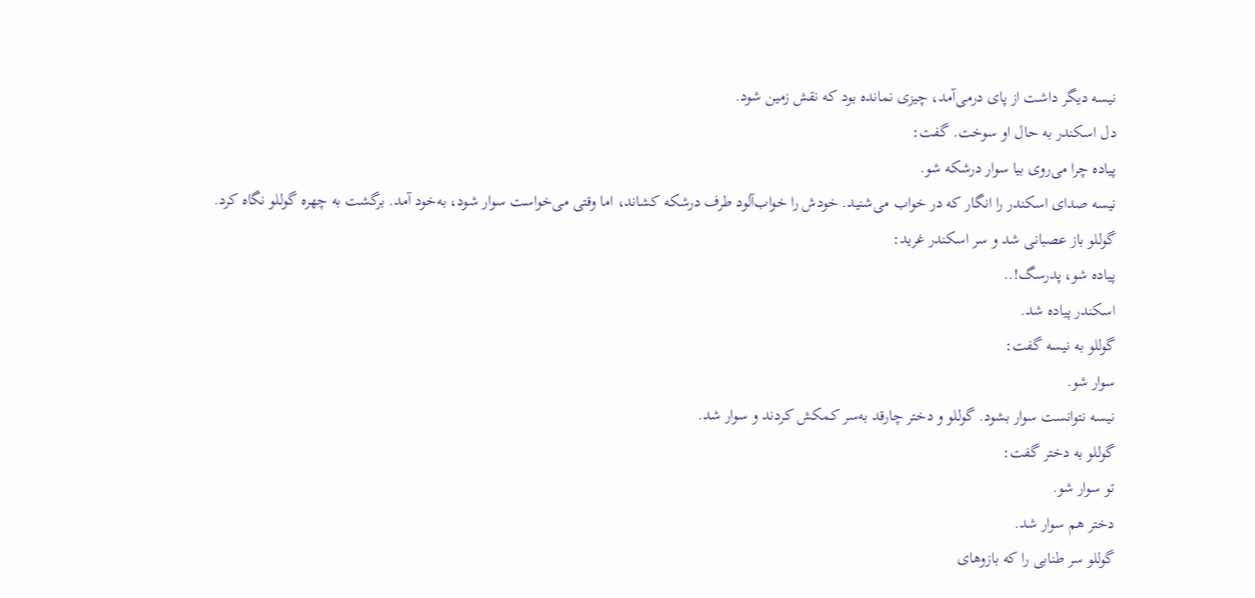نیسه دیگر داشت از پای درمی‌آمد، چیزی نمانده بود که نقش زمین شود.
دل اسکندر به حال او سوخت. گفت:
پیاده چرا می‌روی بیا سوار درشکه شو.
نیسه صدای اسکندر را انگار که در خواب می‌‌شنید. خودش را خواب‌آلود طرف درشکه کشاند، اما وقتی می‌خواست سوار شود، به‌خود آمد. برگشت به چهره گوللو نگاه کرد.
گوللو باز عصبانی شد و سر اسکندر غرید:
پیاده شو، پدرسگ!..
اسکندر پیاده شد.
گوللو به نیسه گفت:
سوار شو.
نیسه نتوانست سوار بشود. گوللو و دختر چارقد به‌سر کمکش کردند و سوار شد.
گوللو به دختر گفت:
تو سوار شو.
دختر هم سوار شد.
گوللو سر طنابی را که بازوهای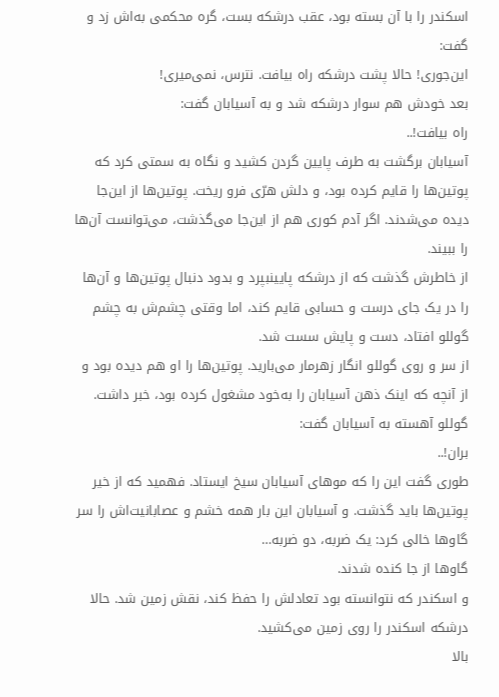اسکندر را با آن بسته بود، عقب درشکه بست، گره محکمی به‌اش زد و گفت:
این‌جوری! حالا پشت درشکه راه بیافت. نترس، نمی‌میری!
بعد خودش هم سوار درشکه شد و به آسیابان گفت:
راه بیافت!..
آسیابان برگشت به طرف پایین گردن کشید و نگاه به سمتی کرد که پوتین‌ها را قایم کرده بود، و دلش هرّی فرو ریخت. پوتین‌ها از این‌جا دیده می‌شدند. اگر آدم کوری هم از این‌جا می‌گذشت، می‌توانست آن‌ها را ببیند.
از خاطرش گذشت که از درشکه پایینبپرد و بدود دنبال پوتین‌ها و آن‌ها را در یک جای درست و حسابی قایم کند، اما وقتی چشم‌ش به چشم گوللو افتاد، دست و پایش سست شد.
از سر و روی گوللو انگار زهرمار می‌بارید. پوتین‌ها را او هم دیده بود و از آنچه که اینک ذهن آسیابان را به‌خود مشغول کرده بود، خبر داشت.
گوللو آهسته به آسیابان گفت:
بران!..
طوری گفت این را که موهای آسیابان سیخ ایستاد. فهمید که از خیر پوتین‌ها باید گذشت. و آسیابان این بار همه خشم و عصابانیت‌اش را سر گاوها خالی کرد: یک ضربه، دو ضربه…
گاوها از جا کنده شدند.
و اسکندر که نتوانسته بود تعادلش را حفظ کند، نقش زمین شد. حالا درشکه اسکندر را روی زمین می‌کشید.
بالا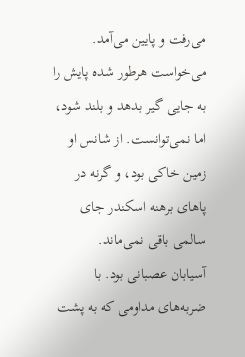می‌رفت و پایین می‌آمد. می‌خواست هر‌طور شده پایش را به جایی گیر بدهد و بلند شود، اما نمی‌توانست. از شانس او زمین خاکی بود، و گرنه در پاهای برهنه اسکندر جای سالمی باقی نمی‌ماند.
آسیابان عصبانی بود. با ضربه‌های مداومی که به پشت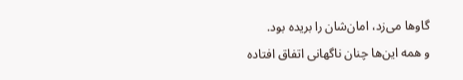گاوها می‌زد، امان‌شان را بریده بود.
و همه این‌ها چنان ناگهانی اتفاق افتاده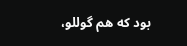بود که هم گوللو،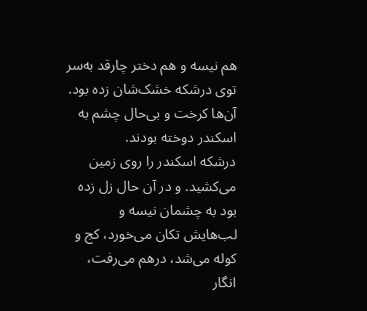هم نیسه و هم دختر چارقد به‌سر توی درشکه خشک‌شان زده بود. آن‌ها کرخت و بی‌حال چشم به اسکندر دوخته بودند.
درشکه اسکندر را روی زمین می‌کشید. و در آن حال زل زده بود به چشمان نیسه و لب‌هایش تکان می‌خورد، کج و کوله می‌شد، درهم می‌رفت، انگار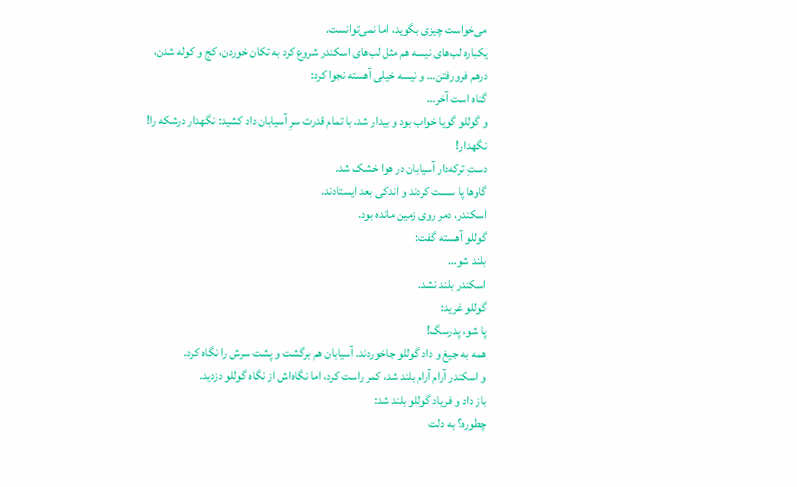می‌خواست چیزی بگوید، اما نمی‌توانست.
یکباره لب‌های نیسه هم مثل لب‌های اسکندر شروع کرد به تکان خوردن، کج و کوله شدن، درهم فرورفتن… و نیسه خیلی آهسته نجوا کرد:
گناه است آخر…
و گوللو گویا خواب بود و بیدار شد. با تمام قدرت سرِ آسیابان داد کشید: نگهدار درشکه را! نگهدار!
دستِ ترکه‌دار آسیابان در هوا خشک شد.
گاوها پا سست کردند و اندکی بعد ایستادند.
اسکندر، دمر روی زمین مانده بود.
گوللو آهسته گفت:
بلند شو…
اسکندر بلند نشد.
گوللو غرید:
پا شو، پدرسگ!
همه به جیغ و داد گوللو جاخوردند. آسیابان هم برگشت و پشت سرش را نگاه کرد.
و اسکندر آرام آرام بلند شد، کمر راست کرد، اما نگاه‌اش از نگاه گوللو دزدید.
باز داد و فریاد گوللو بلند شد:
چطوره؟ به دلت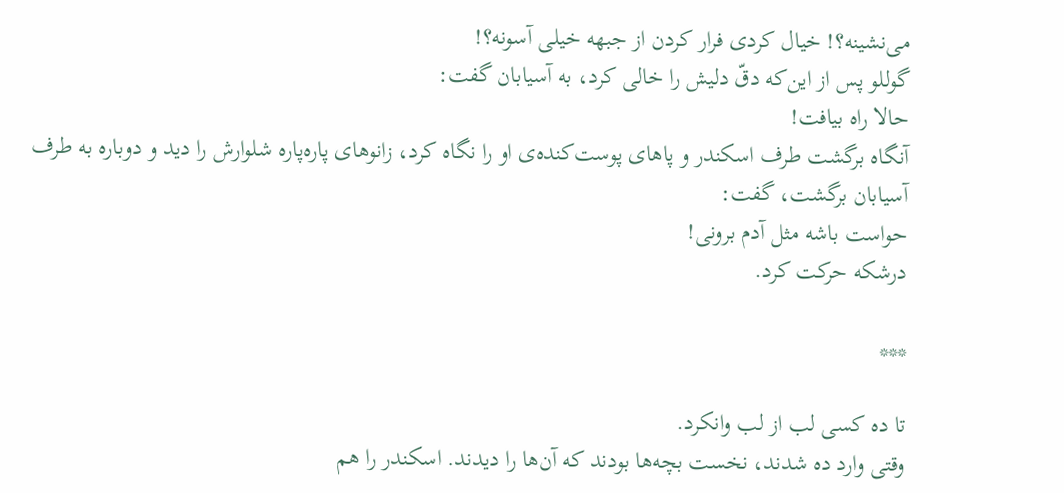می‌نشینه؟! خیال کردی فرار کردن از جبهه خیلی آسونه؟!
گوللو پس از این‌که دقّ دلیش را خالی کرد، به آسیابان گفت:
حالا راه بیافت!
آنگاه برگشت طرف اسکندر و پاهای پوست‌کنده‌ی او را نگاه کرد، زانوهای پاره‌پاره شلوارش را دید و دوباره به طرف آسیابان برگشت، گفت:
حواست باشه مثل آدم برونی!
درشکه حرکت کرد.

***

تا ده کسی لب از لب وانکرد.
وقتی وارد ده شدند، نخست بچه‌ها بودند که آن‌ها را دیدند. اسکندر را هم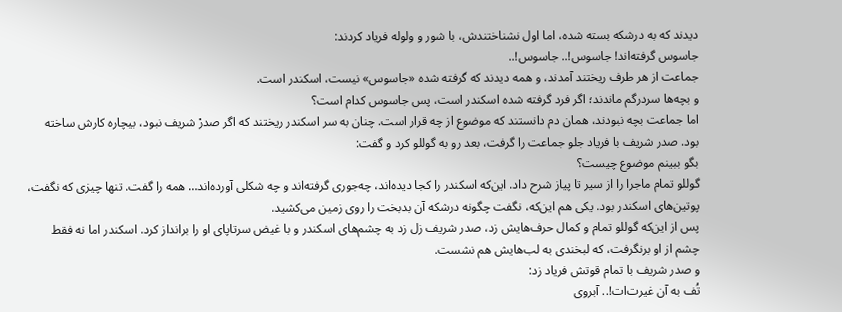دیدند که به درشکه بسته شده، اما اول نشناختندش، با شور و ولوله فریاد کردند:
جاسوس گرفته‌اند! جاسوس!.. جاسوس!..
جماعت از هر طرف ریختند آمدند، و همه دیدند که گرفته شده «جاسوس» نیست، اسکندر است.
و بچه‌ها سردرگم ماندند؛ اگر فرد گرفته شده اسکندر است، پس جاسوس کدام است؟
اما جماعت بچه نبودند، همان دم دانستند که موضوع از چه قرار است. چنان به سر اسکندر ریختند که اگر صدرْ شریف نبود، بیچاره کارش ساخته بود. صدر شریف با فریاد جلو جماعت را گرفت، بعد رو به گوللو کرد و گفت:
بگو ببینم موضوع چیست؟
گوللو تمام ماجرا را از سیر تا پیاز شرح داد. این‌که اسکندر را کجا دیده‌اند، چه‌جوری گرفته‌اند و چه شکلی آورده‌اند… همه را گفت. تنها چیزی که نگفت، پوتین‌های اسکندر بود. یکی هم این‌که، نگفت چگونه درشکه آن بدبخت را روی زمین می‌کشید.
پس از این‌که گوللو تمام و کمال حرف‌هایش زد، صدر شریف زل زد به چشم‌های اسکندر و با غیض سرتاپای او را برانداز کرد. اسکندر اما نه فقط چشم از او برنگرفت، که لبخندی به لب‌هایش هم نشست.
و صدر شریف با تمام قوتش فریاد زد:
تُف به آن غیرت‌ات!.. آبروی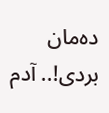ده‌مان بردی!.. آدم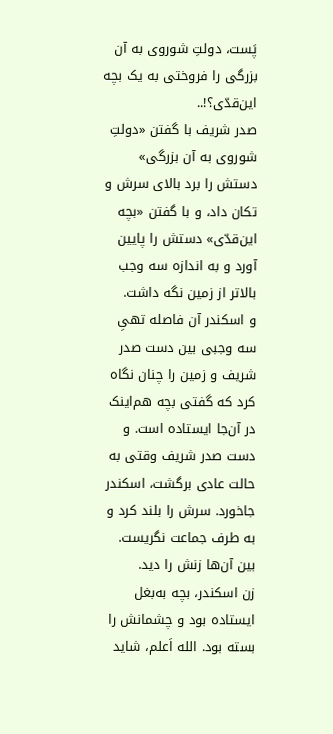پَست، دولتِ شوروی به‌ آن بزرگی را فروختی به یک بچه این‌قدّی؟!..
صدر شریف با گفتن «دولتِ شوروی به آن بزرگی» دستش را برد بالای سرش و تکان داد، و با گفتن «بچه این‌قدّی» دستش را پایین آورد و به اندازه سه وجب بالاتر از زمین نگه داشت.
و اسکندر آن فاصله تهیِ سه وجبی بین دست صدر شریف و زمین را چنان نگاه کرد که گفتی بچه هم‌اینک در آن‌جا ایستاده است. و دست صدر شریف وقتی به حالت عادی برگشت، اسکندر جاخورد. سرش را بلند کرد و به طرف جماعت نگریست. بین آن‌ها زنش را دید.
زن اسکندر، بچه به‌بغل ایستاده بود و چشمانش را بسته بود. الله اَعلم، شاید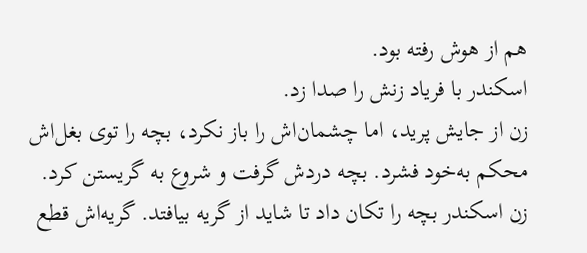هم از هوش رفته بود.
اسکندر با فریاد زنش را صدا زد.
زن از جایش پرید، اما چشمان‌اش را باز نکرد، بچه را توی بغل‌اش محکم به‌خود فشرد. بچه دردش گرفت و شروع به گریستن کرد.
زن اسکندر بچه را تکان داد تا شاید از گریه بیافتد. گریه‌اش قطع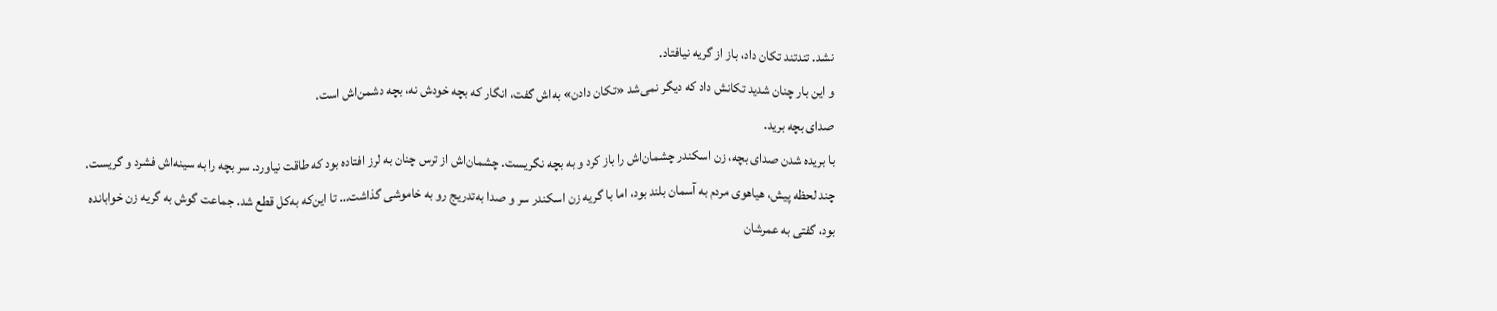نشد. تند‌تند تکان داد، باز از گریه نیافتاد.
و این بار چنان شدید تکانش داد که دیگر نمی‌شد «تکان دادن» به‌اش گفت، انگار که بچه خودش نه، بچه دشمن‌اش است.
صدای بچه برید.
با بریده شدن صدای بچه، زن اسکندر چشمان‌اش را باز کرد و به بچه نگریست. چشمان‌اش از ترس چنان به لرز افتاده بود که طاقت نیاورد. سر بچه را به سینه‌اش فشرد و گریست.
چند لحظه پیش، هیاهوی مردم به آسمان بلند بود، اما با گریه زن اسکندر سر و صدا به‌تدریج رو به خاموشی گذاشت… تا این‌که به‌کل قطع شد. جماعت گوش به گریه زن خوابانده بود، گفتی به عمرشان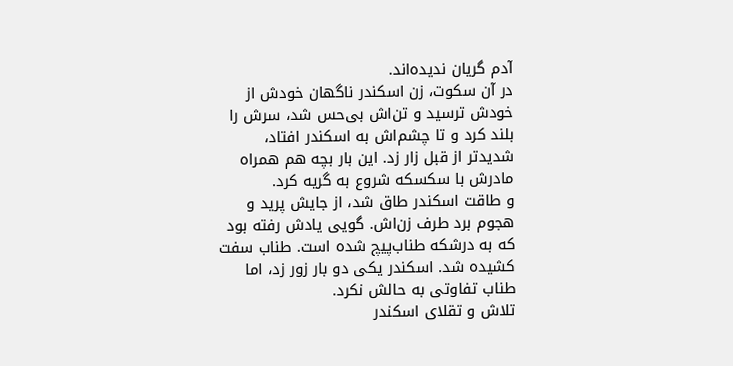آدم گریان ندیده‌اند.
در آن سکوت، زن اسکندر ناگهان خودش از خودش ترسید و تن‌اش بی‌حس شد، سرش را بلند کرد و تا چشم‌اش به اسکندر افتاد، شدیدتر از قبل زار زد. این بار بچه هم همراه مادرش با سکسکه شروع به گریه کرد.
و طاقت اسکندر طاق شد، از جایش پرید و هجوم برد طرف زن‌اش. گویی یادش رفته بود که به درشکه طناب‌پیچ شده است. طناب سفت کشیده شد. اسکندر یکی دو بار زور زد، اما طناب تفاوتی به حالش نکرد.
تلاش و تقلای اسکندر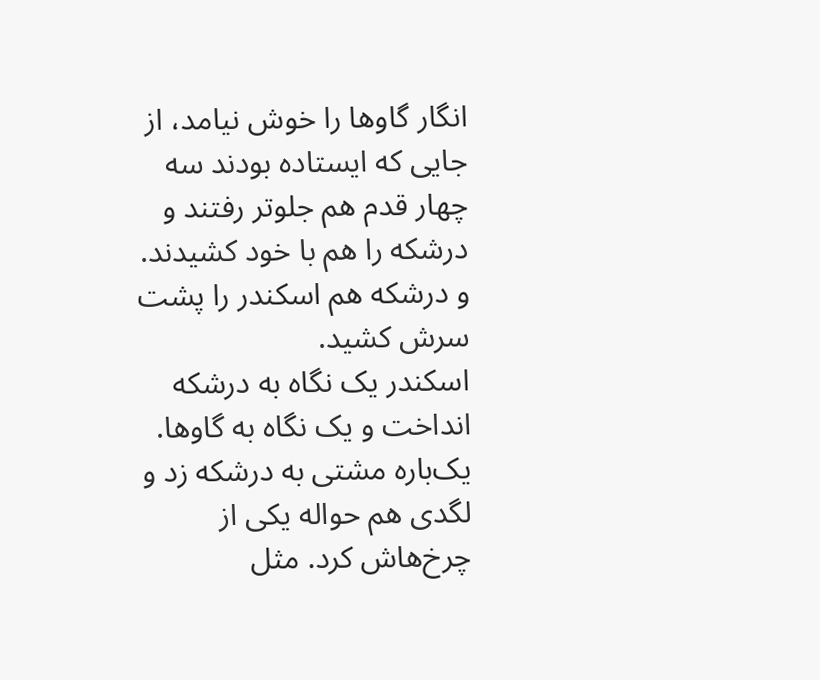انگار گاوها را خوش نیامد، از جایی که ایستاده بودند سه چهار قدم هم جلوتر رفتند و درشکه را هم با خود کشیدند. و درشکه هم اسکندر را پشت سرش کشید.
اسکندر یک نگاه به درشکه انداخت و یک نگاه به گاوها. یک‌باره مشتی به درشکه زد و لگدی هم حواله یکی از چرخ‌هاش کرد. مثل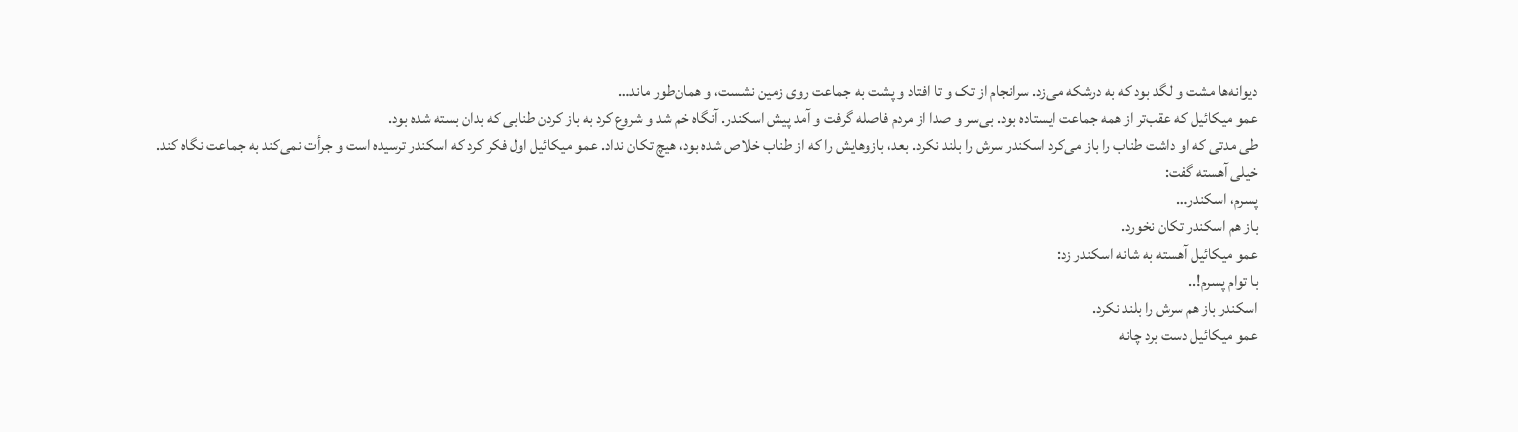دیوانه‌ها مشت و لگد بود که به درشکه می‌زد. سرانجام از تک و تا افتاد و پشت به جماعت روی زمین نشست، و همان‌طور ماند…
عمو میکائیل که عقب‌تر از همه جماعت ایستاده بود. بی‌سر و صدا از مردم فاصله گرفت و آمد پیش اسکندر. آنگاه خم شد و شروع کرد به باز کردن طنابی که بدان بسته شده بود.
طی مدتی که او داشت طناب را باز می‌کرد اسکندر سرش را بلند نکرد. بعد، بازوهایش را که از طناب خلاص شده بود، هیچ تکان نداد. عمو میکائیل اول فکر کرد که اسکندر ترسیده است و جرأت نمی‌کند به جماعت نگاه کند.
خیلی آهسته گفت:
پسرم، اسکندر…
باز هم اسکندر تکان نخورد.
عمو میکائیل آهسته به شانه اسکندر زد:
با توام پسرم!..
اسکندر باز هم سرش را بلند نکرد.
عمو میکائیل دست برد چانه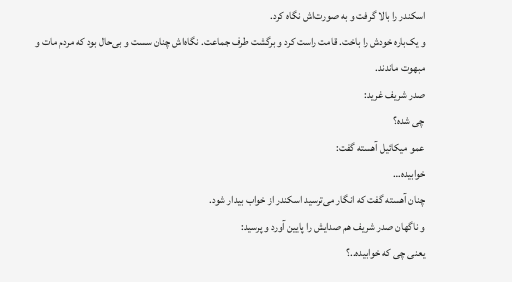اسکندر را بالا گرفت و به صورت‌اش نگاه کرد.
و یک‌باره خودش را باخت. قامت راست کرد و برگشت طرف جماعت. نگاه‌اش چنان سست و بی‌حال بود که مردم مات و مبهوت ماندند.
صدر شریف غرید:
چی شده؟
عمو میکائیل آهسته گفت:
خوابیده…
چنان آهسته گفت که انگار می‌ترسید اسکندر از خواب بیدار شود.
و ناگهان صدر شریف هم صدایش را پایین آورد و پرسید:
یعنی چی که خوابیده..؟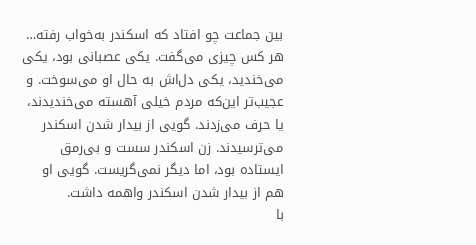بین جماعت چو افتاد که اسکندر به‌خواب رفته… هر کس چیزی می‌گفت. یکی عصبانی بود، یکی می‌خندید، یکی دل‌اش به حال او می‌سوخت. و عجیب‌تر این‌‌که مردم خیلی آهسته می‌خندیدند، یا حرف می‌زدند. گویی از بیدار شدن اسکندر می‌ترسیدند. زن اسکندر سست و بی‌رمق ایستاده بود، اما دیگر نمی‌گریست. گویی او هم از بیدار شدن اسکندر واهمه داشت.
با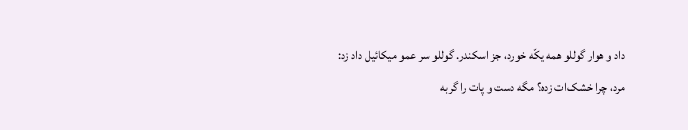داد و هوار گوللو همه یکّه خورد، جز اسکندر. گوللو سر عمو میکائیل داد زد:
مرد، چرا خشک‌ات زده؟ مگه دست و پات را گربه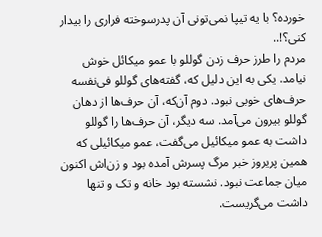خورده؟ با یه تیپا نمی‌تونی آن پدرسوخته فراری را بیدار کنی؟!..
مردم را طرز حرف زدن گوللو با عمو میکائل خوش نیامد. یکی به این دلیل که، گفته‌های گوللو فی‌نفسه حرف‌های خوبی نبود. دوم آن‌که، آن حرف‌ها از دهان گوللو بیرون می‌آمد. سه دیگر، آن حرف‌ها را گوللو داشت به عمو میکائیل می‌گفت، عمو میکائیلی که همین پریروز خبر مرگ پسرش آمده بود و زن‌اش اکنون میان جماعت نبود. نشسته بود خانه و تک و تنها داشت می‌گریست.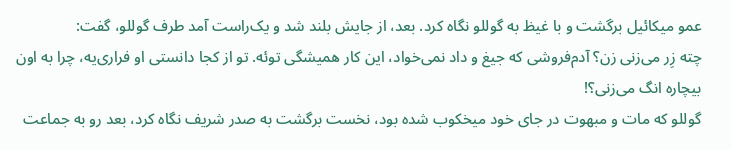عمو میکائیل برگشت و با غیظ به گوللو نگاه کرد. بعد، از جایش بلند شد و یک‌راست آمد طرف گوللو، گفت:
چته زِر می‌زنی زن؟ آدم‌فروشی که جیغ و داد نمی‌خواد، این‌ کار همیشگی توئه. تو از کجا دانستی او فراری‌یه، چرا به اون بیچاره انگ می‌زنی؟!
گوللو که مات و مبهوت در جای خود میخکوب شده بود، نخست برگشت به صدر شریف نگاه کرد، بعد رو به جماعت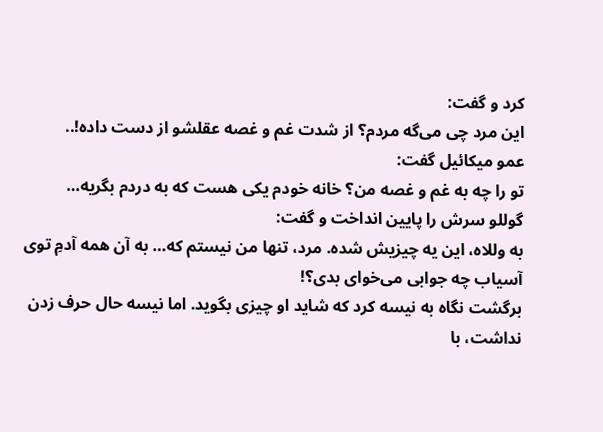کرد و گفت:
این مرد چی می‌گه مردم؟ از شدت غم و غصه عقلشو از دست داده!..
عمو میکائیل گفت:
تو را چه به غم و غصه من؟ خانه خودم یکی هست که به دردم بگریه…
گوللو سرش را پایین انداخت و گفت:
به وللاه، این یه چیزیش شده. مرد، تنها من نیستم که… به آن همه آدمِ توی آسیاب چه جوابی می‌خوای بدی؟!
برگشت نگاه به نیسه کرد که شاید او چیزی بگوید. اما نیسه حال حرف زدن نداشت، با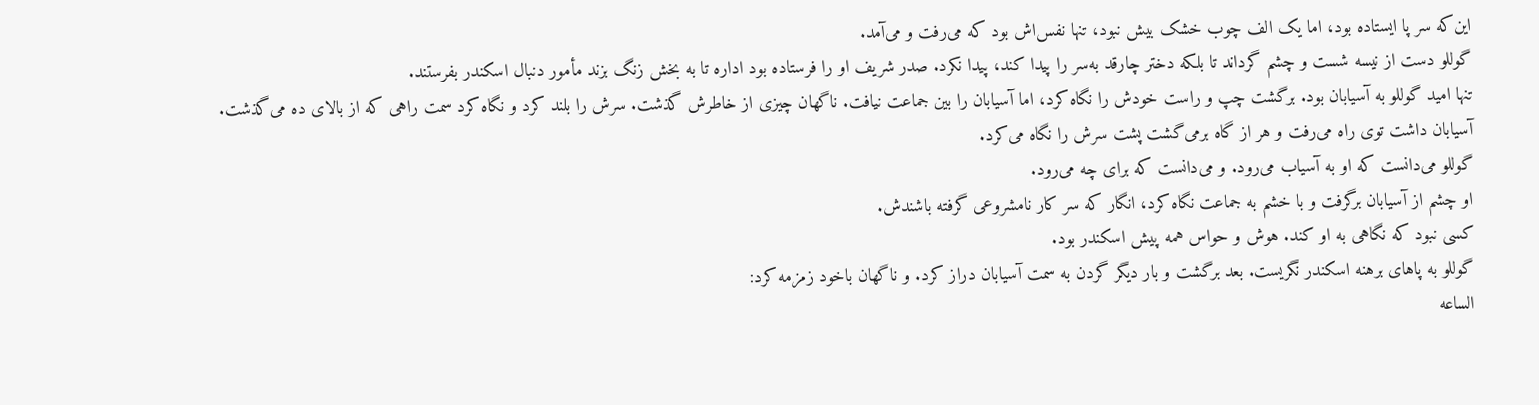این‌که سر پا ایستاده بود، اما یک الف چوب خشک بیش نبود، تنها نفس‌اش بود که می‌رفت و می‌آمد.
گوللو دست از نیسه شست و چشم گرداند تا بلکه دختر چارقد به‌سر را پیدا کند، پیدا نکرد. صدر شریف او را فرستاده بود اداره تا به بخش زنگ بزند مأمور دنبال اسکندر بفرستند.
تنها امید گوللو به آسیابان بود. برگشت چپ و راست خودش را نگاه کرد، اما آسیابان را بین جماعت نیافت. ناگهان چیزی از خاطرش گذشت. سرش را بلند کرد و نگاه کرد سمت راهی که از بالای ده می‌گذشت.
آسیابان داشت توی راه می‌رفت و هر از گاه برمی‌گشت پشت سرش را نگاه می‌کرد.
گوللو می‌دانست که او به آسیاب می‌رود. و می‌دانست که برای چه می‌رود.
او چشم از آسیابان برگرفت و با خشم به جماعت نگاه کرد، انگار که سر کار نامشروعی گرفته باشندش.
کسی نبود که نگاهی به او کند. هوش و حواس همه پیش اسکندر بود.
گوللو به پاهای برهنه اسکندر نگریست. بعد برگشت و بار دیگر گردن به سمت آسیابان دراز کرد. و ناگهان باخود زمزمه کرد:
الساعه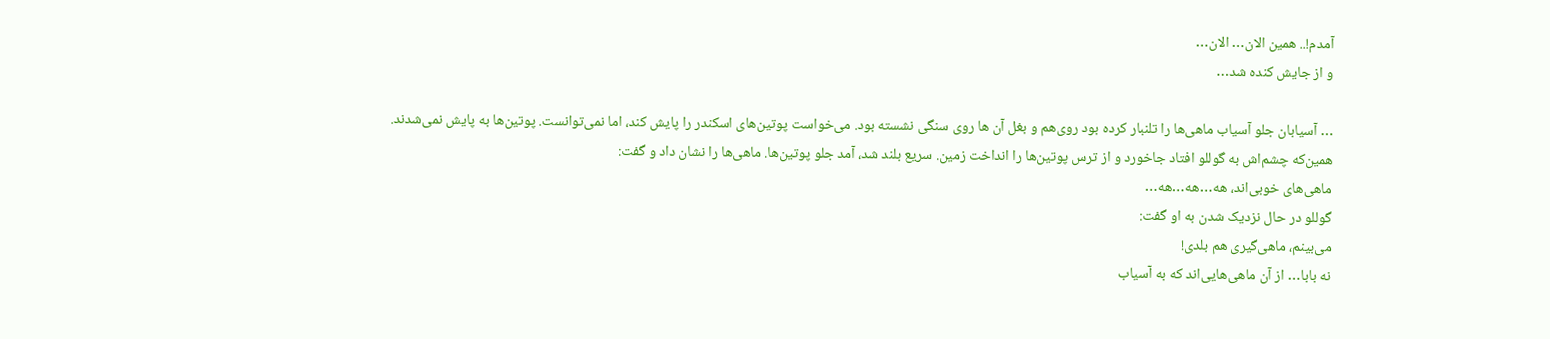آمدم!.. همین الان… الان…
و از جایش کنده شد…

… آسیابان جلو آسیاب ماهی‌ها را تلنبار کرده بود روی‌هم و بغل آن ها روی سنگی نشسته بود. می‌خواست پوتین‌های اسکندر را پایش کند، اما نمی‌توانست. پوتین‌ها به پایش نمی‌شدند.
همین‌که چشم‌اش به گوللو افتاد جاخورد و از ترس پوتین‌ها را انداخت زمین. سریع بلند شد، آمد جلو پوتین‌ها. ماهی‌ها را نشان داد و گفت:
ماهی‌های خوبی‌اند، هه…هه…هه…
گوللو در حال نزدیک شدن به او گفت:
می‌بینم، ماهی‌گیری هم بلدی!
نه بابا… از آن ماهی‌هایی‌اند که به آسیاب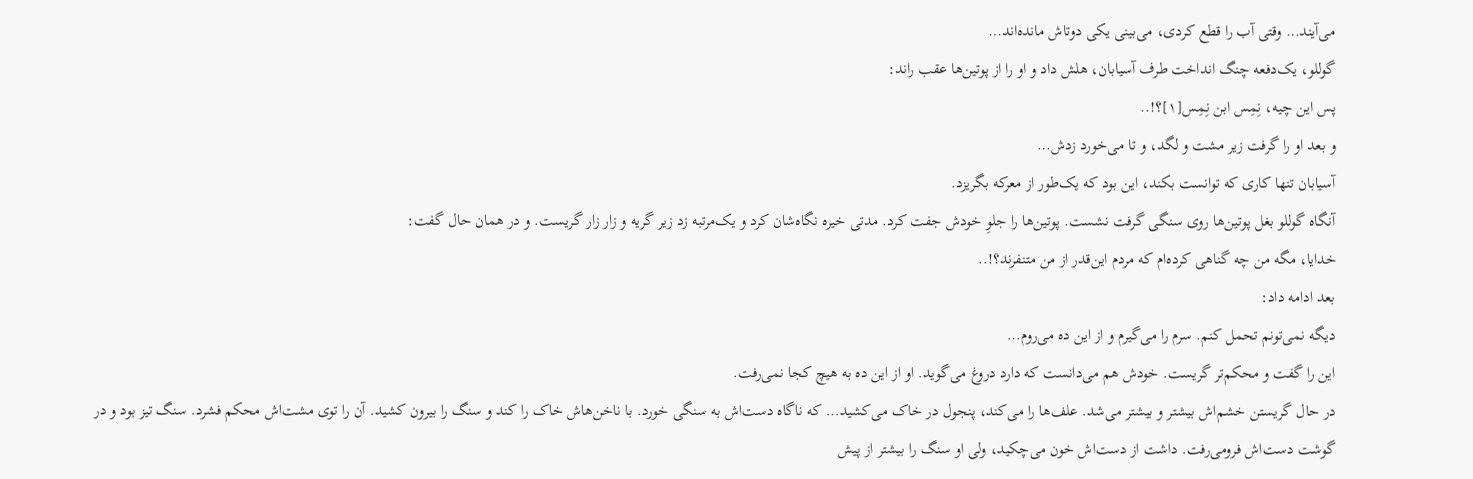می‌آیند… وقتی آب را قطع کردی، می‌بینی یکی دوتاش مانده‌اند…
گوللو، یک‌دفعه چنگ انداخت طرف آسیابان، هلش داد و او را از پوتین‌ها عقب راند:
پس این چیه، نِمِس‌ ابن نِمِس[۱]؟!..
و بعد او را گرفت زیر مشت و لگد، و تا می‌خورد زدش…
آسیابان تنها کاری که توانست بکند، این بود که یک‌طور از معرکه بگریزد.
آنگاه گوللو بغل پوتین‌ها روی سنگی گرفت نشست. پوتین‌ها را جلوِ خودش جفت کرد. مدتی خیره نگاه‌شان کرد و یک‌مرتبه زد زیر گریه و زار زار گریست. و در همان حال گفت:
خدایا، مگه من چه گناهی کرده‌ام که مردم این‌قدر از من متنفرند؟!..
بعد ادامه داد:
دیگه نمی‌تونم تحمل کنم. سرم را می‌گیرم و از این ده می‌روم…
این را گفت و محکم‌تر گریست. خودش هم می‌دانست که دارد دروغ می‌گوید. او از این ده به هیچ کجا نمی‌رفت.
در حال گریستن خشم‌اش بیشتر و بیشتر می‌شد. علف‌ها را می‌کند، پنجول در خاک می‌کشید… که ناگاه دست‌اش به سنگی خورد. با ناخن‌هاش خاک را کند و سنگ را بیرون کشید. آن را توی مشت‌اش محکم فشرد. سنگ تیز بود و در گوشت دست‌اش فرومی‌رفت. داشت از دست‌اش خون می‌چکید، ولی او سنگ را بیشتر از پیش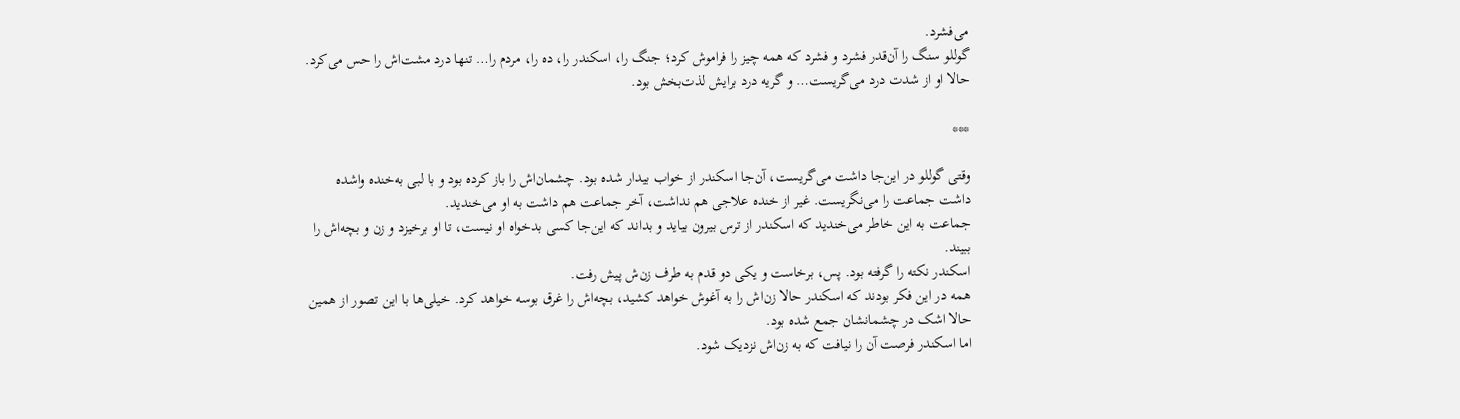می‌فشرد.
گوللو سنگ را آن‌قدر فشرد و فشرد که همه چیز را فراموش کرد؛ جنگ را، اسکندر را، ده را، مردم را… تنها درد مشت‌اش را حس می‌کرد. حالا او از شدت درد می‌گریست… و گریه درد برایش لذت‌بخش بود.

***

وقتی گوللو در این‌جا داشت می‌گریست، آن‌جا اسکندر از خواب بیدار شده بود. چشمان‌اش را باز کرده بود و با لبی به‌خنده واشده داشت جماعت را می‌نگریست. غیر از خنده علاجی هم نداشت، آخر جماعت هم داشت به او می‌خندید.
جماعت به این خاطر می‌خندید که اسکندر از ترس بیرون بیاید و بداند که این‌جا کسی بدخواه او نیست، تا او برخیزد و زن و بچه‌اش را ببیند.
اسکندر نکته را گرفته بود. پس، برخاست و یکی دو قدم به طرف زن‌ش پیش رفت.
همه در این فکر بودند که اسکندر حالا زن‌اش را به آغوش خواهد کشید، بچه‌اش را غرق بوسه‌ خواهد کرد. خیلی‌ها با این تصور از همین حالا اشک در چشمانشان جمع شده بود.
اما اسکندر فرصت آن را نیافت که به زن‌اش نزدیک شود.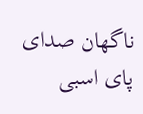ناگهان صدای پای اسبی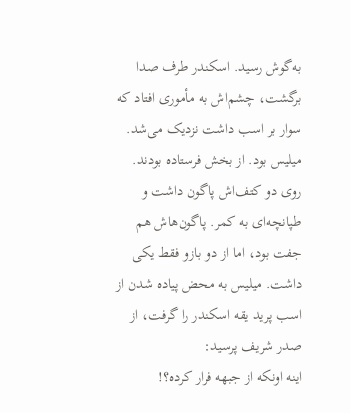به‌گوش رسید. اسکندر طرف صدا برگشت، چشم‌اش به مأموری افتاد که سوار بر اسب داشت نزدیک می‌شد. میلیس بود. از بخش فرستاده بودند. روی دو کتف‌اش پاگون داشت و طپانچه‌ای به کمر. پاگون‌هاش هم جفت بود، اما از دو بازو فقط یکی داشت. میلیس به محض پیاده شدن از اسب پرید یقه اسکندر را گرفت، از صدر شریف پرسید:
اینه اونکه از جبهه فرار کرده؟!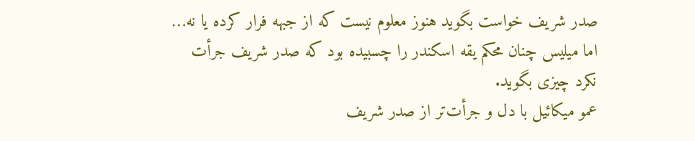صدر شریف خواست بگوید هنوز معلوم نیست که از جبهه فرار کرده یا نه…
اما میلیس چنان محکم یقه اسکندر را چسبیده بود که صدر شریف جرأت نکرد چیزی بگوید.
عمو میکائیل با دل و جرأت‌تر از صدر شریف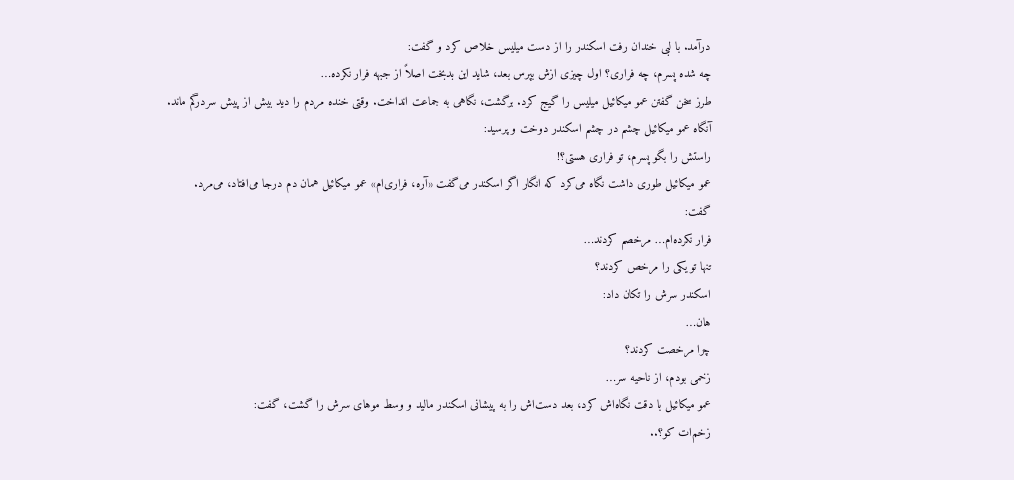درآمد. با لبی خندان رفت اسکندر را از دست میلیس خلاص کرد و گفت:
چه شده پسرم، چه فراری؟ اول چیزی ازش بپرس بعد، شاید این بدبخت اصلاً از جبهه فرار نکرده…
طرز سخن گفتن عمو میکائیل میلیس را گیج کرد. برگشت، نگاهی به جماعت انداخت. وقتی خنده مردم را دید بیش از پیش سردرگم ماند.
آنگاه عمو میکائیل چشم در چشم‌ اسکندر دوخت و پرسید:
راستش را بگو پسرم، تو فراری هستی؟!
عمو میکائیل طوری داشت نگاه می‌کرد که انگار اگر اسکندر می‌گفت «آره، فراری‌ام» عمو میکائیل همان‌ دم درجا می‌افتاد، می‌مرد.
گفت:
فرار نکرده‌ام… مرخصم کردند…
تنها تو یکی را مرخص کردند؟
اسکندر سرش را تکان داد:
هان…
چرا مرخصت کردند؟
زخمی بودم، از ناحیه سر…
عمو میکائیل با دقت نگاه‌اش کرد، بعد دست‌اش را به پیشانی اسکندر مالید و وسط موهای سرش را گشت، گفت:
زخم‌ات کو؟..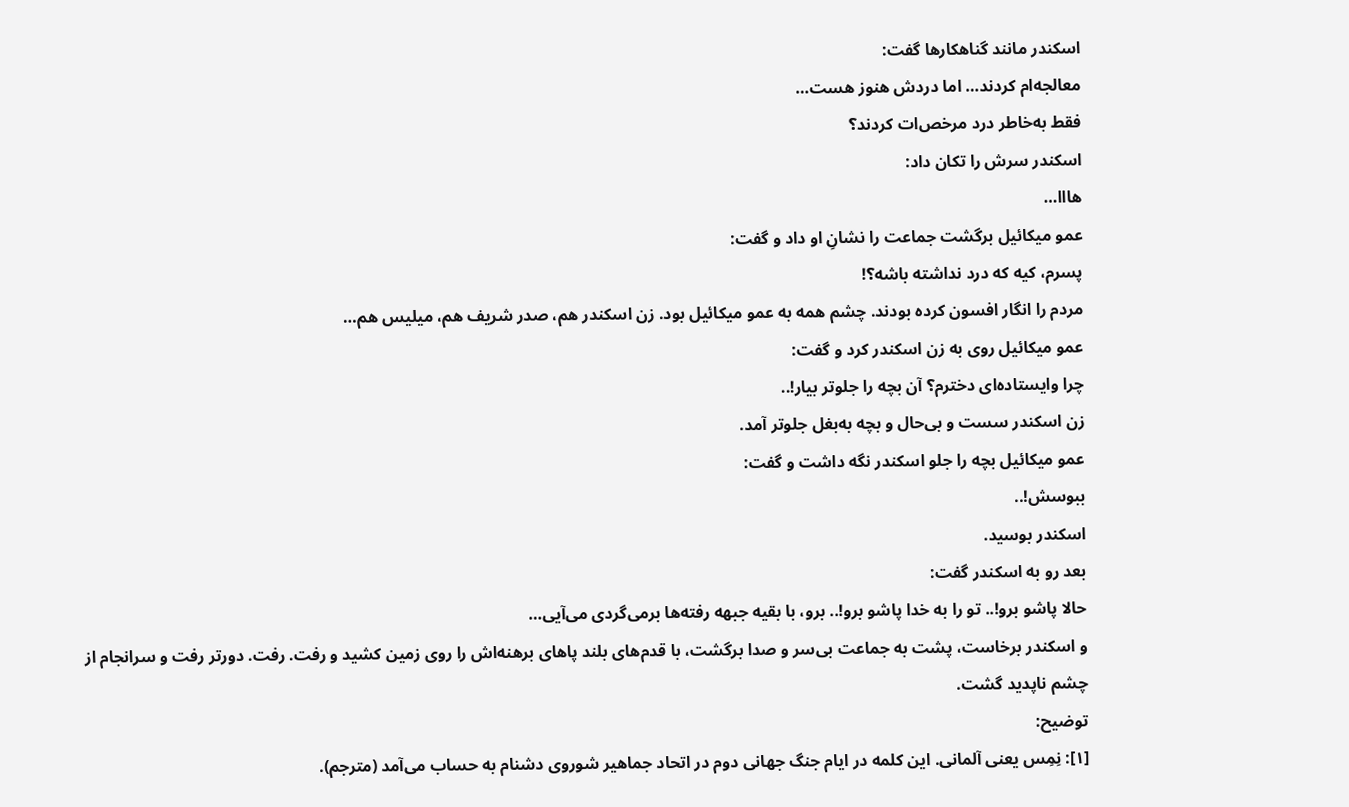اسکندر مانند گناهکارها گفت:
معالجه‌ام کردند… اما دردش هنوز هست…
فقط به‌خاطر درد مرخص‌ات کردند؟
اسکندر سرش را تکان داد:
هااا…
عمو میکائیل برگشت جماعت را نشانِ او داد و گفت:
پسرم، کیه که درد نداشته باشه؟!
مردم را انگار افسون کرده بودند. چشم همه به عمو میکائیل بود. زن اسکندر هم، صدر شریف هم، میلیس هم…
عمو میکائیل روی به زن اسکندر کرد و گفت:
چرا وایستاده‌ای دخترم؟ آن بچه را جلوتر بیار!..
زن اسکندر سست و بی‌حال و بچه به‌بغل جلوتر آمد.
عمو میکائیل بچه را جلو اسکندر نگه داشت و گفت:
ببوسش!..
اسکندر بوسید.
بعد رو به اسکندر گفت:
حالا پاشو برو!.. تو را به خدا پاشو برو!.. برو، با بقیه جبهه رفته‌ها برمی‌گردی می‌آیی…
و اسکندر برخاست، پشت به جماعت بی‌سر و صدا برگشت، با قدم‌های بلند پاهای برهنه‌اش را روی زمین کشید و رفت. رفت. دورتر رفت و سرانجام از چشم ناپدید گشت.
توضیح:
[۱]: نِمِس یعنی آلمانی. این کلمه در ایام جنگ جهانی دوم در اتحاد جماهیر شوروی دشنام به حساب می‌آمد (مترجم).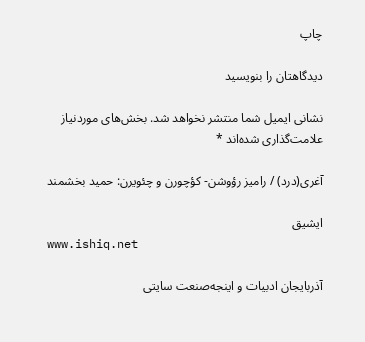چاپ

دیدگاهتان را بنویسید

نشانی ایمیل شما منتشر نخواهد شد. بخش‌های موردنیاز علامت‌گذاری شده‌اند *

آغری(درد) / رامیز رؤوشن- کؤچورن و چئویرن: حمید بخشمند

ایشیق
www.ishiq.net

آذربایجان ادبیات و اینجه‌صنعت سایتی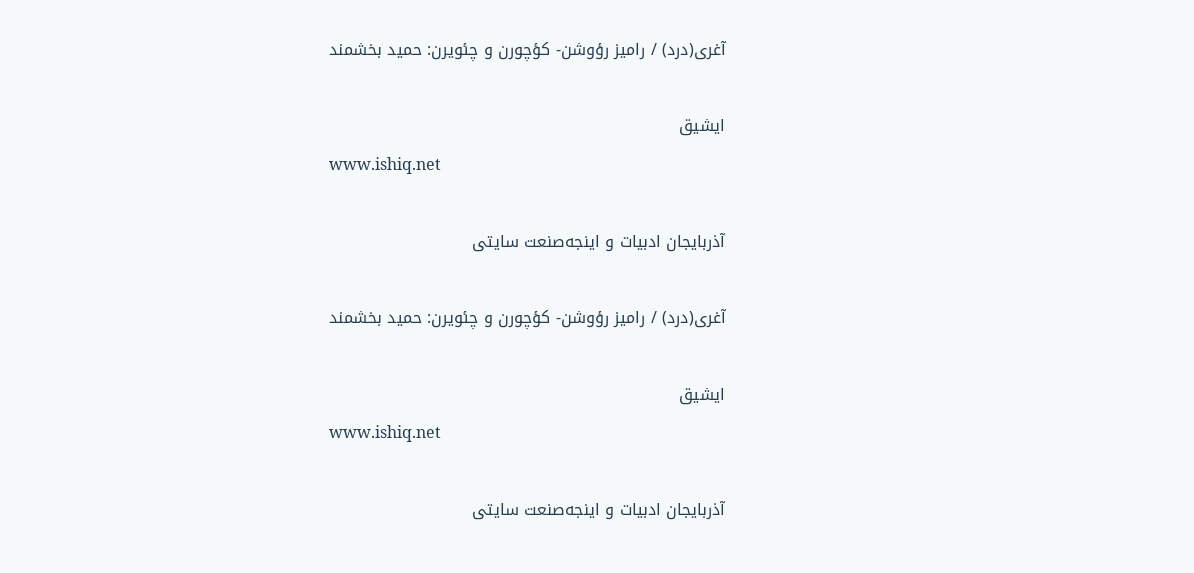آغری(درد) / رامیز رؤوشن- کؤچورن و چئویرن: حمید بخشمند

ایشیق
www.ishiq.net

آذربایجان ادبیات و اینجه‌صنعت سایتی

آغری(درد) / رامیز رؤوشن- کؤچورن و چئویرن: حمید بخشمند

ایشیق
www.ishiq.net

آذربایجان ادبیات و اینجه‌صنعت سایتی